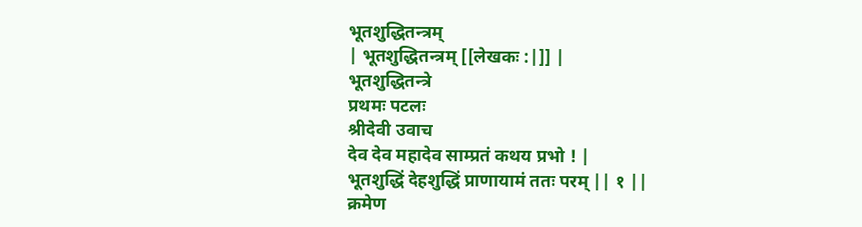भूतशुद्धितन्त्रम्
| भूतशुद्धितन्त्रम् [[लेखकः :|]] |
भूतशुद्धितन्त्रे
प्रथमः पटलः
श्रीदेवी उवाच
देव देव महादेव साम्प्रतं कथय प्रभो ! |
भूतशुद्धिं देहशुद्धिं प्राणायामं ततः परम् || १ ||
क्रमेण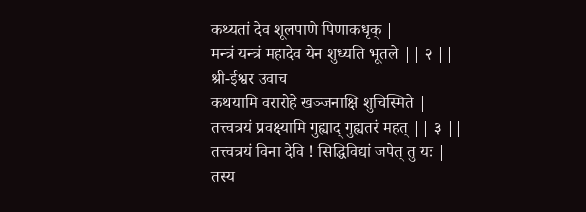कथ्यतां देव शूलपाणे पिणाकधृक् |
मन्त्रं यन्त्रं महादेव येन शुध्यति भूतले || २ ||
श्री-ईश्वर उवाच
कथयामि वरारोहे खञ्जनाक्षि शुचिस्मिते |
तत्त्वत्रयं प्रवक्ष्यामि गुह्याद् गुह्यतरं महत् || ३ ||
तत्त्वत्रयं विना देवि ! सिद्धिविद्यां जपेत् तु यः |
तस्य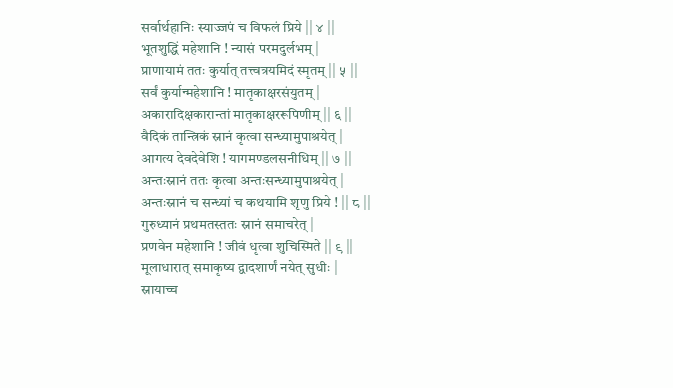सर्वार्थहानिः स्याज्जपं च विफलं प्रिये || ४ ||
भूतशुद्धिं महेशानि ! न्यासं परमदुर्लभम् |
प्राणायामं ततः कुर्यात् तत्त्वत्रयमिदं स्मृतम् || ५ ||
सर्वं कुर्यान्महेशानि ! मातृकाक्षरसंयुतम् |
अकारादिक्षकारान्तां मातृकाक्षररूपिणीम् || ६ ||
वैदिकं तान्त्रिकं स्नानं कृत्वा सन्ध्यामुपाश्रयेत् |
आगत्य देवदेवेशि ! यागमण्डलसनीधिम् || ७ ||
अन्तःस्नानं ततः कृत्वा अन्तःसन्ध्यामुपाश्रयेत् |
अन्तःस्नानं च सन्ध्यां च कथयामि शृणु प्रिये ! || ८ ||
गुरुध्यानं प्रथमतस्ततः स्नानं समाचरेत् |
प्रणवेन महेशानि ! जीवं धृत्वा शुचिस्मिते || ९ ||
मूलाधारात् समाकृष्य द्वादशार्णं नयेत् सुधीः |
स्नायाच्च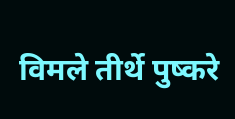विमले तीर्थे पुष्करे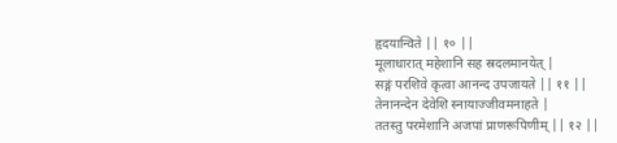हृदयान्विते || १० ||
मूलाधारात् महेशानि सह स्रदलमानयेत् |
सङ्गं परशिवे कृत्वा आनन्द उपजायते || ११ ||
तेनानन्देन देवेशि स्नायाज्जीवमनाहते |
ततस्तु परमेशानि अजपां प्राणरूपिणीम् || १२ ||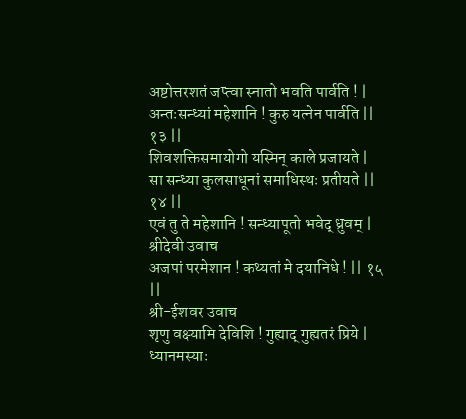अष्टोत्तरशतं जप्त्वा स्नातो भवति पार्वति ! |
अन्तःसन्ध्यां महेशानि ! कुरु यत्नेन पार्वति || १३ ||
शिवशक्तिसमायोगो यस्मिन् काले प्रजायते |
सा सन्ध्या कुलसाधूनां समाधिस्थः प्रतीयते || १४ ||
एवं तु ते महेशानि ! सन्ध्यापूतो भवेद् ध्रुवम् |
श्रीदेवी उवाच
अजपां परमेशान ! कथ्यतां मे दयानिधे ! || १५ ||
श्री-ईशवर उवाच
शृणु वक्ष्यामि देविशि ! गुह्याद् गुह्यतरं प्रिये |
ध्यानमस्याः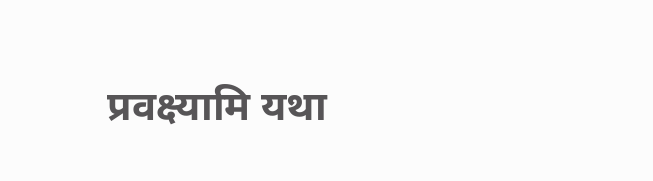प्रवक्ष्यामि यथा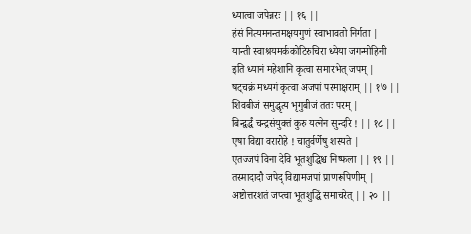ध्यात्वा जपेन्नरः || १६ ||
हंसं नित्यमनन्तमक्षयगुणं स्वाभावतो निर्गता |
यान्ती स्वाश्रयमर्ककोटिरुचिरा ध्येया जगन्मोहिनी
इति ध्यानं महेशानि कृत्वा समारभेत् जपम् |
षट्चक्रं मध्यगं कृत्वा अजपां परमाक्षराम् || १७ ||
शिवबीजं समुद्धृत्य भृगुबीजं ततः परम् |
बिन्द्वर्द्धं चन्द्रसंयुक्तं कुरु यत्नेन सुन्दरि ! || १८ ||
एषा विद्या वरारोहे ! चातुर्वर्णेषु शस्यते |
एतज्जपं विना देवि भूतशुद्धिश्च निष्फला || १९ ||
तस्मादादौ जपेद् विद्यामजपां प्राणरूपिणीम् |
अष्टोत्तरशतं जप्त्वा भूतशुद्धिं समाचरेत् || २० ||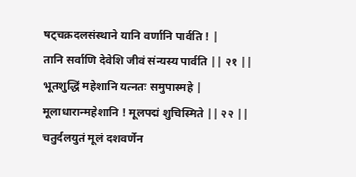षट्चक्रदलसंस्थाने यानि वर्णानि पार्वति ! |
तानि सर्वाणि देवेशि जीवं संन्यस्य पार्वति || २१ ||
भूतशुद्धिं महेशानि यत्नतः समुपास्महे |
मूलाधारान्महेशानि ! मूलपद्मं शुचिस्मिते || २२ ||
चतुर्दलयुतं मूलं दशवर्णेन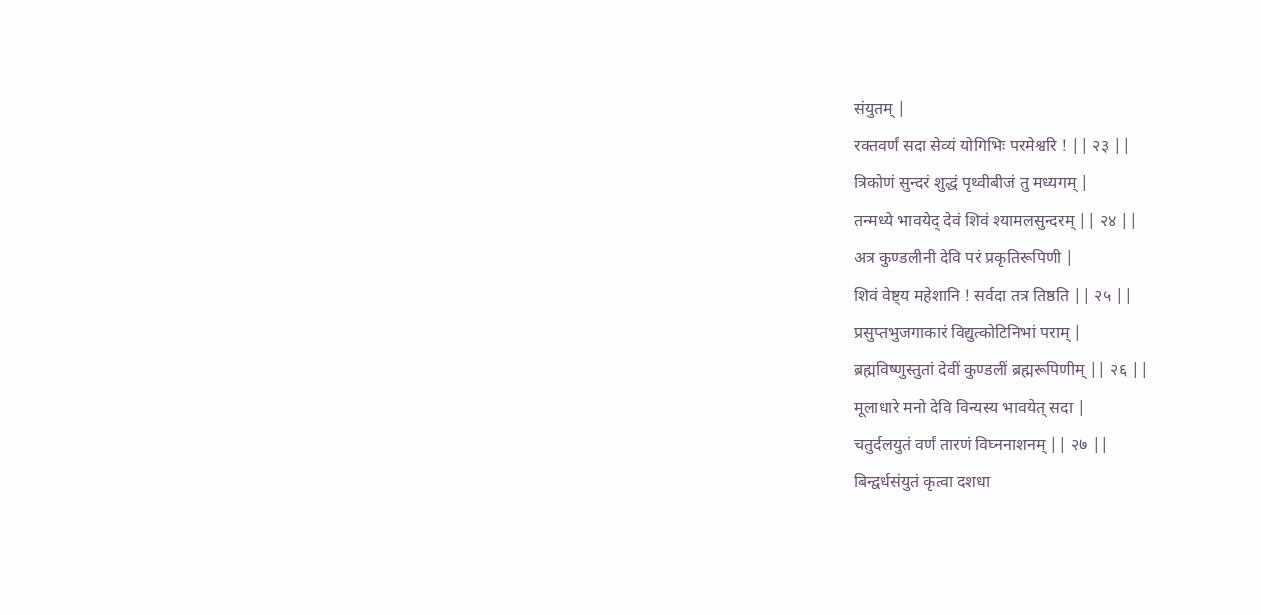संयुतम् |
रक्तवर्णं सदा सेव्यं योगिभिः परमेश्वरि ! || २३ ||
त्रिकोणं सुन्दरं शुद्धं पृथ्वीबीजं तु मध्यगम् |
तन्मध्ये भावयेद् देवं शिवं श्यामलसुन्दरम् || २४ ||
अत्र कुण्डलीनी देवि परं प्रकृतिरूपिणी |
शिवं वेष्ट्य महेशानि ! सर्वदा तत्र तिष्ठति || २५ ||
प्रसुप्तभुजगाकारं विद्युत्कोटिनिभां पराम् |
ब्रह्मविष्णुस्तुतां देवीं कुण्डलीं ब्रह्मरूपिणीम् || २६ ||
मूलाधारे मनो देवि विन्यस्य भावयेत् सदा |
चतुर्दलयुतं वर्णं तारणं विघ्ननाशनम् || २७ ||
बिन्द्वर्धसंयुतं कृत्वा दशधा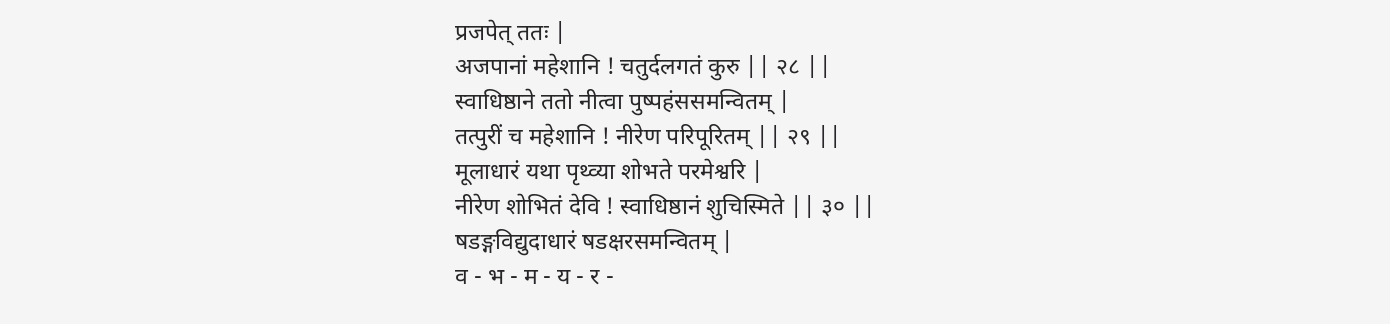प्रजपेत् ततः |
अजपानां महेशानि ! चतुर्दलगतं कुरु || २८ ||
स्वाधिष्ठाने ततो नीत्वा पुष्पहंससमन्वितम् |
तत्पुरीं च महेशानि ! नीरेण परिपूरितम् || २९ ||
मूलाधारं यथा पृथ्व्या शोभते परमेश्वरि |
नीरेण शोभितं देवि ! स्वाधिष्ठानं शुचिस्मिते || ३० ||
षडङ्गविद्युदाधारं षडक्षरसमन्वितम् |
व - भ - म - य - र -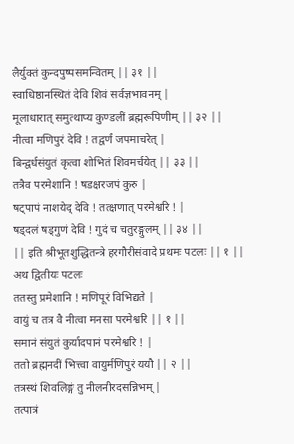लैर्युक्तं कुन्दपुष्पसमन्वितम् || ३१ ||
स्वाधिष्ठानस्थितं देवि शिवं सर्वज्ञभावनम् |
मूलाधारात् समुत्थाप्य कुण्डलीं ब्रह्मरूपिणीम् || ३२ ||
नीत्वा मणिपुरं देवि ! तद्वर्णं जपमाचरेत् |
बिन्द्वर्धसंयुतं कृत्वा शोभितं शिवमर्चयेत् || ३३ ||
तत्रैव परमेशानि ! षडक्षरजपं कुरु |
षट्पापं नाशयेद् देवि ! तत्क्षणात् परमेश्वरि ! |
षड्दलं षड्गुणं देवि ! गुदं च चतुरङ्गुलम् || ३४ ||
|| इति श्रीभूतशुद्धितन्त्रे हरगौरीसंवादे प्रथमः पटलः || १ ||
अथ द्वितीयः पटलः
ततस्तु प्रमेशानि ! मणिपूरं विभिद्यते |
वायुं च तत्र वै नीत्वा मनसा परमेश्वरि || १ ||
समानं संयुतं कुर्यादपानं परमेश्वरि ! |
ततो ब्रह्मनदीं भित्त्वा वायुर्मणिपुरं ययौ || २ ||
तत्रस्थं शिवलिङ्गं तु नीलनीरदसन्निभम् |
तत्पात्रं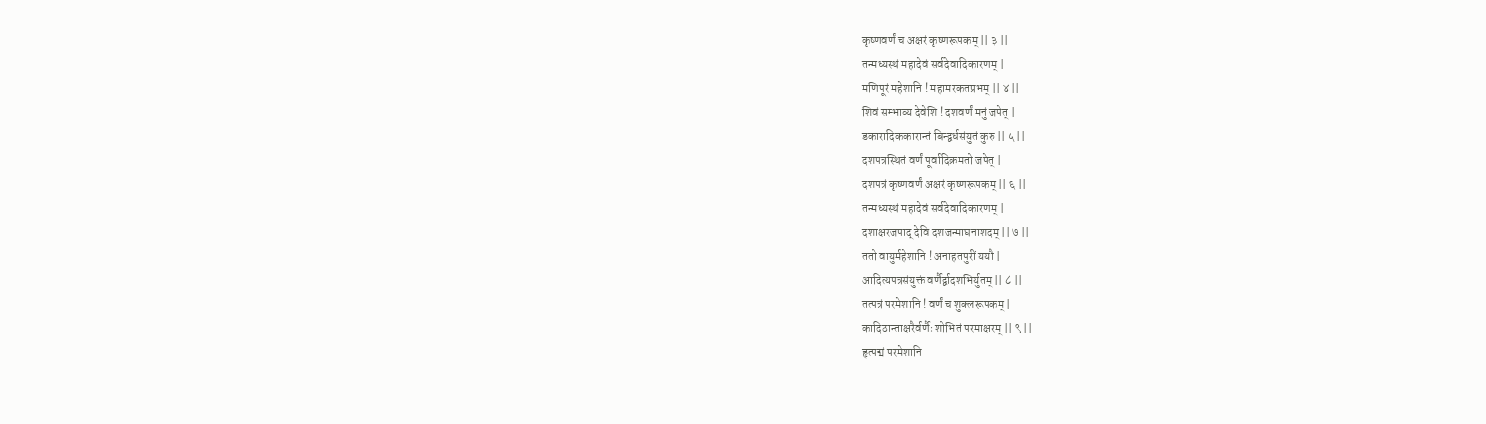कृष्णवर्णं च अक्षरं कृष्णरूपकम् || ३ ||
तन्मध्यस्थं महादेवं सर्वदेवादिकारणम् |
मणिपूरं महेशानि ! महामरकतप्रभम् || ४ ||
शिवं सम्भाव्य देवेशि ! दशवर्णं मनुं जपेत् |
डकारादिककारान्तं बिन्द्वर्धसंयुतं कुरु || ५ ||
दशपत्रस्थितं वर्णं पूर्वादिक्रमतो जपेत् |
दशपत्रं कृष्णवर्णं अक्षरं कृष्णरूपकम् || ६ ||
तन्मध्यस्थं महादेवं सर्वदेवादिकारणम् |
दशाक्षरजपाद् देवि दशजन्माघनाशदम् || ७ ||
ततो वायुर्महेशानि ! अनाहतपुरीं ययौ |
आदित्यपत्रसंयुक्तं वर्णैर्द्वादशभिर्युतम् || ८ ||
तत्पत्रं परमेशानि ! वर्णं च शुक्लरूपकम् |
कादिठान्ताक्षरैर्वर्णैः शोभितं परमाक्षरम् || ९ ||
हृत्पद्मं परमेशानि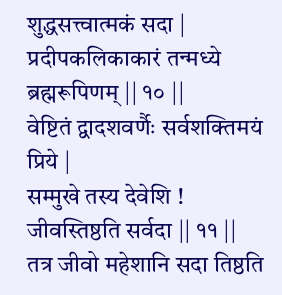शुद्धसत्त्वात्मकं सदा |
प्रदीपकलिकाकारं तन्मध्ये ब्रह्मरूपिणम् || १० ||
वेष्टितं द्वादशवर्णैः सर्वशक्तिमयं प्रिये |
सम्मुखे तस्य देवेशि ! जीवस्तिष्ठति सर्वदा || ११ ||
तत्र जीवो महेशानि सदा तिष्ठति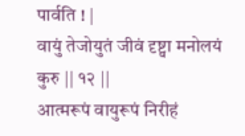पार्वति ! |
वायुं तेजोयुतं जीवं दृष्ट्वा मनोलयं कुरु || १२ ||
आत्मरूपं वायुरूपं निरीहं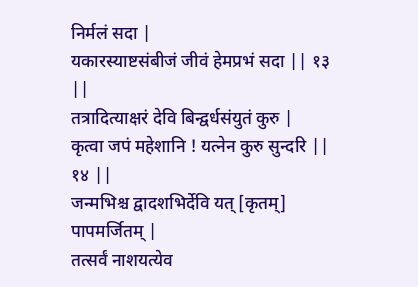निर्मलं सदा |
यकारस्याष्टसंबीजं जीवं हेमप्रभं सदा || १३ ||
तत्रादित्याक्षरं देवि बिन्द्वर्धसंयुतं कुरु |
कृत्वा जपं महेशानि ! यत्नेन कुरु सुन्दरि || १४ ||
जन्मभिश्च द्वादशभिर्देवि यत् [कृतम्] पापमर्जितम् |
तत्सर्वं नाशयत्येव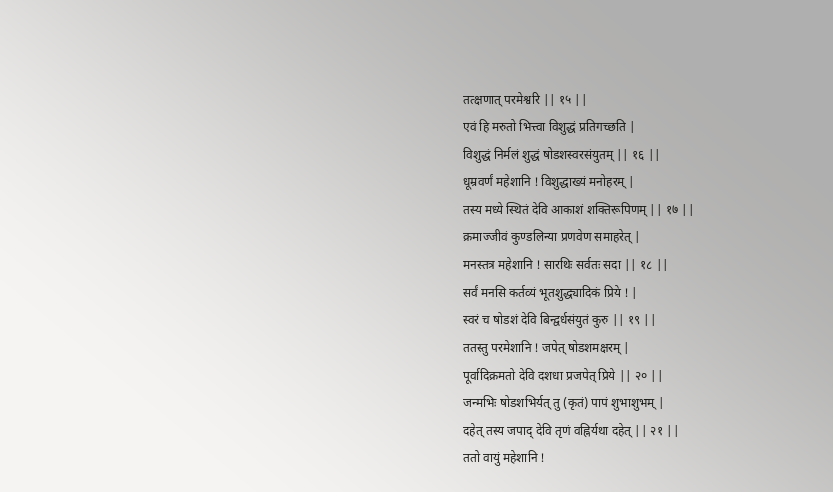तत्क्षणात् परमेश्वरि || १५ ||
एवं हि मरुतो भित्त्वा विशुद्धं प्रतिगच्छति |
विशुद्धं निर्मलं शुद्धं षोडशस्वरसंयुतम् || १६ ||
धूम्रवर्णं महेशानि ! विशुद्धाख्यं मनोहरम् |
तस्य मध्ये स्थितं देवि आकाशं शक्तिरूपिणम् || १७ ||
क्रमाज्जीवं कुण्डलिन्या प्रणवेण समाहरेत् |
मनस्तत्र महेशानि ! सारथिः सर्वतः सदा || १८ ||
सर्वं मनसि कर्तव्यं भूतशुद्ध्यादिकं प्रिये ! |
स्वरं च षोडशं देवि बिन्द्वर्धसंयुतं कुरु || १९ ||
ततस्तु परमेशानि ! जपेत् षोडशमक्षरम् |
पूर्वादिक्रमतो देवि दशधा प्रजपेत् प्रिये || २० ||
जन्मभिः षोडशभिर्यत् तु (कृतं) पापं शुभाशुभम् |
दहेत् तस्य जपाद् देवि तृणं वह्निर्यथा दहेत् || २१ ||
ततो वायुं महेशानि !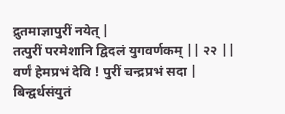द्रुतमाज्ञापुरीं नयेत् |
तत्पुरीं परमेशानि द्विदलं युगवर्णकम् || २२ ||
वर्णं हेमप्रभं देवि ! पुरीं चन्द्रप्रभं सदा |
बिन्द्वर्धसंयुतं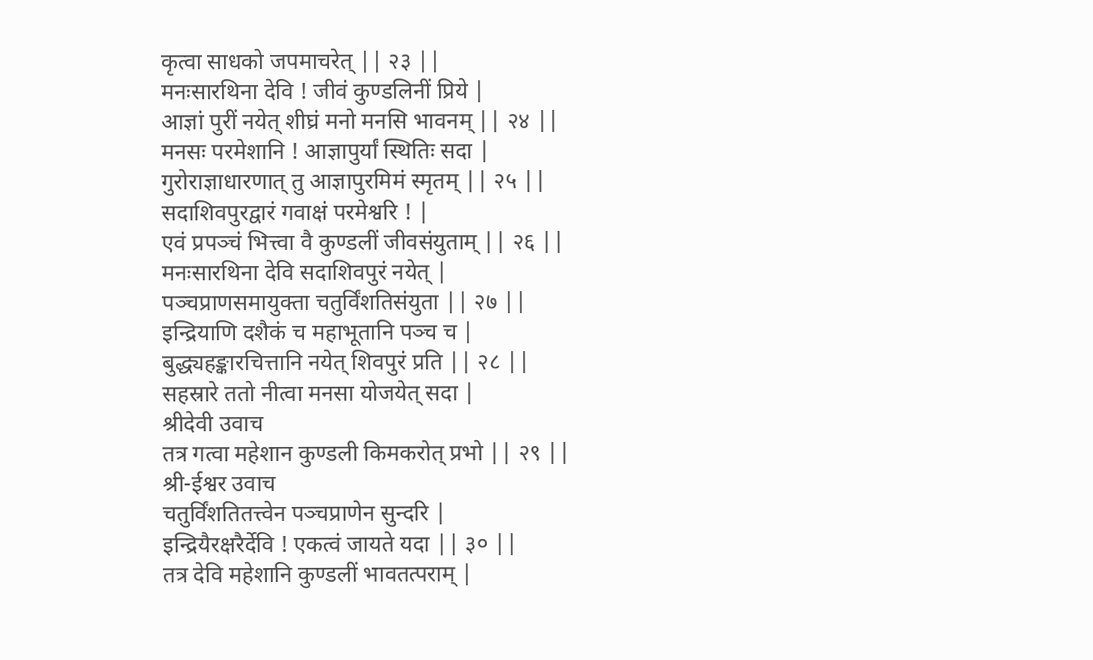कृत्वा साधको जपमाचरेत् || २३ ||
मनःसारथिना देवि ! जीवं कुण्डलिनीं प्रिये |
आज्ञां पुरीं नयेत् शीघ्रं मनो मनसि भावनम् || २४ ||
मनसः परमेशानि ! आज्ञापुर्यां स्थितिः सदा |
गुरोराज्ञाधारणात् तु आज्ञापुरमिमं स्मृतम् || २५ ||
सदाशिवपुरद्वारं गवाक्षं परमेश्वरि ! |
एवं प्रपञ्चं भित्त्वा वै कुण्डलीं जीवसंयुताम् || २६ ||
मनःसारथिना देवि सदाशिवपुरं नयेत् |
पञ्चप्राणसमायुक्ता चतुर्विंशतिसंयुता || २७ ||
इन्द्रियाणि दशैकं च महाभूतानि पञ्च च |
बुद्ध्यहङ्कारचित्तानि नयेत् शिवपुरं प्रति || २८ ||
सहस्रारे ततो नीत्वा मनसा योजयेत् सदा |
श्रीदेवी उवाच
तत्र गत्वा महेशान कुण्डली किमकरोत् प्रभो || २९ ||
श्री-ईश्वर उवाच
चतुर्विंशतितत्त्वेन पञ्चप्राणेन सुन्दरि |
इन्द्रियैरक्षरैर्देवि ! एकत्वं जायते यदा || ३० ||
तत्र देवि महेशानि कुण्डलीं भावतत्पराम् |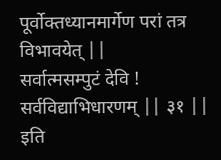पूर्वोक्तध्यानमार्गेण परां तत्र विभावयेत् ||
सर्वात्मसम्पुटं देवि ! सर्वविद्याभिधारणम् || ३१ ||
इति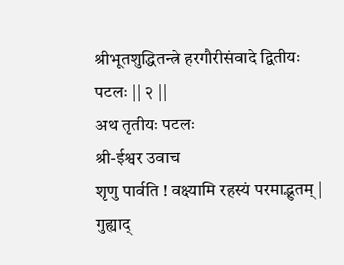श्रीभूतशुद्धितन्त्रे हरगौरीसंवादे द्वितीयः पटलः || २ ||
अथ तृतीयः पटलः
श्री-ईश्वर उवाच
शृणु पार्वति ! वक्ष्यामि रहस्यं परमाद्भुतम् |
गुह्याद्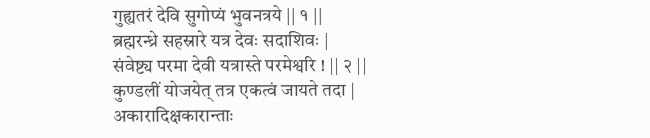गुह्यतरं देवि सुगोप्यं भुवनत्रये || १ ||
ब्रह्मरन्ध्रे सहस्रारे यत्र देवः सदाशिवः |
संवेष्ट्य परमा देवी यत्रास्ते परमेश्वरि ! || २ ||
कुण्डलीं योजयेत् तत्र एकत्वं जायते तदा |
अकारादिक्षकारान्ताः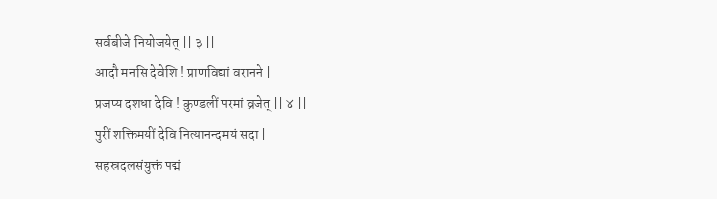सर्वबीजे नियोजयेत् || ३ ||
आदौ मनसि देवेशि ! प्राणविद्यां वरानने |
प्रजप्य दशधा देवि ! कुण्डलीं परमां व्रजेत् || ४ ||
पुरीं शक्तिमयीं देवि नित्यानन्दमयं सदा |
सहस्रदलसंयुक्तं पद्मं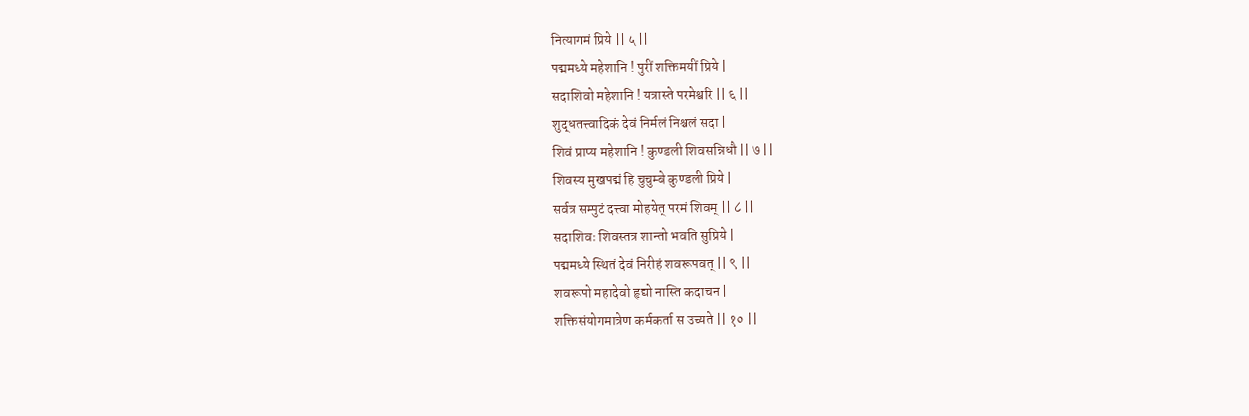नित्यागमं प्रिये || ५ ||
पद्ममध्ये महेशानि ! पुरीं शक्तिमयीं प्रिये |
सदाशिवो महेशानि ! यत्रास्ते परमेश्वरि || ६ ||
शुद्धतत्त्वादिकं देवं निर्मलं निश्चलं सदा |
शिवं प्राप्य महेशानि ! कुण्डली शिवसन्निधौ || ७ ||
शिवस्य मुखपद्मं हि चुचुम्बे कुण्डली प्रिये |
सर्वत्र सम्पुटं दत्त्वा मोहयेत् परमं शिवम् || ८ ||
सदाशिवः शिवस्तत्र शान्तो भवति सुप्रिये |
पद्ममध्ये स्थितं देवं निरीहं शवरूपवत् || ९ ||
शवरूपो महादेवो हृद्यो नास्ति कदाचन |
शक्तिसंयोगमात्रेण कर्मकर्ता स उच्यते || १० ||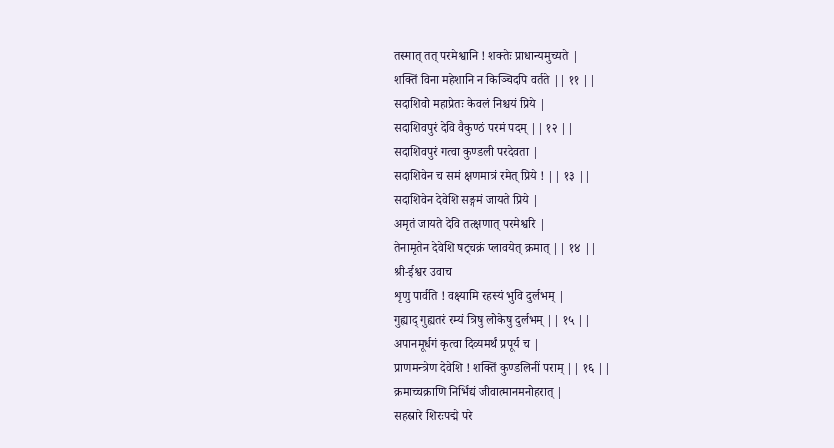तस्मात् तत् परमेश्वानि ! शक्तेः प्राधान्यमुच्यते |
शक्तिं विना महेशानि न किञ्चिदपि वर्तते || ११ ||
सदाशिवो महाप्रेतः केवलं निश्चयं प्रिये |
सदाशिवपुरं देवि वैकुण्ठं परमं पदम् || १२ ||
सदाशिवपुरं गत्वा कुण्डली परदेवता |
सदाशिवेन च समं क्षणमात्रं रमेत् प्रिये ! || १३ ||
सदाशिवेन देवेशि सङ्गमं जायते प्रिये |
अमृतं जायते देवि तत्क्षणात् परमेश्वरि |
तेनामृतेन देवेशि षट्चक्रं प्लावयेत् क्रमात् || १४ ||
श्री-ईश्वर उवाच
शृणु पार्वति ! वक्ष्यामि रहस्यं भुवि दुर्लभम् |
गुह्याद् गुह्यतरं रम्यं त्रिषु लोकेषु दुर्लभम् || १५ ||
अपानमूर्धगं कृत्वा दिव्यमर्थं प्रपूर्य च |
प्राणमन्त्रेण देवेशि ! शक्तिं कुण्डलिनीं पराम् || १६ ||
क्रमाच्चक्राणि निर्भिद्यं जीवात्मानमनोहरात् |
सहस्रारे शिरःपद्मे परे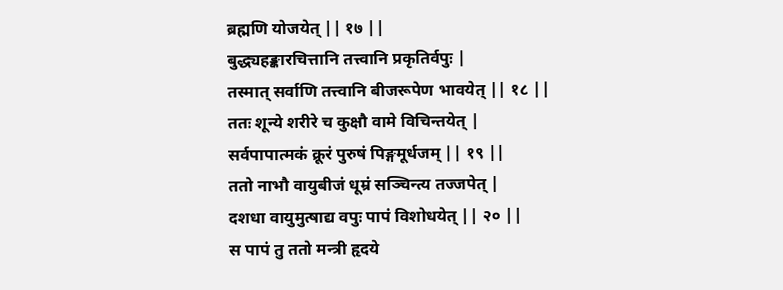ब्रह्मणि योजयेत् || १७ ||
बुद्ध्यहङ्कारचित्तानि तत्त्वानि प्रकृतिर्वपुः |
तस्मात् सर्वाणि तत्त्वानि बीजरूपेण भावयेत् || १८ ||
ततः शून्ये शरीरे च कुक्षौ वामे विचिन्तयेत् |
सर्वपापात्मकं क्रूरं पुरुषं पिङ्गमूर्धजम् || १९ ||
ततो नाभौ वायुबीजं धूम्रं सञ्चिन्त्य तज्जपेत् |
दशधा वायुमुत्षाद्य वपुः पापं विशोधयेत् || २० ||
स पापं तु ततो मन्त्री हृदये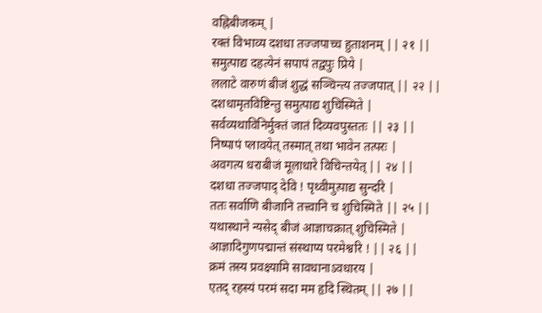वह्निबीजकम् |
रक्तं विभाव्य दशधा तज्जपाच्च हुताशनम् || २१ ||
समुत्पाद्य दहत्येनं सपापं तद्वपुः प्रिये |
ललाटे वारुणं बीजं शुद्धं सञ्चिन्त्य तज्जपात् || २२ ||
दशधामृतविष्टिन्तु समुत्पाद्य शुचिस्मिते |
सर्वव्यथाविनिर्मुक्तं जातं दिव्यवपुस्ततः || २३ ||
निष्पापं प्लावयेत् तस्मात् तथा भावेन तत्परः |
अवगत्य धराबीजं मूलाधारे विचिन्तयेत् || २४ ||
दशधा तज्जपाद् देवि ! पृथ्वीमुत्पाद्य सुन्दरि |
ततः सर्वाणि बीजानि तत्त्वानि च शुचिस्मिते || २५ ||
यथास्थाने न्यसेद् बीजं आज्ञाचक्रात् शुचिस्मिते |
आज्ञादिगुणपद्मान्तं संस्थाप्य परमेश्वरि ! || २६ ||
क्रमं तस्य प्रवक्ष्यामि सावधानाऽवधारय |
एतद् रहस्यं परमं सदा मम हृदि स्थितम् || २७ ||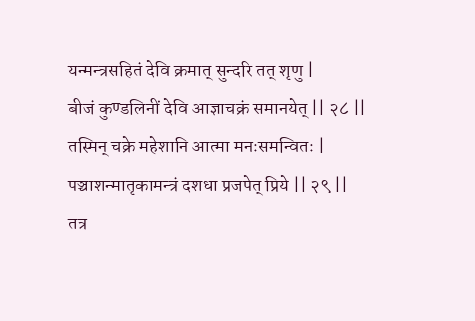यन्मन्त्रसहितं देवि क्रमात् सुन्दरि तत् शृणु |
बीजं कुण्डलिनीं देवि आज्ञाचक्रं समानयेत् || २८ ||
तस्मिन् चक्रे महेशानि आत्मा मनःसमन्वितः |
पञ्चाशन्मातृकामन्त्रं दशधा प्रजपेत् प्रिये || २९ ||
तत्र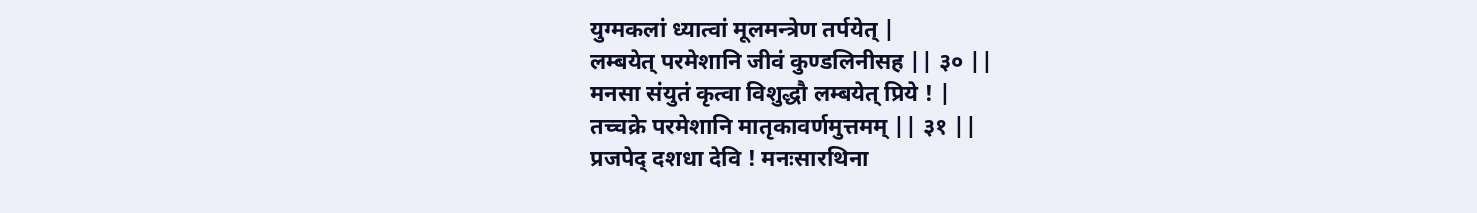युग्मकलां ध्यात्वां मूलमन्त्रेण तर्पयेत् |
लम्बयेत् परमेशानि जीवं कुण्डलिनीसह || ३० ||
मनसा संयुतं कृत्वा विशुद्धौ लम्बयेत् प्रिये ! |
तच्चक्रे परमेशानि मातृकावर्णमुत्तमम् || ३१ ||
प्रजपेद् दशधा देवि ! मनःसारथिना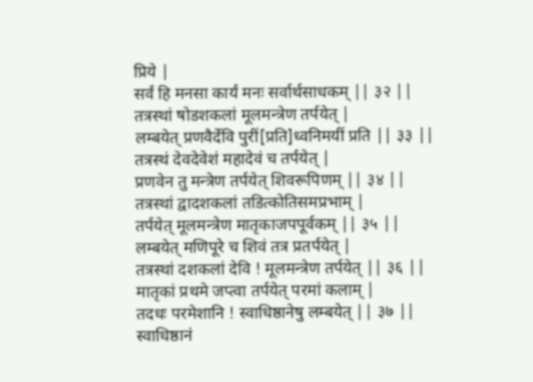प्रिये |
सर्वं हि मनसा कार्यं मनः सर्वार्थसाधकम् || ३२ ||
तत्रस्थां षोडशकलां मूलमन्त्रेण तर्पयेत् |
लम्बयेत् प्रणवैर्देवि पुरीं[प्रति]ध्वनिमयीं प्रति || ३३ ||
तत्रस्थं देवदेवेशं महादेवं च तर्पयेत् |
प्रणवेन तु मन्त्रेण तर्पयेत् शिवरूपिणम् || ३४ ||
तत्रस्थां द्वादशकलां तडित्कोतिसमप्रभाम् |
तर्पयेत् मूलमन्त्रेण मातृकाजपपूर्वकम् || ३५ ||
लम्बयेत् मणिपूरे च शिवं तत्र प्रतर्पयेत् |
तत्रस्थां दशकलां देवि ! मूलमन्त्रेण तर्पयेत् || ३६ ||
मातृकां प्रथमे जप्त्वा तर्पयेत् परमां कलाम् |
तदधः परमेशानि ! स्वाधिष्ठानेषु लम्बयेत् || ३७ ||
स्वाधिष्ठानं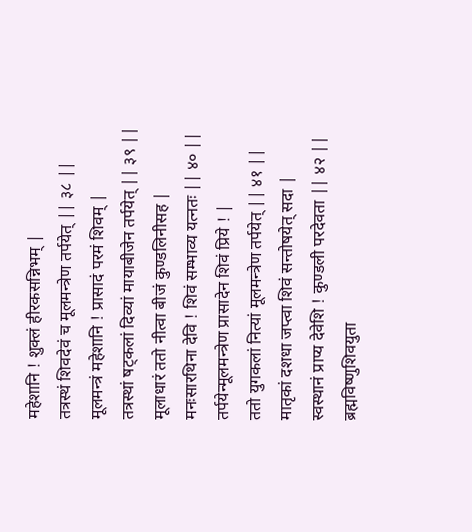महेशानि ! शुक्लं हीरकसन्निभम् |
तत्रस्थं शिवदेवं च मूलमन्त्रेण तर्पयेत् || ३८ ||
मूलमन्त्रं महेशानि ! प्रासादं परमं शिवम् |
तत्रस्थां षट्कलां दिव्यां मायाबीजेन तर्पयेत् || ३९ ||
मूलाधारं ततो नीत्वा बीजं कुण्डलिनीसह |
मनःसारथिना देवि ! शिवं सम्भाव्य यत्नतः || ४० ||
तर्पयेन्मूलमन्त्रेण प्रासादेन शिवं प्रिये ! |
ततो युगकलां नित्यां मूलमन्त्रेण तर्पयेत् || ४१ ||
मातृकां दशधा जप्त्वा शिवं सन्तोषयेत् सदा |
स्वस्थानं प्राप्य देवेशि ! कुण्डली परदेवता || ४२ ||
ब्रह्मविष्णुशिवयुता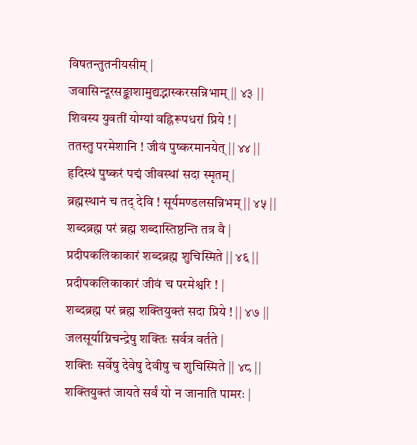विषतन्तुतनीयसीम् |
जवासिन्दूरसङ्काशामुद्यद्भास्करसन्निभाम् || ४३ ||
शिवस्य युवतीं योग्यां वह्निरूपधरां प्रिये ! |
ततस्तु परमेशानि ! जीवं पुष्करमानयेत् || ४४ ||
हृदिस्थं पुष्करं पद्मं जीवस्थां सदा स्मृतम् |
ब्रह्मस्थानं च तद् देवि ! सूर्यमण्डलसन्निभम् || ४५ ||
शब्दब्रह्म परं ब्रह्म शब्दास्तिष्ठन्ति तत्र वै |
प्रदीपकलिकाकारं शब्दब्रह्म शुचिस्मिते || ४६ ||
प्रदीपकलिकाकारं जीवं च परमेश्वरि ! |
शब्दब्रह्म परं ब्रह्म शक्तियुक्तं सदा प्रिये ! || ४७ ||
जलसूर्याग्निचन्द्रेषु शक्तिः सर्वत्र वर्तते |
शक्तिः सर्वेषु देवेषु देवीषु च शुचिस्मिते || ४८ ||
शक्तियुक्तं जायते सर्वं यो न जानाति पामरः |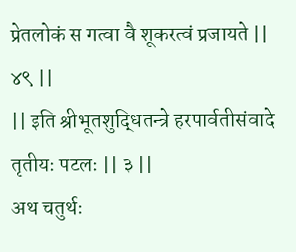प्रेतलोकं स गत्वा वै शूकरत्वं प्रजायते || ४९ ||
|| इति श्रीभूतशुद्धितन्त्रे हरपार्वतीसंवादे तृतीयः पटलः || ३ ||
अथ चतुर्थः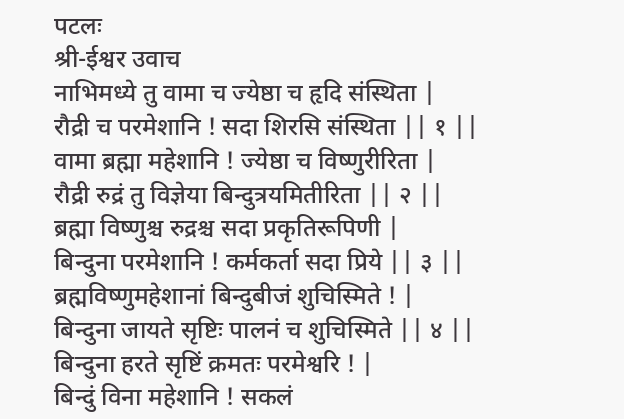पटलः
श्री-ईश्वर उवाच
नाभिमध्ये तु वामा च ज्येष्ठा च हृदि संस्थिता |
रौद्री च परमेशानि ! सदा शिरसि संस्थिता || १ ||
वामा ब्रह्मा महेशानि ! ज्येष्ठा च विष्णुरीरिता |
रौद्री रुद्रं तु विज्ञेया बिन्दुत्रयमितीरिता || २ ||
ब्रह्मा विष्णुश्च रुद्रश्च सदा प्रकृतिरूपिणी |
बिन्दुना परमेशानि ! कर्मकर्ता सदा प्रिये || ३ ||
ब्रह्मविष्णुमहेशानां बिन्दुबीजं शुचिस्मिते ! |
बिन्दुना जायते सृष्टिः पालनं च शुचिस्मिते || ४ ||
बिन्दुना हरते सृष्टिं क्रमतः परमेश्वरि ! |
बिन्दुं विना महेशानि ! सकलं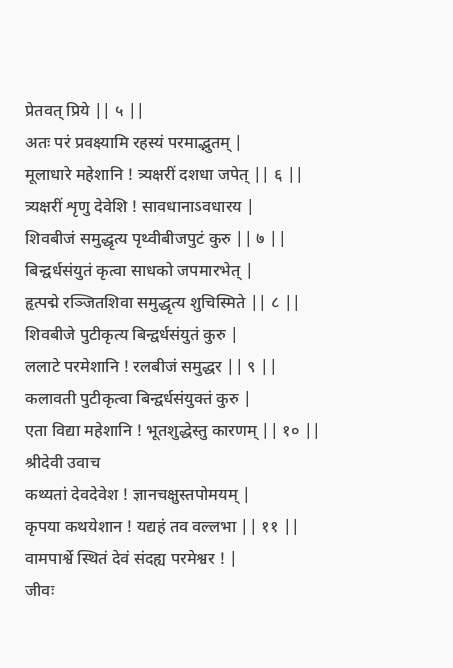प्रेतवत् प्रिये || ५ ||
अतः परं प्रवक्ष्यामि रहस्यं परमाद्भुतम् |
मूलाधारे महेशानि ! त्र्यक्षरीं दशधा जपेत् || ६ ||
त्र्यक्षरीं शृणु देवेशि ! सावधानाऽवधारय |
शिवबीजं समुद्धृत्य पृथ्वीबीजपुटं कुरु || ७ ||
बिन्द्वर्धसंयुतं कृत्वा साधको जपमारभेत् |
हृत्पद्मे रञ्जितशिवा समुद्धृत्य शुचिस्मिते || ८ ||
शिवबीजे पुटीकृत्य बिन्द्वर्धसंयुतं कुरु |
ललाटे परमेशानि ! रलबीजं समुद्धर || ९ ||
कलावती पुटीकृत्वा बिन्द्वर्धसंयुक्तं कुरु |
एता विद्या महेशानि ! भूतशुद्धेस्तु कारणम् || १० ||
श्रीदेवी उवाच
कथ्यतां देवदेवेश ! ज्ञानचक्षुस्तपोमयम् |
कृपया कथयेशान ! यद्यहं तव वल्लभा || ११ ||
वामपार्श्वे स्थितं देवं संदह्य परमेश्वर ! |
जीवः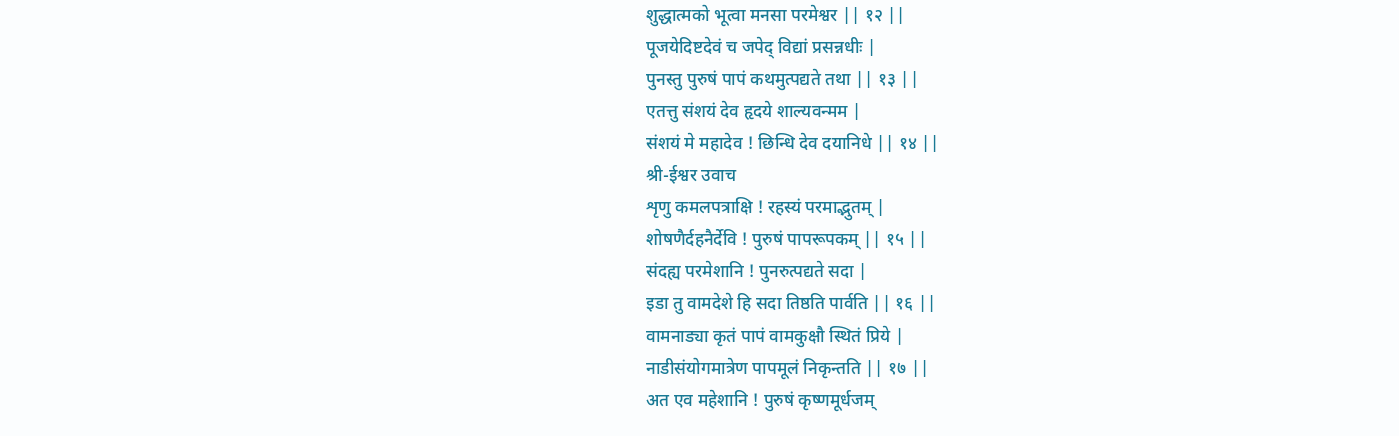शुद्धात्मको भूत्वा मनसा परमेश्वर || १२ ||
पूजयेदिष्टदेवं च जपेद् विद्यां प्रसन्नधीः |
पुनस्तु पुरुषं पापं कथमुत्पद्यते तथा || १३ ||
एतत्तु संशयं देव हृदये शाल्यवन्मम |
संशयं मे महादेव ! छिन्धि देव दयानिधे || १४ ||
श्री-ईश्वर उवाच
शृणु कमलपत्राक्षि ! रहस्यं परमाद्भुतम् |
शोषणैर्दहनैर्देवि ! पुरुषं पापरूपकम् || १५ ||
संदह्य परमेशानि ! पुनरुत्पद्यते सदा |
इडा तु वामदेशे हि सदा तिष्ठति पार्वति || १६ ||
वामनाड्या कृतं पापं वामकुक्षौ स्थितं प्रिये |
नाडीसंयोगमात्रेण पापमूलं निकृन्तति || १७ ||
अत एव महेशानि ! पुरुषं कृष्णमूर्धजम्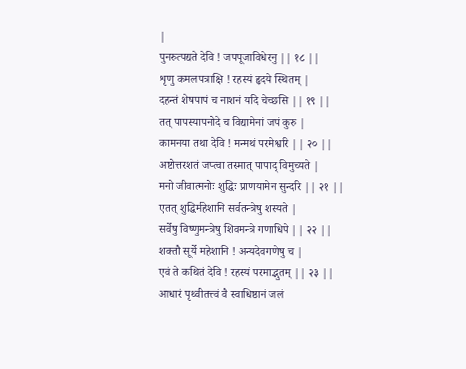|
पुनरुत्पद्यते देवि ! जपपूजाविधेरनु || १८ ||
शृणु कमलपत्राक्षि ! रहस्यं हृदये स्थितम् |
दहन्तं शेषपापं च नाशनं यदि चेच्छसि || १९ ||
तत् पापस्यापनोदे च विद्यामेनां जपं कुरु |
कामनया तथा देवि ! मन्मथं परमेश्वरि || २० ||
अष्टोत्तरशतं जप्त्वा तस्मात् पापाद् विमुच्यते |
मनो जीवात्मनोः शुद्धिः प्राणयामेन सुन्दरि || २१ ||
एतत् शुद्धिर्महेशानि सर्वतन्त्रेषु शस्यते |
सर्वेषु विष्णुमन्त्रेषु शिवमन्त्रे गणाधिपे || २२ ||
शक्तौ सूर्ये महेशानि ! अन्यदेवगणेषु च |
एवं ते कथितं देवि ! रहस्यं परमाद्भुतम् || २३ ||
आधारं पृथ्वीतत्त्वं वै स्वाधिष्ठानं जलं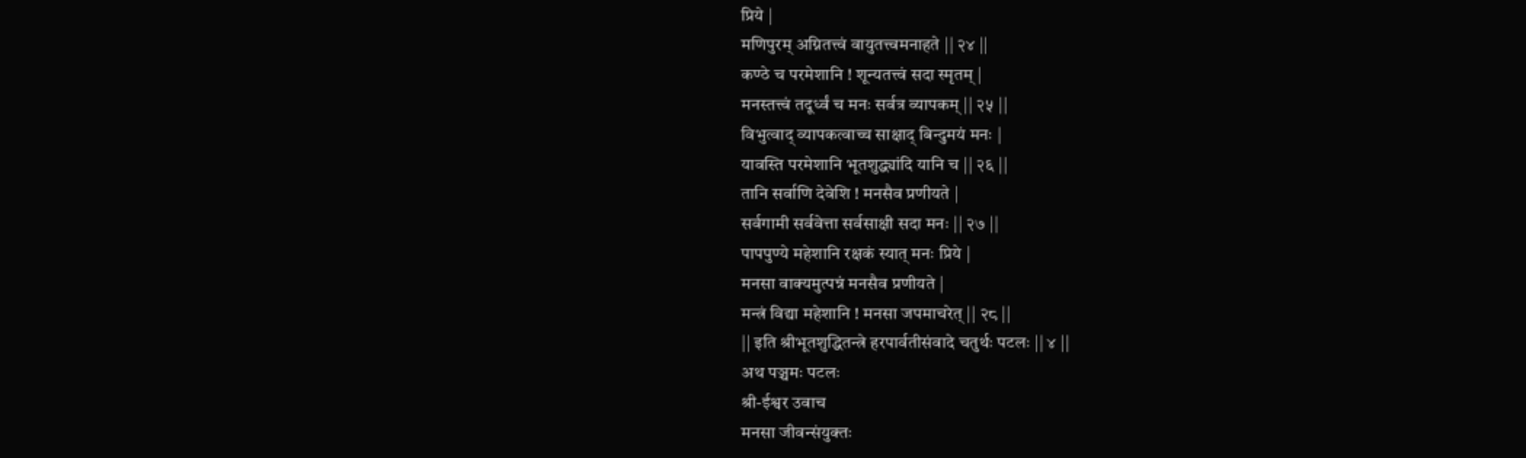प्रिये |
मणिपुरम् अग्नितत्त्वं वायुतत्त्वमनाहते || २४ ||
कण्ठे च परमेशानि ! शून्यतत्त्वं सदा स्मृतम् |
मनस्तत्त्वं तदूर्ध्वं च मनः सर्वत्र व्यापकम् || २५ ||
विभुत्वाद् व्यापकत्वाच्च साक्षाद् बिन्दुमयं मनः |
यावस्ति परमेशानि भूतशुद्ध्यांदि यानि च || २६ ||
तानि सर्वाणि देवेशि ! मनसैव प्रणीयते |
सर्वगामी सर्ववेत्ता सर्वसाक्षी सदा मनः || २७ ||
पापपुण्ये महेशानि रक्षकं स्यात् मनः प्रिये |
मनसा वाक्यमुत्पन्नं मनसैव प्रणीयते |
मन्त्रं विद्या महेशानि ! मनसा जपमाचरेत् || २८ ||
|| इति श्रीभूतशुद्धितन्त्रे हरपार्वतीसंवादे चतुर्थः पटलः || ४ ||
अथ पञ्चमः पटलः
श्री-ईश्वर उवाच
मनसा जीवन्संयुक्तः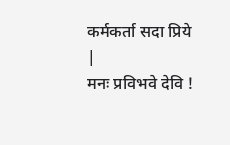कर्मकर्ता सदा प्रिये |
मनः प्रविभवे देवि !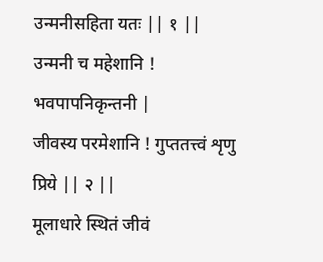उन्मनीसहिता यतः || १ ||
उन्मनी च महेशानि ! भवपापनिकृन्तनी |
जीवस्य परमेशानि ! गुप्ततत्त्वं शृणु प्रिये || २ ||
मूलाधारे स्थितं जीवं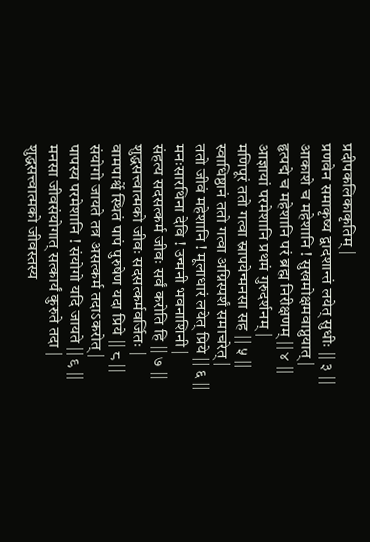प्रदीपकलिकाकृतिम् |
प्रणवेन समाकृष्य द्वादशान्तं लयेत् सुधीः || ३ ||
आकाशे च महेशानि ! सुखमोक्षमवाप्नुयात् |
हृत्पद्मे च महेशानि परं ब्रह्म निरीक्षणम् || ४ ||
आज्ञायां परमेशानि प्रथमं गुरुदर्शनम् |
मणिपूरं ततो गत्वा स्नापयेन्मनसा सह || ५ ||
स्वाधिष्ठानं ततो गत्वा अग्निस्पर्शं समाचरेत् |
ततो जीवं महेशानि ! मूलाधारं लयेत् प्रिये || ६ ||
मनःसारथिना देवि ! उन्मनी भवनाशिनी |
संहत्य सदसत्कर्म जीवः सर्वं करोति हि || ७ ||
शुद्धसत्त्वात्मको जीवः सदसत्कर्मवर्जितः |
वामपार्श्वे स्थितं पापं पुरुषेण यदा प्रिये || ८ ||
संयोगो जायते तत्र असत्कर्म तदाऽकरोत् |
पापस्य परमेशानि ! संयोगो यदि जायते || ९ ||
मनसा जीवसंयोगात् सत्कार्यं कुरुते तदा |
शुद्धसत्त्वात्मको जीवस्तस्य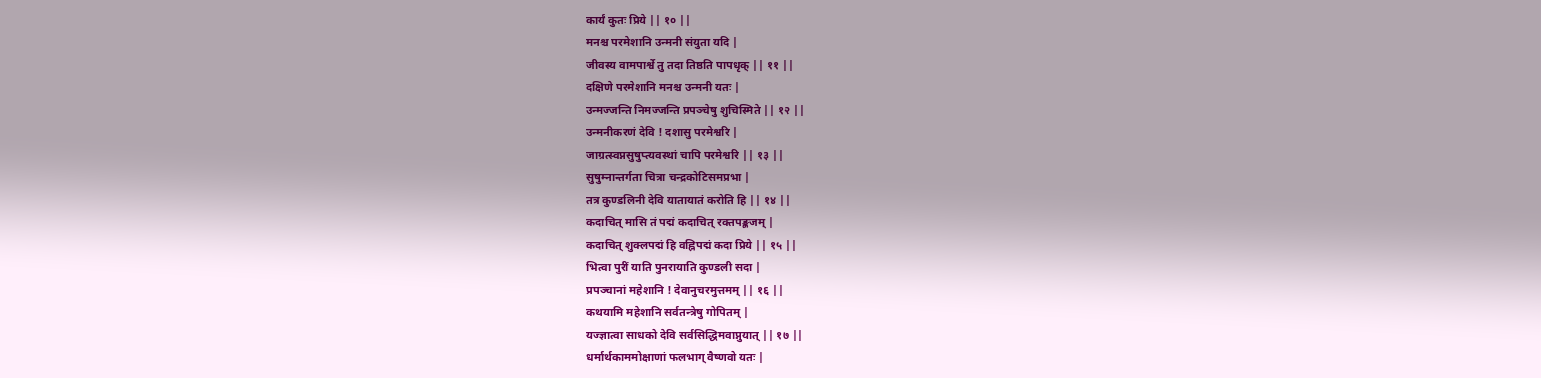कार्यं कुतः प्रिये || १० ||
मनश्च परमेशानि उन्मनी संयुता यदि |
जीवस्य वामपार्श्वे तु तदा तिष्ठति पापधृक् || ११ ||
दक्षिणे परमेशानि मनश्च उन्मनी यतः |
उन्मज्जन्ति निमज्जन्ति प्रपञ्चेषु शुचिस्मिते || १२ ||
उन्मनीकरणं देवि ! दशासु परमेश्वरि |
जाग्रत्स्वप्नसुषुप्त्यवस्थां चापि परमेश्वरि || १३ ||
सुषुम्नान्तर्गता चित्रा चन्द्रकोटिसमप्रभा |
तत्र कुण्डलिनी देवि यातायातं करोति हि || १४ ||
कदाचित् मासि तं पद्मं कदाचित् रक्तपङ्कजम् |
कदाचित् शुक्लपद्मं हि वह्निपद्मं कदा प्रिये || १५ ||
भित्वा पुरीं याति पुनरायाति कुण्डली सदा |
प्रपञ्चानां महेशानि ! देवानुचरमुत्तमम् || १६ ||
कथयामि महेशानि सर्वतन्त्रेषु गोपितम् |
यज्ज्ञात्वा साधको देवि सर्वसिद्धिमवाप्नुयात् || १७ ||
धर्मार्थकाममोक्षाणां फलभाग् वैष्णवो यतः |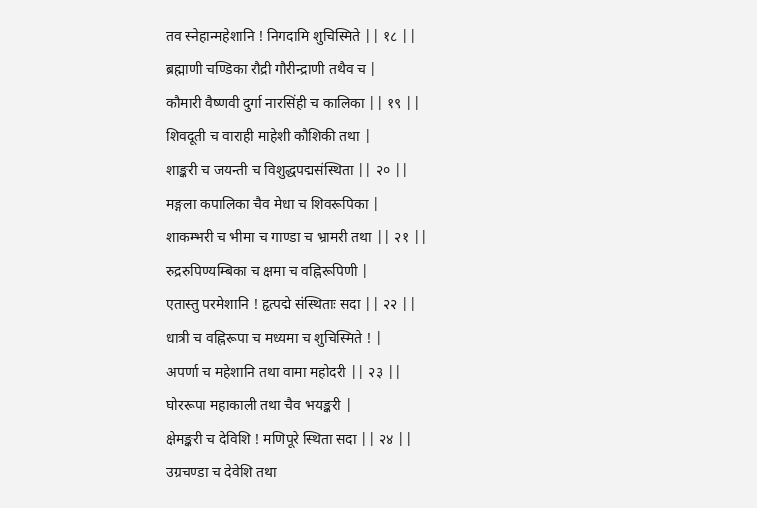तव स्नेहान्महेशानि ! निगदामि शुचिस्मिते || १८ ||
ब्रह्माणी चण्डिका रौद्री गौरीन्द्राणी तथैव च |
कौमारी वैष्णवी दुर्गा नारसिंही च कालिका || १९ ||
शिवदूती च वाराही माहेशी कौशिकी तथा |
शाङ्करी च जयन्ती च विशुद्धपद्मसंस्थिता || २० ||
मङ्गला कपालिका चैव मेधा च शिवरूपिका |
शाकम्भरी च भीमा च गाण्डा च भ्रामरी तथा || २१ ||
रुद्ररुपिण्यम्बिका च क्षमा च वह्निरूपिणी |
एतास्तु परमेशानि ! हृत्पद्मे संस्थिताः सदा || २२ ||
धात्री च वह्निरूपा च मध्यमा च शुचिस्मिते ! |
अपर्णा च महेशानि तथा वामा महोदरी || २३ ||
घोररूपा महाकाली तथा चैव भयङ्करी |
क्षेमङ्करी च देविशि ! मणिपूरे स्थिता सदा || २४ ||
उग्रचण्डा च देवेशि तथा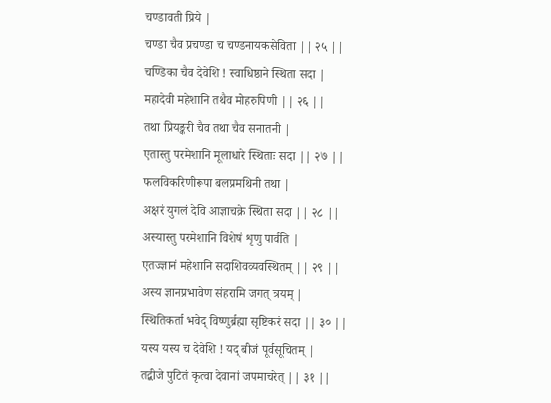चण्डावती प्रिये |
चण्डा चैव प्रचण्डा च चण्डनायकसेविता || २५ ||
चण्डिका चैव देवेशि ! स्वाधिष्ठाने स्थिता सदा |
महादेवी महेशानि तथैव मोहरुपिणी || २६ ||
तथा प्रियङ्करी चैव तथा चैव सनातनी |
एतास्तु परमेशानि मूलाधारे स्थिताः सदा || २७ ||
फलविकरिणीरूपा बलप्रमथिनी तथा |
अक्षरं युगलं देवि आज्ञाचक्रे स्थिता सदा || २८ ||
अस्यास्तु परमेशानि विशेषं शृणु पार्वति |
एतज्ज्ञानं महेशानि सदाशिवव्यवस्थितम् || २९ ||
अस्य ज्ञानप्रभावेण संहरामि जगत् त्रयम् |
स्थितिकर्ता भवेद् विष्णुर्ब्रह्मा सृष्टिकरं सदा || ३० ||
यस्य यस्य च देवेशि ! यद् बीजं पूर्वसूचितम् |
तद्बीजे पुटितं कृत्वा देवानां जपमाचरेत् || ३१ ||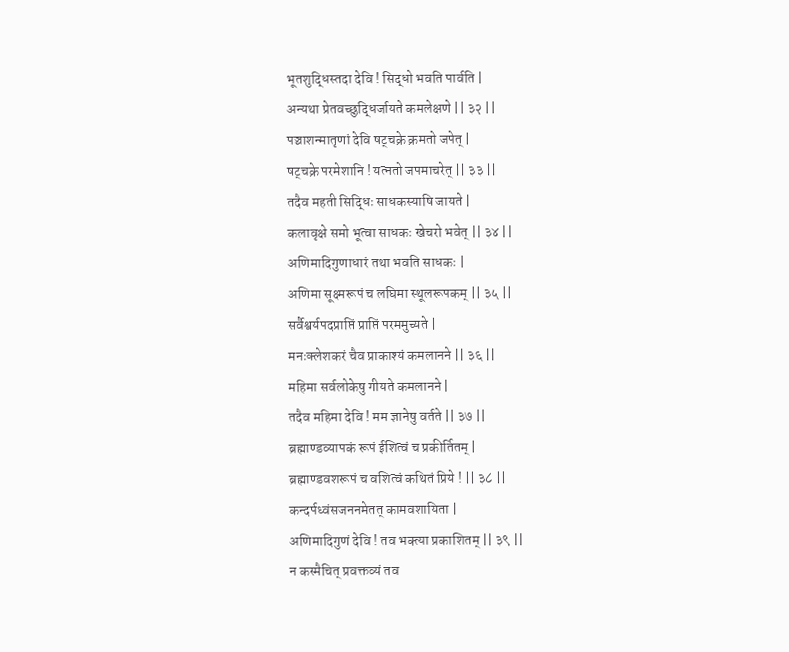भूतशुद्धिस्तदा देवि ! सिद्धो भवति पार्वति |
अन्यथा प्रेतवच्छुद्धिर्जायते कमलेक्षणे || ३२ ||
पञ्चाशन्मातृणां देवि षट्चक्रे क्रमतो जपेत् |
षट्चक्रे परमेशानि ! यत्नतो जपमाचरेत् || ३३ ||
तदैव महती सिद्धिः साधकस्याषि जायते |
कलावृक्षे समो भूत्वा साधकः खेचरो भवेत् || ३४ ||
अणिमादिगुणाधारं तथा भवति साधकः |
अणिमा सूक्ष्मरूपं च लघिमा स्थूलरूपकम् || ३५ ||
सर्वैश्वर्यपदप्राप्तिं प्राप्तिं परममुच्यते |
मनःक्लेशकरं चैव प्राकाश्यं कमलानने || ३६ ||
महिमा सर्वलोकेषु गीयते कमलानने |
तदैव महिमा देवि ! मम ज्ञानेषु वर्तते || ३७ ||
ब्रह्माण्डव्यापकं रूपं ईशित्वं च प्रकीर्तितम् |
ब्रह्माण्डवशरूपं च वशित्वं कथितं प्रिये ! || ३८ ||
कन्दर्पध्वंसजननमेतत् कामवशायिता |
अणिमादिगुणं देवि ! तव भक्त्या प्रकाशितम् || ३९ ||
न कस्मैचित् प्रवक्तव्यं तव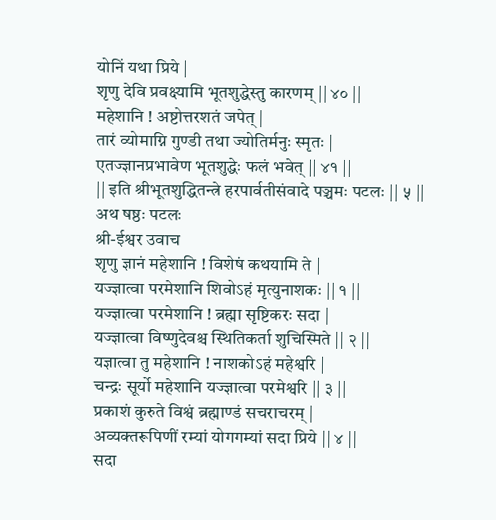योनिं यथा प्रिये |
शृणु देवि प्रवक्ष्यामि भूतशुद्धेस्तु कारणम् || ४० ||
महेशानि ! अष्टोत्तरशतं जपेत् |
तारं व्योमाग्नि गुण्डी तथा ज्योतिर्मनुः स्मृतः |
एतज्ज्ञानप्रभावेण भूतशुद्धेः फलं भवेत् || ४१ ||
|| इति श्रीभूतशुद्धितन्त्रे हरपार्वतीसंवादे पञ्चमः पटलः || ५ ||
अथ षष्ठः पटलः
श्री-ईश्वर उवाच
शृणु ज्ञानं महेशानि ! विशेषं कथयामि ते |
यज्ज्ञात्वा परमेशानि शिवोऽहं मृत्युनाशकः || १ ||
यज्ज्ञात्वा परमेशानि ! ब्रह्मा सृष्टिकरः सदा |
यज्ज्ञात्वा विष्णुदेवश्च स्थितिकर्ता शुचिस्मिते || २ ||
यज्ञात्वा तु महेशानि ! नाशकोऽहं महेश्वरि |
चन्द्रः सूर्यो महेशानि यज्ज्ञात्वा परमेश्वरि || ३ ||
प्रकाशं कुरुते विश्वं ब्रह्माण्डं सचराचरम् |
अव्यक्तरूपिणीं रम्यां योगगम्यां सदा प्रिये || ४ ||
सदा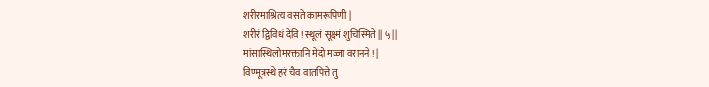शरीरमाश्रित्य वसते कामरूपिणी |
शरीरं द्विविधं देवि ! स्थूलं सूक्ष्मं शुचिस्मिते || ५ ||
मांसास्थिलोमरक्तानि मेदो मज्जा वरानने ! |
विण्मूत्रस्थे हरं चैव वातपित्ते तु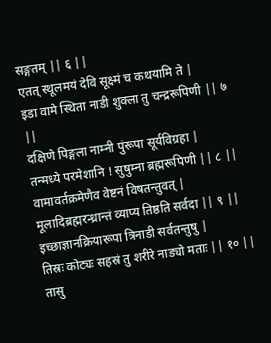सङ्गतम् || ६ ||
एतत् स्थूलमयं देवि सूक्ष्मं च कथयामि ते |
इडा वामे स्थिता नाडी शुक्ला तु चन्द्ररूपिणी || ७ ||
दक्षिणे पिङ्गला नाम्नी पुंरूपा सूर्यविग्रहा |
तन्मध्ये परमेशानि ! सुषुम्ना ब्रह्मरूपिणी || ८ ||
वामावर्तक्रमेणैव वेष्टनं विषतन्तुवत् |
मूलादिब्रह्मरन्ध्रान्तं व्याप्य तिष्ठति सर्वदा || ९ ||
इच्छाज्ञानक्रियारूपा त्रिनाडी सर्वतन्तुषु |
तिस्रः कोट्यः सहस्रं तु शरीरे नाड्यो मताः || १० ||
तासु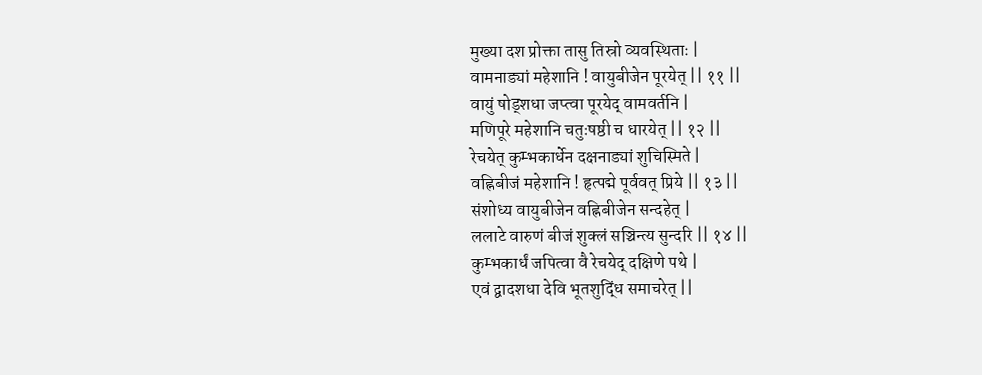मुख्या दश प्रोक्ता तासु तिस्रो व्यवस्थिताः |
वामनाड्यां महेशानि ! वायुबीजेन पूरयेत् || ११ ||
वायुं षोड्शधा जप्त्वा पूरयेद् वामवर्तनि |
मणिपूरे महेशानि चतुःषष्ठी च धारयेत् || १२ ||
रेचयेत् कुम्भकार्धेन दक्षनाड्यां शुचिस्मिते |
वह्निबीजं महेशानि ! हृत्पद्मे पूर्ववत् प्रिये || १३ ||
संशोध्य वायुबीजेन वह्निबीजेन सन्दहेत् |
ललाटे वारुणं बीजं शुक्लं सञ्चिन्त्य सुन्दरि || १४ ||
कुम्भकार्धं जपित्वा वै रेचयेद् दक्षिणे पथे |
एवं द्वादशधा देवि भूतशुद्धिं समाचरेत् ||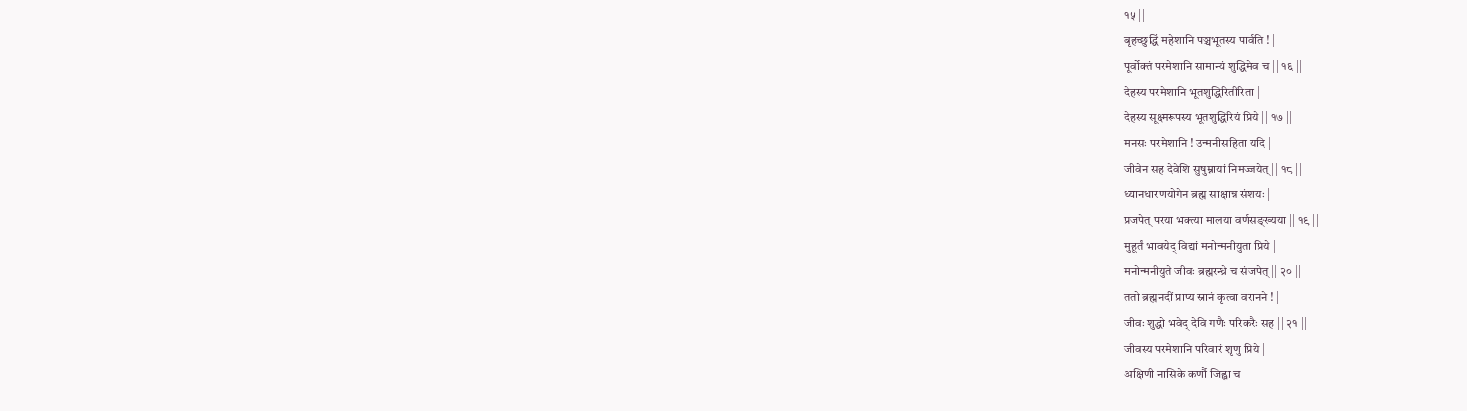१५ ||
बृहच्छुद्धिं महेशानि पञ्चभूतस्य पार्वति ! |
पूर्वोक्तं परमेशानि सामान्यं शुद्धिमेव च || १६ ||
देहस्य परमेशानि भूतशुद्धिरितीरिता |
देहस्य सूक्ष्मरूपस्य भूतशुद्धिरियं प्रिये || १७ ||
मनसः परमेशानि ! उन्मनीसहिता यदि |
जीवेन सह देवेशि सुषुम्नायां निमज्जयेत् || १८ ||
ध्यानधारणयोगेन ब्रह्म साक्षान्न संशयः |
प्रजपेत् परया भक्त्या मालया वर्णसङ्ख्यया || १९ ||
मुहूर्तं भावयेद् विद्यां मनोन्मनीयुता प्रिये |
मनोन्मनीयुते जीवः ब्रह्मरन्ध्रे च संजपेत् || २० ||
ततो ब्रह्मनदीं प्राप्य स्नानं कृत्वा वरानने ! |
जीवः शुद्धो भवेद् देवि गणैः परिकरैः सह || २१ ||
जीवस्य परमेशानि परिवारं शृणु प्रिये |
अक्षिणी नासिके कर्णौ जिह्वा च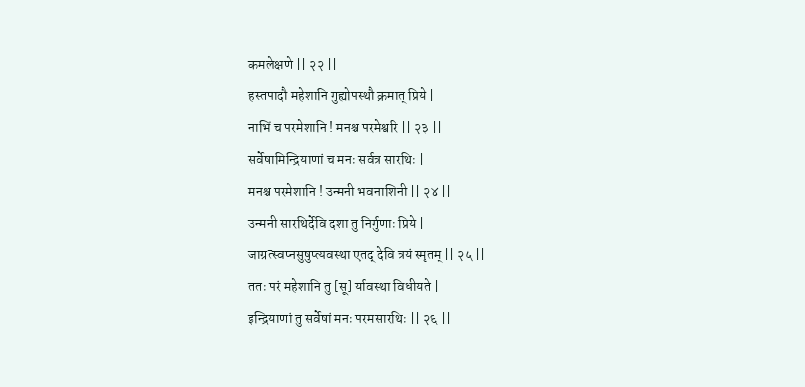कमलेक्षणे || २२ ||
हस्तपादौ महेशानि गुह्योपस्थौ क्रमात् प्रिये |
नाभिं च परमेशानि ! मनश्च परमेश्वरि || २३ ||
सर्वेषामिन्द्रियाणां च मनः सर्वत्र सारथिः |
मनश्च परमेशानि ! उन्मनी भवनाशिनी || २४ ||
उन्मनी सारथिर्देवि दशा तु निर्गुणाः प्रिये |
जाग्रत्स्वप्नसुषुप्त्यवस्था एतद् देवि त्रयं स्मृतम् || २५ ||
ततः परं महेशानि तु [सू] र्यावस्था विधीयते |
इन्द्रियाणां तु सर्वेषां मनः परमसारथिः || २६ ||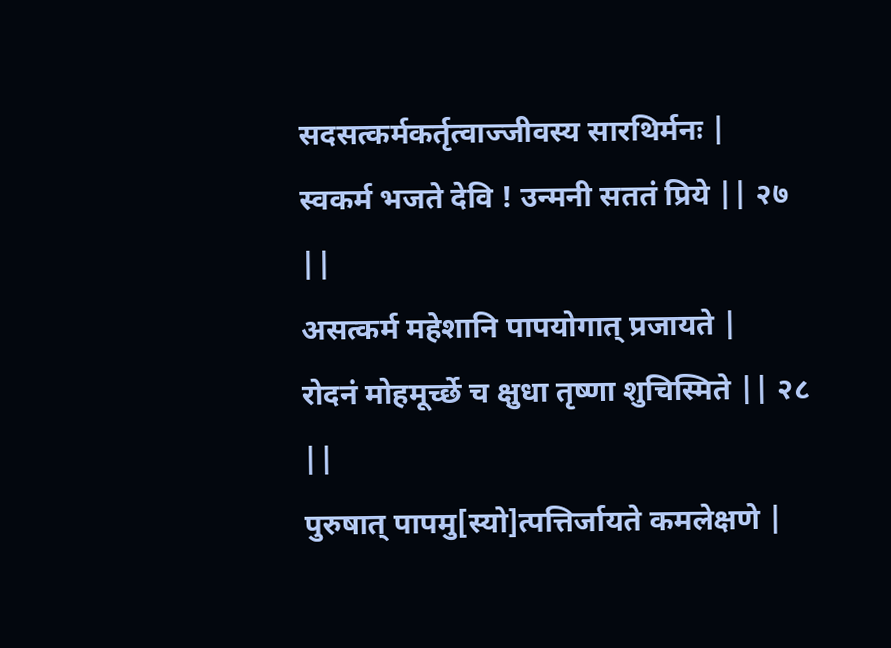सदसत्कर्मकर्तृत्वाज्जीवस्य सारथिर्मनः |
स्वकर्म भजते देवि ! उन्मनी सततं प्रिये || २७ ||
असत्कर्म महेशानि पापयोगात् प्रजायते |
रोदनं मोहमूर्च्छे च क्षुधा तृष्णा शुचिस्मिते || २८ ||
पुरुषात् पापमु[स्यो]त्पत्तिर्जायते कमलेक्षणे |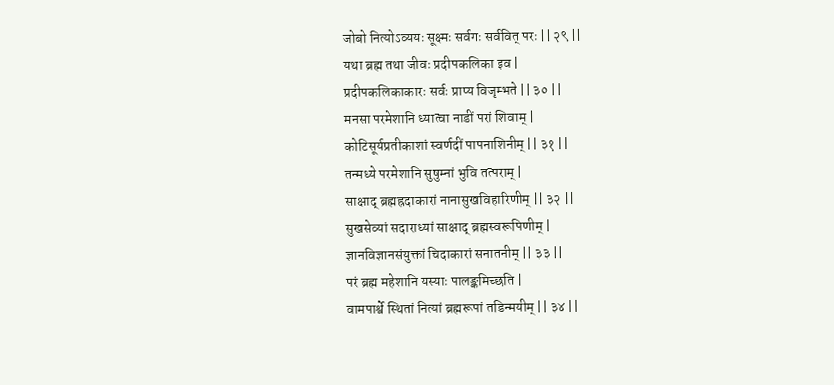जोबो नित्योऽव्ययः सूक्ष्मः सर्वगः सर्ववित् परः || २९ ||
यथा ब्रह्म तथा जीवः प्रदीपकलिका इव |
प्रदीपकलिकाकारः सर्वः प्राप्य विजृम्भते || ३० ||
मनसा परमेशानि ध्यात्वा नाडीं परां शिवाम् |
कोटिसूर्यप्रतीकाशां स्वर्णदीं पापनाशिनीम् || ३१ ||
तन्मध्ये परमेशानि सुषुम्नां भुवि तत्पराम् |
साक्षाद् ब्रह्मह्रदाकारां नानासुखविहारिणीम् || ३२ ||
सुखसेव्यां सदाराध्यां साक्षाद् ब्रह्मस्वरूपिणीम् |
ज्ञानविज्ञानसंयुक्तां चिदाकारां सनातनीम् || ३३ ||
परं ब्रह्म महेशानि यस्याः पालङ्कमिच्छति |
वामपार्श्वे स्थितां नित्यां ब्रह्मरूपां तडिन्मयीम् || ३४ ||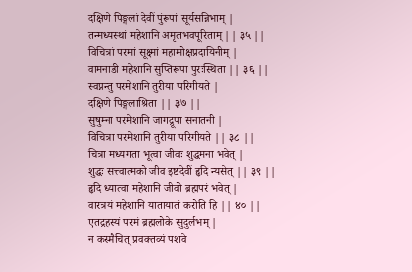दक्षिणे पिङ्गलां देवीं पुंरूपां सूर्यसन्निभाम् |
तन्मध्यस्थां महेशानि अमृतभवपूरिताम् || ३५ ||
विचित्रां परमां सूक्ष्मां महामोक्षप्रदायिनीम् |
वामनाडी महेशानि सुप्तिरूपा पुरःस्थिता || ३६ ||
स्वप्नन्तु परमेशानि तुरीया परिगीयते |
दक्षिणे पिङ्गलाश्रिता || ३७ ||
सुषुम्ना परमेशानि जागद्रूपा सनातनी |
विचित्रा परमेशानि तुरीया परिगीयते || ३८ ||
चित्रा मध्यगता भूत्वा जीवः शुद्धमना भवेत् |
शुद्धः सत्त्वात्मको जीव इष्टदेवीं हृदि न्यसेत् || ३९ ||
हृदि ध्यात्वा महेशानि जीवो ब्रह्मपरं भवेत् |
वारत्रयं महेशानि यातायातं करोति हि || ४० ||
एतद्रहस्यं परमं ब्रह्मलोके सुदुर्लभम् |
न कस्मैचित् प्रवक्तव्यं पशवे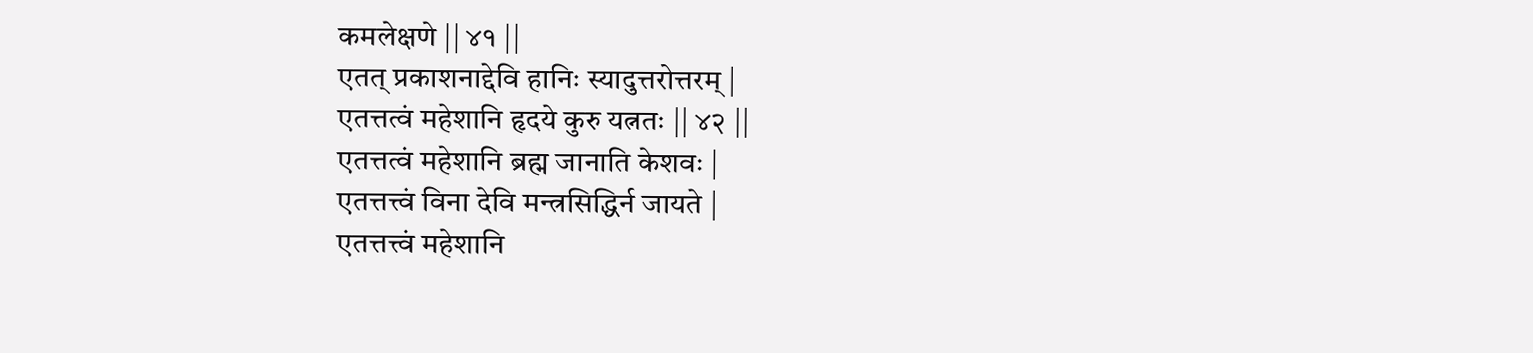कमलेक्षणे || ४१ ||
एतत् प्रकाशनाद्देवि हानिः स्यादुत्तरोत्तरम् |
एतत्तत्वं महेशानि हृदये कुरु यत्नतः || ४२ ||
एतत्तत्वं महेशानि ब्रह्म जानाति केशवः |
एतत्तत्त्वं विना देवि मन्त्रसिद्धिर्न जायते |
एतत्तत्त्वं महेशानि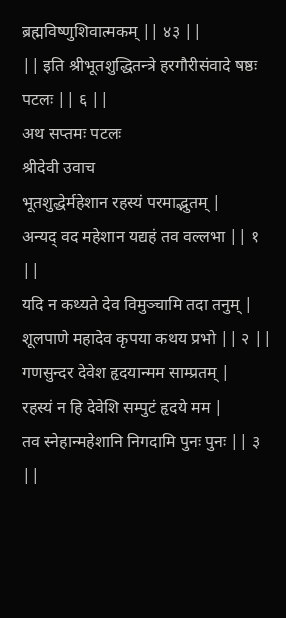ब्रह्मविष्णुशिवात्मकम् || ४३ ||
|| इति श्रीभूतशुद्धितन्त्रे हरगौरीसंवादे षष्ठः पटलः || ६ ||
अथ सप्तमः पटलः
श्रीदेवी उवाच
भूतशुद्धेर्महेशान रहस्यं परमाद्भुतम् |
अन्यद् वद महेशान यद्यहं तव वल्लभा || १ ||
यदि न कथ्यते देव विमुञ्चामि तदा तनुम् |
शूलपाणे महादेव कृपया कथय प्रभो || २ ||
गणसुन्दर देवेश हृदयान्मम साम्प्रतम् |
रहस्यं न हि देवेशि सम्पुटं हृदये मम |
तव स्नेहान्महेशानि निगदामि पुनः पुनः || ३ ||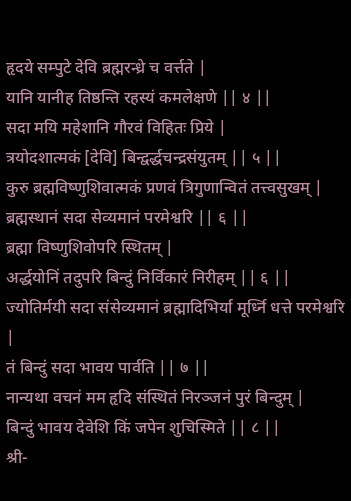हृदये सम्पुटे देवि ब्रह्मरन्ध्रे च वर्त्तते |
यानि यानीह तिष्ठन्ति रहस्यं कमलेक्षणे || ४ ||
सदा मयि महेशानि गौरवं विहितः प्रिये |
त्रयोदशात्मकं [देवि] बिन्द्वर्द्धचन्द्रसंयुतम् || ५ ||
कुरु ब्रह्मविष्णुशिवात्मकं प्रणवं त्रिगुणान्वितं तत्त्वसुखम् |
ब्रह्मस्थानं सदा सेव्यमानं परमेश्वरि || ६ ||
ब्रह्मा विष्णुशिवोपरि स्थितम् |
अर्द्धयोनिं तदुपरि बिन्दुं निर्विकारं निरीहम् || ६ ||
ज्योतिर्मयी सदा संसेव्यमानं ब्रह्मादिभिर्या मूर्ध्नि धत्ते परमेश्वरि |
तं बिन्दुं सदा भावय पार्वति || ७ ||
नान्यथा वचनं मम हृदि संस्थितं निरञ्जनं पुरं बिन्दुम् |
बिन्दुं भावय देवेशि किं जपेन शुचिस्मिते || ८ ||
श्री-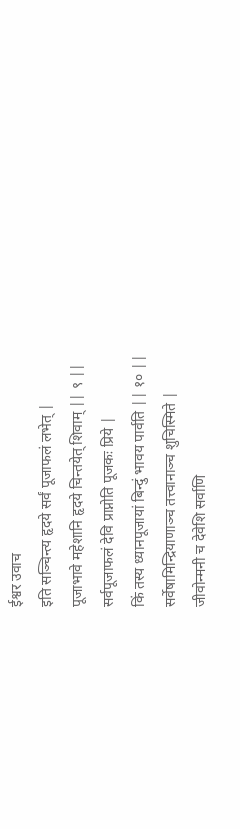ईश्वर उवाच
इति सञ्चिन्त्य हृदये सर्वं पूजाफलं लभेत् |
पूजाभावे महेशानि हृदये चिन्तयेत् शिवाम् || ९ ||
सर्वपूजाफलं देवि प्राप्नोति पूजकः प्रिये |
किं तस्य ध्यानपूजायां बिन्दुं भावय पार्वति || १० ||
सर्वेषामिन्द्रियाणाञ्च तत्त्वानाञ्च शुचिस्मिते |
जीवोन्मनी च देवेशि सर्वाणि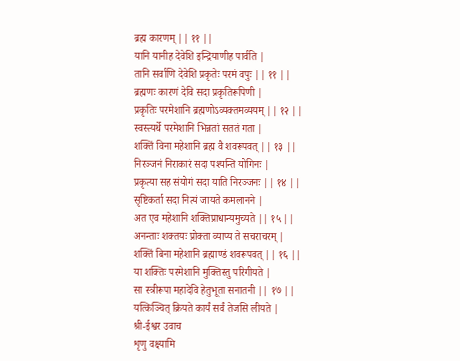ब्रह्म कारणम् || ११ ||
यानि यानीह देवेशि इन्द्रियाणीह पार्वति |
तानि सर्वाणि देवेशि प्रकृतेः परमं वपुः || ११ ||
ब्रह्मणः कारणं देवि सदा प्रकृतिरूपिणी |
प्रकृतिः परमेशानि ब्रह्मणोऽव्यक्तमव्ययम् || १२ ||
स्वस्त्यर्थे परमेशानि भिन्नतां सततं गता |
शक्तिं विना महेशानि ब्रह्म वै शवरूपवत् || १३ ||
निरञ्जनं निराकारं सदा पश्यन्ति योगिनः |
प्रकृत्या सह संयोगं सदा याति निरञ्जनः || १४ ||
सृष्टिकर्ता सदा नित्यं जायते कमलानने |
अत एव महेशानि शक्तिप्राधान्यमुच्यते || १५ ||
अनन्ताः शक्तयः प्रोक्ता व्याप्य ते सचराचरम् |
शक्तिं बिना महेशानि ब्रह्माण्डं शवरूपवत् || १६ ||
या शक्तिः परमेशानि मुक्तिस्तु परिगीयते |
सा स्त्रीरूपा महादेवि हेतुभूता सनातनी || १७ ||
यत्किञ्चित् क्रियते कार्यं सर्वं तेजसि लीयते |
श्री-ईश्वर उवाच
शृणु वक्ष्यामि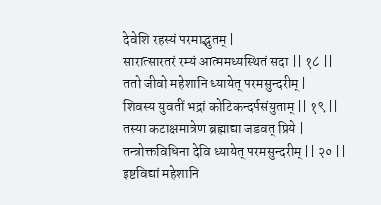देवेशि रहस्यं परमाद्भुतम् |
सारात्सारतरं रम्यं आत्ममध्यस्थितं सदा || १८ ||
ततो जीवो महेशानि ध्यायेत् परमसुन्दरीम् |
शिवस्य युवतीं भद्रां कोटिकन्दर्पसंयुताम् || १९ ||
तस्या कटाक्षमात्रेण ब्रह्माद्या जडवत् प्रिये |
तन्त्रोक्तविधिना देवि ध्यायेत् परमसुन्दरीम् || २० ||
इष्टविद्यां महेशानि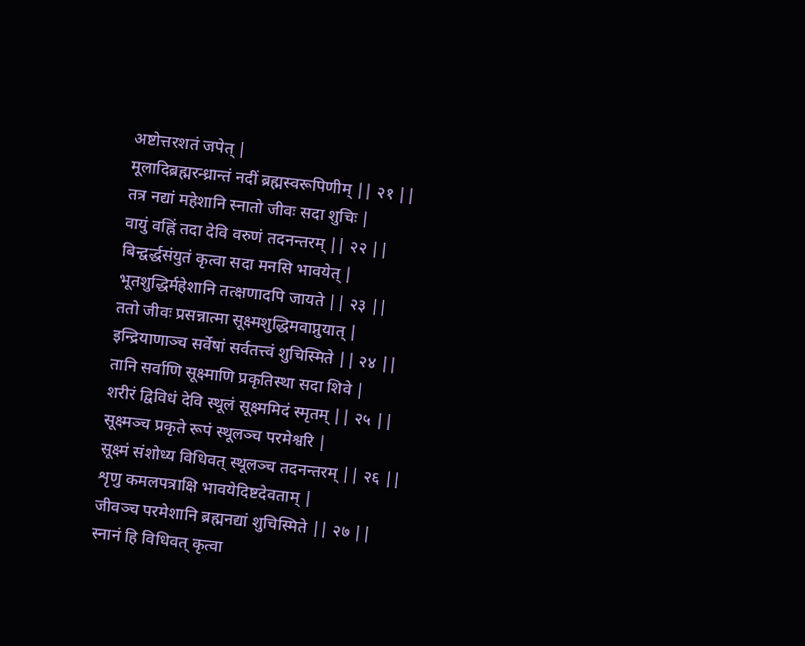अष्टोत्तरशतं जपेत् |
मूलादिब्रह्मरन्ध्रान्तं नदीं ब्रह्मस्वरूपिणीम् || २१ ||
तत्र नद्यां महेशानि स्नातो जीवः सदा शुचिः |
वायुं वह्निं तदा देवि वरुणं तदनन्तरम् || २२ ||
बिन्द्वर्द्धसंयुतं कृत्वा सदा मनसि भावयेत् |
भूतशुद्धिर्महेशानि तत्क्षणादपि जायते || २३ ||
ततो जीवः प्रसन्नात्मा सूक्ष्मशुद्धिमवाप्नुयात् |
इन्द्रियाणाञ्च सर्वेषां सर्वतत्त्वं शुचिस्मिते || २४ ||
तानि सर्वाणि सूक्ष्माणि प्रकृतिस्था सदा शिवे |
शरीरं द्विविधं देवि स्थूलं सूक्ष्ममिदं स्मृतम् || २५ ||
सूक्ष्मञ्च प्रकृते रूपं स्थूलञ्च परमेश्वरि |
सूक्ष्मं संशोध्य विधिवत् स्थूलञ्च तदनन्तरम् || २६ ||
शृणु कमलपत्राक्षि भावयेदिष्टदेवताम् |
जीवञ्च परमेशानि ब्रह्मनद्यां शुचिस्मिते || २७ ||
स्नानं हि विधिवत् कृत्वा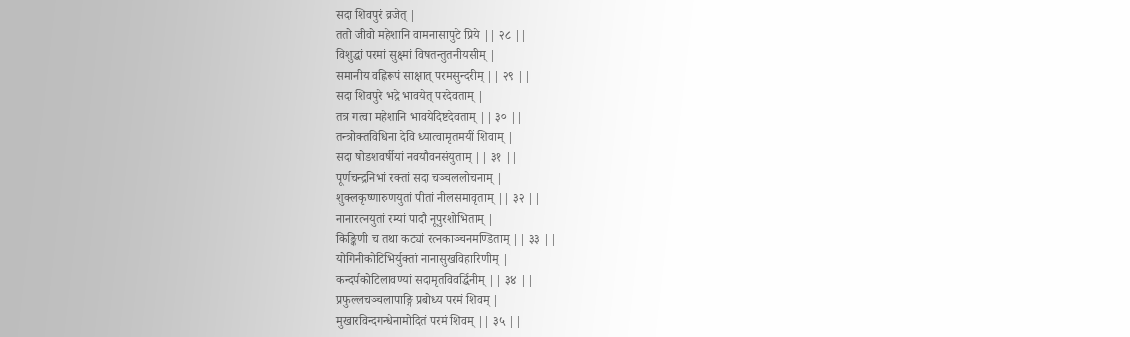सदा शिवपुरं व्रजेत् |
ततो जीवो महेशानि वामनासापुटे प्रिये || २८ ||
विशुद्धां परमां सुक्ष्मां विषतन्तुतनीयसीम् |
समानीय वह्निरूपं साक्षात् परमसुन्दरीम् || २९ ||
सदा शिवपुरे भद्रे भावयेत् परदेवताम् |
तत्र गत्वा महेशानि भावयेदिष्टदेवताम् || ३० ||
तन्त्रोक्तविधिना देवि ध्यात्वामृतमयीं शिवाम् |
सदा षोडशवर्षीयां नवयौवनसंयुताम् || ३१ ||
पूर्णचन्द्रनिभां रक्तां सदा चञ्चललोचनाम् |
शुक्लकृष्णारुणयुतां पीतां नीलसमावृताम् || ३२ ||
नानारत्नयुतां रम्यां पादौ नूपुरशोभिताम् |
किङ्किणी च तथा कट्यां रत्नकाञ्चनमण्डिताम् || ३३ ||
योगिनीकोटिभिर्युक्तां नानासुखविहारिणीम् |
कन्दर्पकोटिलावण्यां सदामृतविवर्द्धिनीम् || ३४ ||
प्रफुल्लचञ्चलापाङ्गि प्रबोध्य परमं शिवम् |
मुखारविन्दगन्धेनामोदितं परमं शिवम् || ३५ ||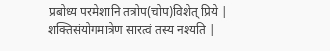प्रबोध्य परमेशानि तत्रोप(चोप)विशेत् प्रिये |
शक्तिसंयोगमात्रेण सारत्वं तस्य नश्यति |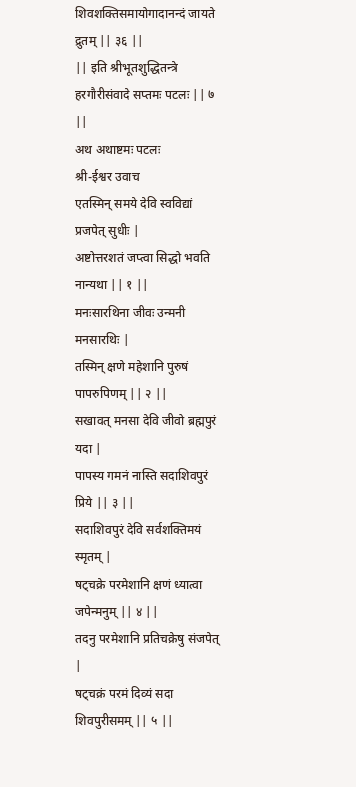शिवशक्तिसमायोगादानन्दं जायते द्रुतम् || ३६ ||
|| इति श्रीभूतशुद्धितन्त्रे हरगौरीसंवादे सप्तमः पटलः || ७ ||
अथ अथाष्टमः पटलः
श्री-ईश्वर उवाच
एतस्मिन् समये देवि स्वविद्यां प्रजपेत् सुधीः |
अष्टोत्तरशतं जप्त्वा सिद्धो भवति नान्यथा || १ ||
मनःसारथिना जीवः उन्मनी मनसारथिः |
तस्मिन् क्षणे महेशानि पुरुषं पापरुपिणम् || २ ||
सखावत् मनसा देवि जीवो ब्रह्मपुरं यदा |
पापस्य गमनं नास्ति सदाशिवपुरं प्रिये || ३ ||
सदाशिवपुरं देवि सर्वशक्तिमयं स्मृतम् |
षट्चक्रे परमेशानि क्षणं ध्यात्वा जपेन्मनुम् || ४ ||
तदनु परमेशानि प्रतिचक्रेषु संजपेत् |
षट्चक्रं परमं दिव्यं सदा शिवपुरीसमम् || ५ ||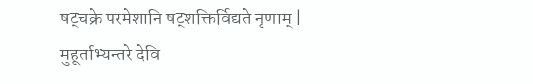षट्चक्रे परमेशानि षट्शक्तिर्विद्यते नृणाम् |
मुहूर्ताभ्यन्तरे देवि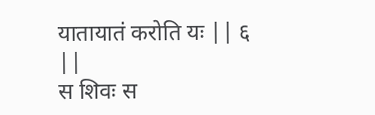यातायातं करोति यः || ६ ||
स शिवः स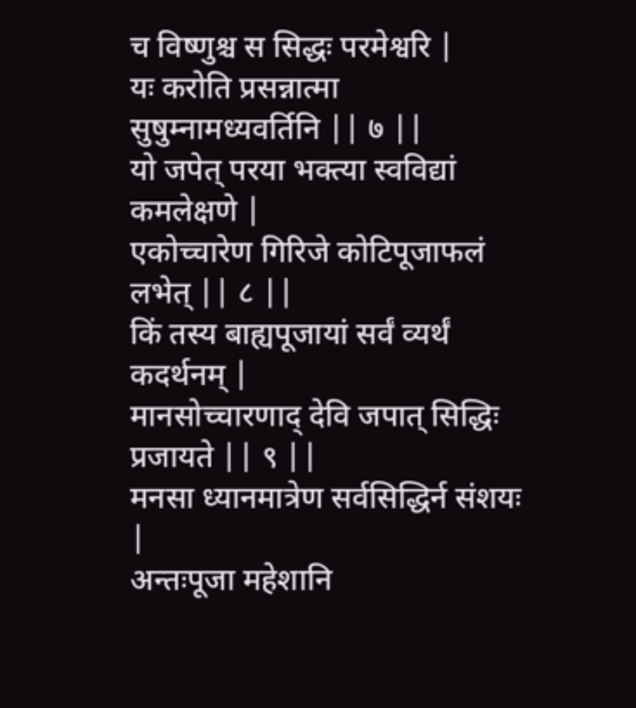च विष्णुश्च स सिद्धः परमेश्वरि |
यः करोति प्रसन्नात्मा सुषुम्नामध्यवर्तिनि || ७ ||
यो जपेत् परया भक्त्या स्वविद्यां कमलेक्षणे |
एकोच्चारेण गिरिजे कोटिपूजाफलं लभेत् || ८ ||
किं तस्य बाह्यपूजायां सर्वं व्यर्थं कदर्थनम् |
मानसोच्चारणाद् देवि जपात् सिद्धिः प्रजायते || ९ ||
मनसा ध्यानमात्रेण सर्वसिद्धिर्न संशयः |
अन्तःपूजा महेशानि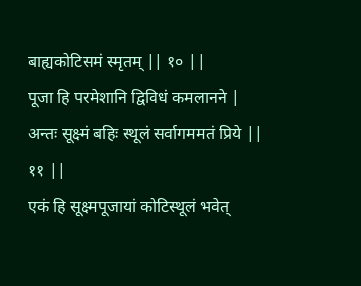बाह्यकोटिसमं स्मृतम् || १० ||
पूजा हि परमेशानि द्विविधं कमलानने |
अन्तः सूक्ष्मं बहिः स्थूलं सर्वागममतं प्रिये || ११ ||
एकं हि सूक्ष्मपूजायां कोटिस्थूलं भवेत्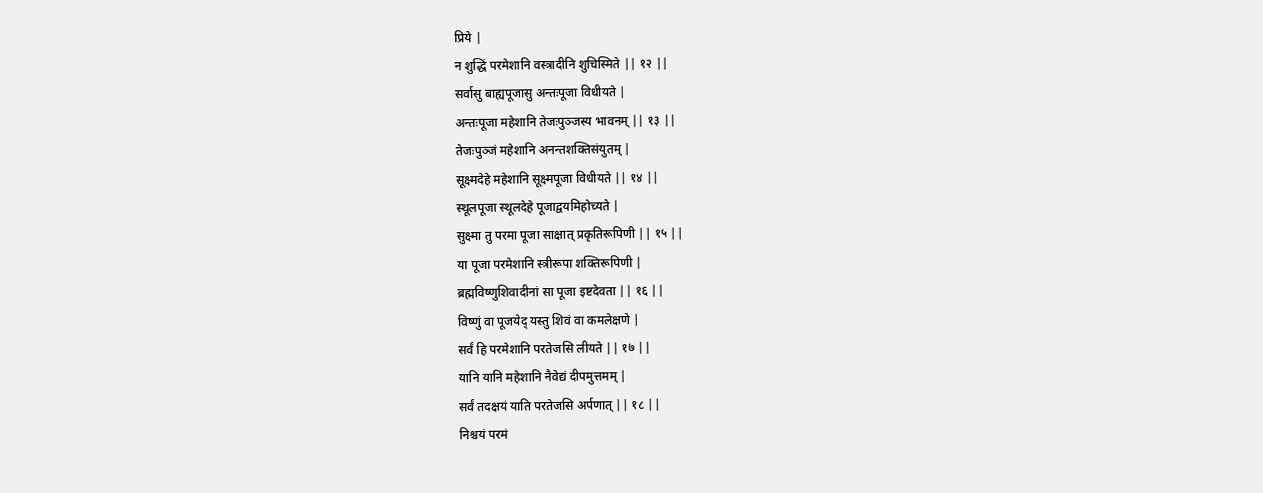प्रिये |
न शुद्धिं परमेशानि वस्त्रादीनि शुचिस्मिते || १२ ||
सर्वासु बाह्यपूजासु अन्तःपूजा विधीयते |
अन्तःपूजा महेशानि तेजःपुञ्जस्य भावनम् || १३ ||
तेजःपुञ्जं महेशानि अनन्तशक्तिसंयुतम् |
सूक्ष्मदेहे महेशानि सूक्ष्मपूजा विधीयते || १४ ||
स्थूलपूजा स्थूलदेहे पूजाद्वयमिहोच्यते |
सुक्ष्मा तु परमा पूजा साक्षात् प्रकृतिरूपिणी || १५ ||
या पूजा परमेशानि स्त्रीरूपा शक्तिरूपिणी |
ब्रह्मविष्णुशिवादीनां सा पूजा इष्टदेवता || १६ ||
विष्णुं वा पूजयेद् यस्तु शिवं वा कमलेक्षणे |
सर्वं हि परमेशानि परतेजसि लीयते || १७ ||
यानि यानि महेशानि नैवेद्यं दीपमुत्तमम् |
सर्वं तदक्षयं याति परतेजसि अर्पणात् || १८ ||
निश्चयं परमं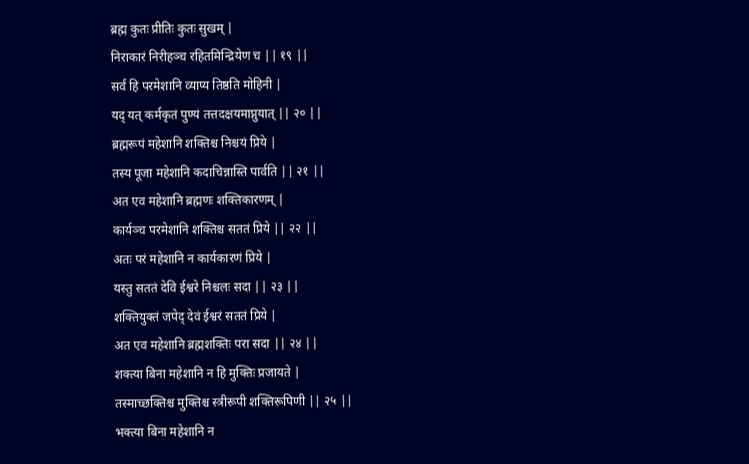ब्रह्म कुतः प्रीतिः कुतः सुखम् |
निराकारं निरीहञ्च रहितमिन्द्रियेण च || १९ ||
सर्वं हि परमेशानि व्याप्य तिष्ठति मोहिनी |
यद् यत् कर्मकृतं पुण्यं तत्तदक्षयमाप्नुयात् || २० ||
ब्रह्मरूपं महेशानि शक्तिश्च निश्चयं प्रिये |
तस्य पूजा महेशानि कदाचिन्नास्ति पार्वति || २१ ||
अत एव महेशानि ब्रह्मणः शक्तिकारणम् |
कार्यञ्च परमेशानि शक्तिश्च सततं प्रिये || २२ ||
अतः परं महेशानि न कार्यकारणं प्रिये |
यस्तु सततं देवि ईश्वरे निश्चलः सदा || २३ ||
शक्तियुक्तं जपेद् देवं ईश्वरं सततं प्रिये |
अत एव महेशानि ब्रह्मशक्तिः परा सदा || २४ ||
शक्त्या बिना महेशानि न हि मुक्तिः प्रजायते |
तस्माच्छक्तिश्च मुक्तिश्च स्त्रीरूपी शक्तिरूपिणी || २५ ||
भक्त्या बिना महेशानि न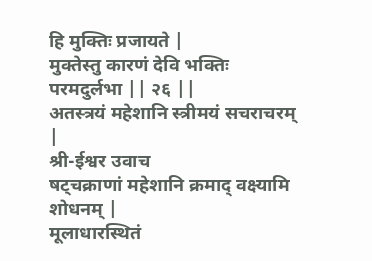हि मुक्तिः प्रजायते |
मुक्तेस्तु कारणं देवि भक्तिः परमदुर्लभा || २६ ||
अतस्त्रयं महेशानि स्त्रीमयं सचराचरम् |
श्री-ईश्वर उवाच
षट्चक्राणां महेशानि क्रमाद् वक्ष्यामि शोधनम् |
मूलाधारस्थितं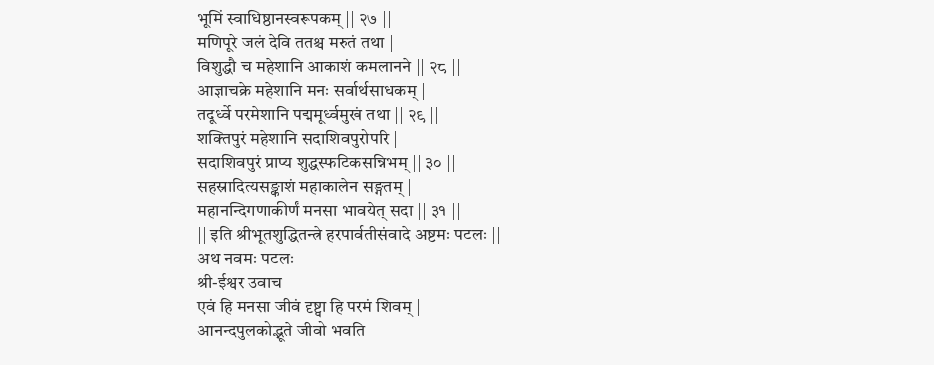भूमिं स्वाधिष्ठानस्वरूपकम् || २७ ||
मणिपूरे जलं देवि ततश्च मरुतं तथा |
विशुद्धौ च महेशानि आकाशं कमलानने || २८ ||
आज्ञाचक्रे महेशानि मनः सर्वार्थसाधकम् |
तदूर्ध्वे परमेशानि पद्ममूर्ध्वमुखं तथा || २९ ||
शक्तिपुरं महेशानि सदाशिवपुरोपरि |
सदाशिवपुरं प्राप्य शुद्धस्फटिकसन्निभम् || ३० ||
सहस्रादित्यसङ्काशं महाकालेन सङ्गतम् |
महानन्दिगणाकीर्णं मनसा भावयेत् सदा || ३१ ||
|| इति श्रीभूतशुद्धितन्त्रे हरपार्वतीसंवादे अष्टमः पटलः ||
अथ नवमः पटलः
श्री-ईश्वर उवाच
एवं हि मनसा जीवं दृष्ट्वा हि परमं शिवम् |
आनन्दपुलकोद्भूते जीवो भवति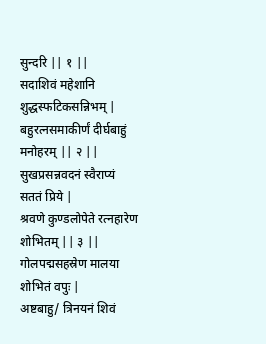सुन्दरि || १ ||
सदाशिवं महेशानि शुद्धस्फटिकसन्निभम् |
बहुरत्नसमाकीर्णं दीर्घबाहुं मनोहरम् || २ ||
सुखप्रसन्नवदनं स्वैराप्यं सततं प्रिये |
श्रवणे कुण्डलोपेते रत्नहारेण शोभितम् || ३ ||
गोलपद्मसहस्रेण मालया शोभितं वपुः |
अष्टबाहु/ त्रिनयनं शिवं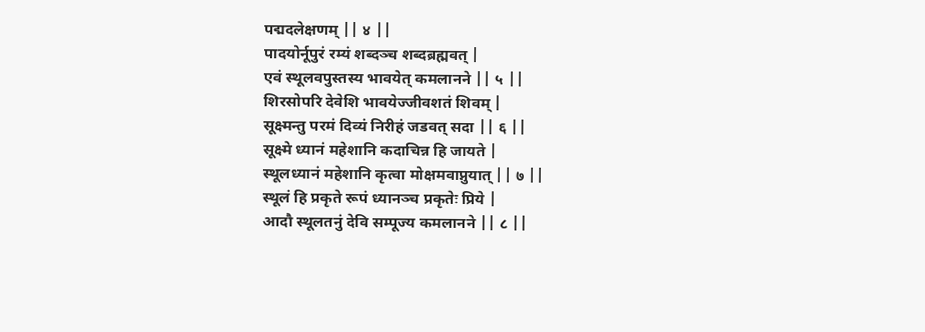पद्मदलेक्षणम् || ४ ||
पादयोर्नूपुरं रम्यं शब्दञ्च शब्दब्रह्मवत् |
एवं स्थूलवपुस्तस्य भावयेत् कमलानने || ५ ||
शिरसोपरि देवेशि भावयेज्जीवशतं शिवम् |
सूक्ष्मन्तु परमं दिव्यं निरीहं जडवत् सदा || ६ ||
सूक्ष्मे ध्यानं महेशानि कदाचिन्न हि जायते |
स्थूलध्यानं महेशानि कृत्वा मोक्षमवाप्नुयात् || ७ ||
स्थूलं हि प्रकृते रूपं ध्यानञ्च प्रकृतेः प्रिये |
आदौ स्थूलतनुं देवि सम्पूज्य कमलानने || ८ ||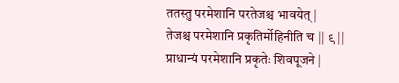ततस्तु परमेशानि परतेजश्च भावयेत् |
तेजश्च परमेशानि प्रकृतिर्मोहिनीति च || ९ ||
प्राधान्यं परमेशानि प्रकृतेः शिवपूजने |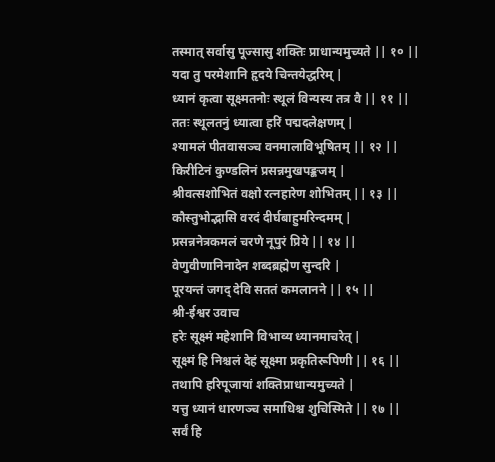तस्मात् सर्वासु पूज्सासु शक्तिः प्राधान्यमुच्यते || १० ||
यदा तु परमेशानि हृदये चिन्तयेद्धरिम् |
ध्यानं कृत्वा सूक्ष्मतनोः स्थूलं विन्यस्य तत्र वै || ११ ||
ततः स्थूलतनुं ध्यात्वा हरिं पद्मदलेक्षणम् |
श्यामलं पीतवासञ्च वनमालाविभूषितम् || १२ ||
किरीटिनं कुण्डलिनं प्रसन्नमुखपङ्कजम् |
श्रीवत्सशोभितं वक्षो रत्नहारेण शोभितम् || १३ ||
कौस्तुभोद्भासि वरदं दीर्घबाहुमरिन्दमम् |
प्रसन्ननेत्रकमलं चरणे नूपुरं प्रिये || १४ ||
वेणुवीणानिनादेन शब्दब्रह्मेण सुन्दरि |
पूरयन्तं जगद् देवि सततं कमलानने || १५ ||
श्री-ईश्वर उवाच
हरेः सूक्ष्मं महेशानि विभाव्य ध्यानमाचरेत् |
सूक्ष्मं हि निश्चलं देहं सूक्ष्मा प्रकृतिरूपिणी || १६ ||
तथापि हरिपूजायां शक्तिप्राधान्यमुच्यते |
यत्तु ध्यानं धारणञ्च समाधिश्च शुचिस्मिते || १७ ||
सर्वं हि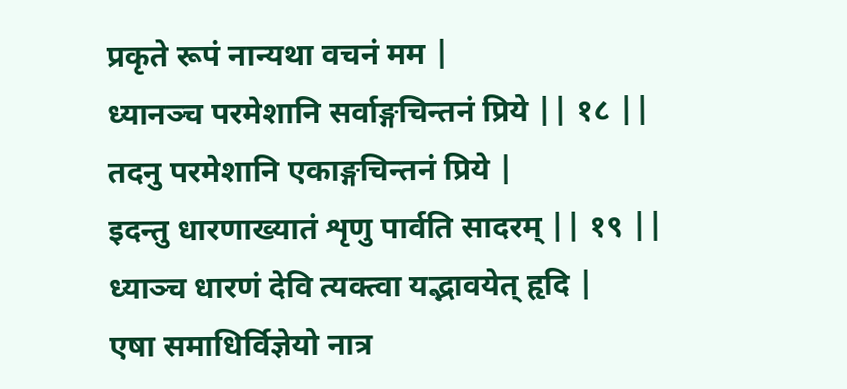प्रकृते रूपं नान्यथा वचनं मम |
ध्यानञ्च परमेशानि सर्वाङ्गचिन्तनं प्रिये || १८ ||
तदनु परमेशानि एकाङ्गचिन्तनं प्रिये |
इदन्तु धारणाख्यातं शृणु पार्वति सादरम् || १९ ||
ध्याञ्च धारणं देवि त्यक्त्वा यद्भावयेत् हृदि |
एषा समाधिर्विज्ञेयो नात्र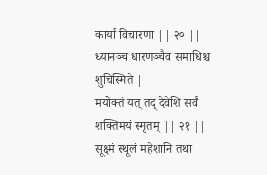कार्या विचारणा || २० ||
ध्यानञ्च धारणञ्चैव समाधिश्च शुचिस्मिते |
मयोक्तं यत् तद् देवेशि सर्वं शक्तिमयं स्मृतम् || २१ ||
सूक्ष्मं स्थूलं महेशानि तथा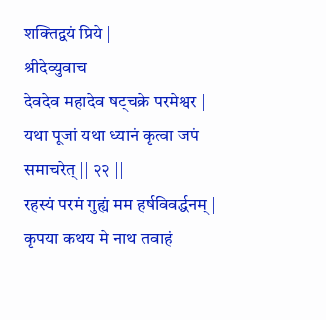शक्तिद्वयं प्रिये |
श्रीदेव्युवाच
देवदेव महादेव षट्चक्रे परमेश्वर |
यथा पूजां यथा ध्यानं कृत्वा जपं समाचरेत् || २२ ||
रहस्यं परमं गुह्यं मम हर्षविवर्द्धनम् |
कृपया कथय मे नाथ तवाहं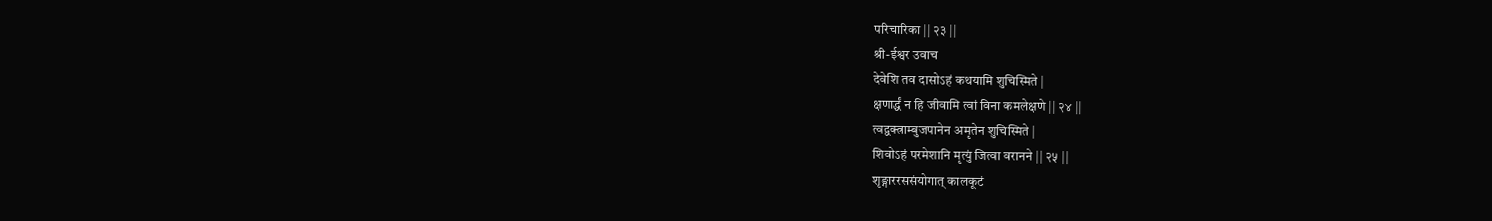परिचारिका || २३ ||
श्री-ईश्वर उवाच
देवेशि तव दासोऽहं कथयामि शुचिस्मिते |
क्षणार्द्धं न हि जीवामि त्वां विना कमलेक्षणे || २४ ||
त्वद्वक्त्राम्बुजपानेन अमृतेन शुचिस्मिते |
शिवोऽहं परमेशानि मृत्युं जित्वा वरानने || २५ ||
शृङ्गाररससंयोगात् कालकूटं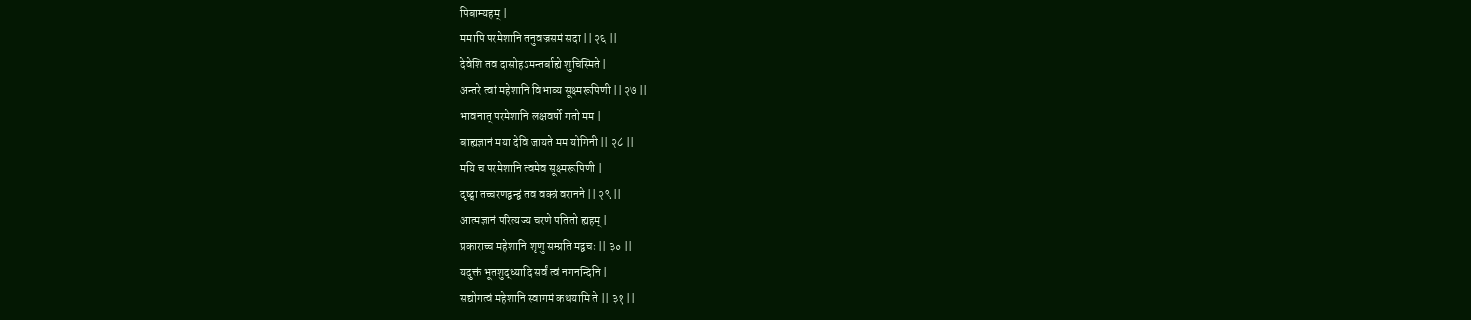पिबाम्यहम् |
ममापि परमेशानि तनुवज्रसमं सदा || २६ ||
देवेशि तव दासोहऽमन्तर्बाह्ये शुचिस्मिते |
अन्तरे त्वां महेशानि विभाव्य सूक्ष्मरूपिणी || २७ ||
भावनात् परमेशानि लक्षवर्षो गतो मम |
बाह्यज्ञानं मया देवि जायते मम योगिनी || २८ ||
मयि च परमेशानि त्वमेव सूक्ष्मरूपिणी |
दृष्ट्वा तच्चरणद्वन्द्वं तव वक्त्रं वरानने || २९ ||
आत्मज्ञानं परित्यज्य चरणे पतितो ह्यहम् |
प्रकाराच्च महेशानि शृणु सम्प्रति मद्वचः || ३० ||
यदुक्तं भूतशुद्ध्यादि सर्वं त्वं नगनन्दिनि |
सद्योगत्वं महेशानि स्वागमं कथयामि ते || ३१ ||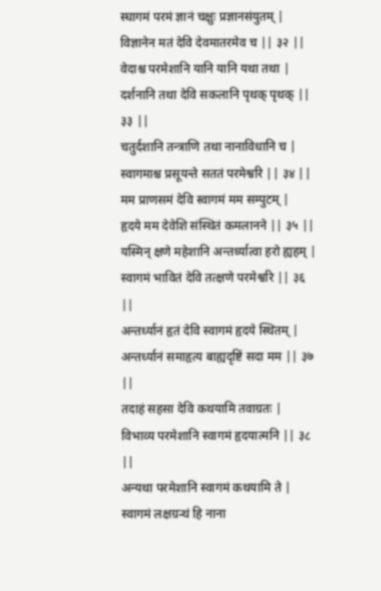स्घागमं परमं ज्ञानं चक्षुः प्रज्ञानसंयुतम् |
विज्ञानेन मतं देवि देवमातरमेव च || ३२ ||
वेदाश्च परमेशानि यानि यानि यथा तथा |
दर्शनानि तथा देवि सकलानि पृथक् पृथक् || ३३ ||
चतुर्दशानि तन्त्राणि तथा नानाविधानि च |
स्वागमाश्च प्रसूयन्ते सततं परमेश्वरि || ३४ ||
मम प्राणसमं देवि स्वागमं मम सम्पुटम् |
हृदये मम देवेशि संस्थितं कमलानने || ३५ ||
यस्मिन् क्षणे महेशानि अन्तर्ध्यात्वा हरो ह्यहम् |
स्वागमं भावितं देवि तत्क्षणे परमेश्वरि || ३६ ||
अन्तर्ध्यानं हृतं देवि स्वागमं हृदये स्थितम् |
अन्तर्ध्यानं समाहृत्य बाह्यदृष्टिं सदा मम || ३७ ||
तदाहं सहसा देवि कथयामि तवाग्रतः |
विभाव्य परमेशानि स्वागमं हृदयात्मनि || ३८ ||
अन्यथा परमेशानि स्वागमं कथयामि ते |
स्वागमं लक्षग्रन्थं हि नाना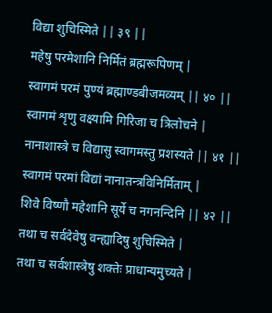विद्या शुचिस्मिते || ३९ ||
महेषु परमेशानि निर्मितं ब्रह्मरूपिणम् |
स्वागमं परमं पुण्यं ब्रह्माण्डबीजमव्यम् || ४० ||
स्वागमं शृणु वक्ष्यामि गिरिजा च त्रिलोचने |
नानाशास्त्रे च विद्यासु स्वागमस्तु प्रशस्यते || ४१ ||
स्वागमं परमां विद्यां नानातन्त्रविनिर्मिताम् |
शिवे विष्णौ महेशानि सूर्ये च नगनन्दिनि || ४२ ||
तथा च सर्वदेवेषु वन्ह्यादिषु शुचिस्मिते |
तथा च सर्वशास्त्रेषु शक्तेः प्राधान्यमुच्यते |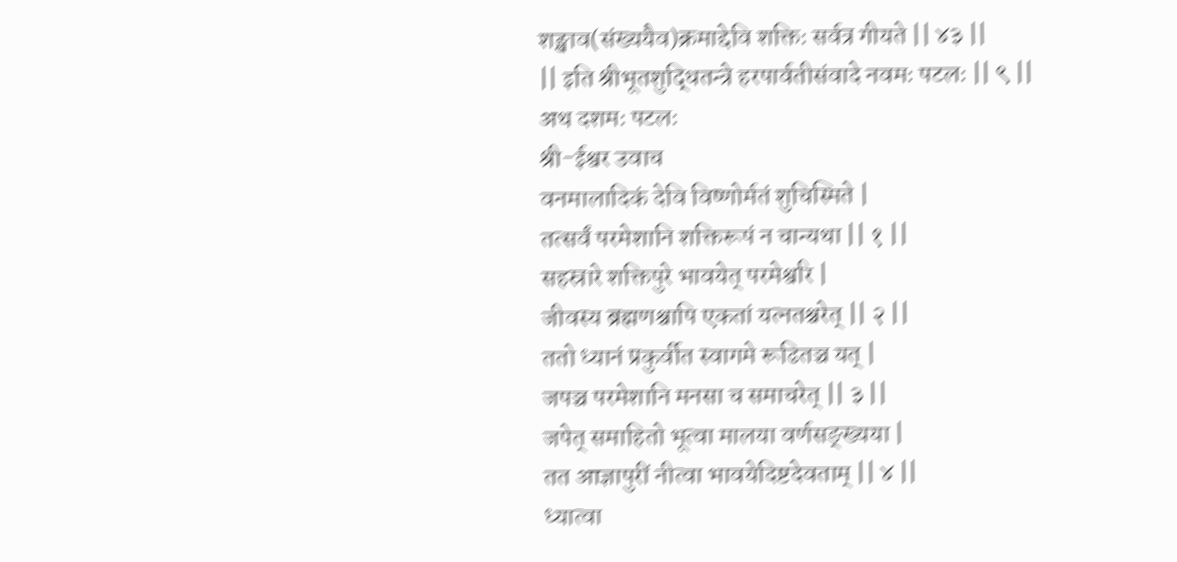शङ्खाव(संख्ययैव)क्रमाद्देवि शक्तिः सर्वत्र गीयते || ४३ ||
|| इति श्रीभूतशुद्धितन्त्रे हरपार्वतीसंवादे नवमः पटलः || ९ ||
अथ दशमः पटलः
श्री-ईश्वर उवाच
वनमालादिकं देवि विष्णोर्मतं शुचिस्मिते |
तत्सर्वं परमेशानि शक्तिरूपं न चान्यथा || १ ||
सहस्रारे शक्तिपुरे भावयेत् परमेश्वरि |
जीवस्य ब्रह्मणश्चापि एकतां यत्नतश्चरेत् || २ ||
ततो ध्यानं प्रकुर्वीत स्वागमे रूढितञ्च यत् |
जपञ्च परमेशानि मनसा च समाचरेत् || ३ ||
जपेत् समाहितो भूत्वा मालया वर्णसङ्ख्यया |
तत आज्ञापुरीं नीत्वा भावयेदिष्टदेवताम् || ४ ||
ध्यात्वा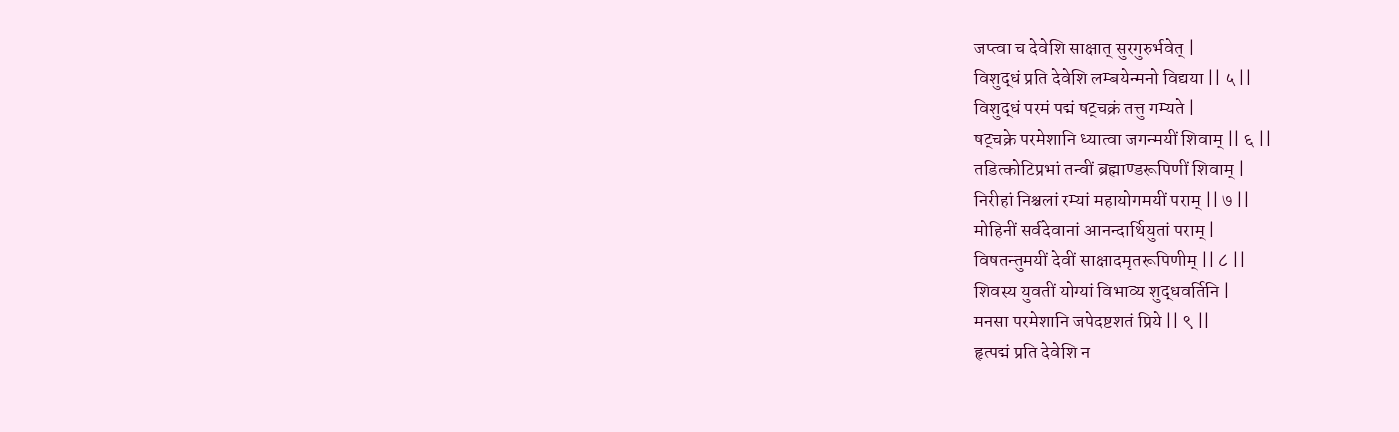जप्त्वा च देवेशि साक्षात् सुरगुरुर्भवेत् |
विशुद्धं प्रति देवेशि लम्बयेन्मनो विद्यया || ५ ||
विशुद्धं परमं पद्मं षट्चक्रं तत्तु गम्यते |
षट्चक्रे परमेशानि ध्यात्वा जगन्मयीं शिवाम् || ६ ||
तडित्कोटिप्रभां तन्वीं ब्रह्माण्डरूपिणीं शिवाम् |
निरीहां निश्चलां रम्यां महायोगमयीं पराम् || ७ ||
मोहिनीं सर्वदेवानां आनन्दार्थियुतां पराम् |
विषतन्तुमयीं देवीं साक्षादमृतरूपिणीम् || ८ ||
शिवस्य युवतीं योग्यां विभाव्य शुद्धवर्तिनि |
मनसा परमेशानि जपेदष्टशतं प्रिये || ९ ||
हृत्पद्मं प्रति देवेशि न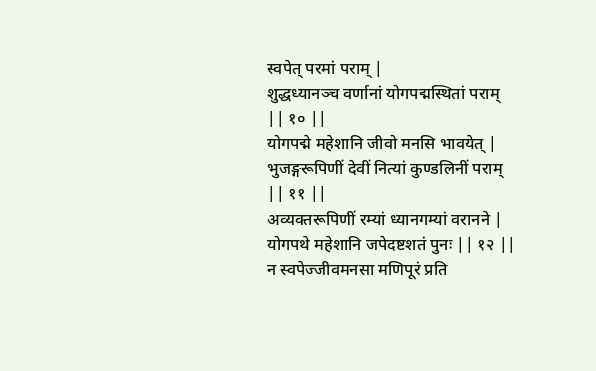स्वपेत् परमां पराम् |
शुद्धध्यानञ्च वर्णानां योगपद्मस्थितां पराम् || १० ||
योगपद्मे महेशानि जीवो मनसि भावयेत् |
भुजङ्गरूपिणीं देवीं नित्यां कुण्डलिनीं पराम् || ११ ||
अव्यक्तरूपिणीं रम्यां ध्यानगम्यां वरानने |
योगपथे महेशानि जपेदष्टशतं पुनः || १२ ||
न स्वपेज्जीवमनसा मणिपूरं प्रति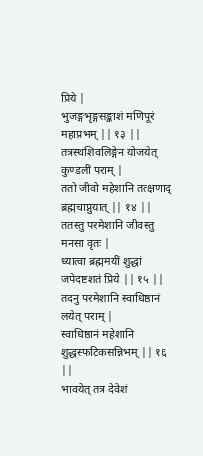प्रिये |
भुजङ्गभृङ्गसङ्काशं मणिपूरं महाप्रभम् || १३ ||
तत्रस्थशिवलिङ्गेन योजयेत् कुण्डलीं पराम् |
ततो जीवो महेशानि तत्क्षणाद् ब्रह्मचाप्नुयात् || १४ ||
ततस्तु परमेशानि जीवस्तु मनसा वृतः |
ध्यात्वा ब्रह्ममयीं शुद्धां जपेदष्टशतं प्रिये || १५ ||
तदनु परमेशानि स्वाधिष्ठानं लयेत् पराम् |
स्वाधिष्ठानं महेशानि शुद्धस्फटिकसन्निभम् || १६ ||
भावयेत् तत्र देवेशं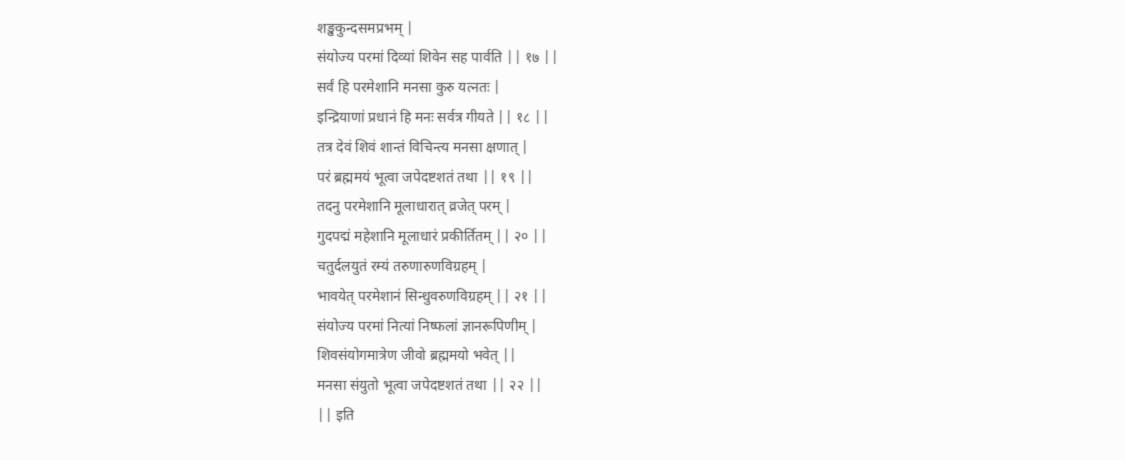शङ्खकुन्दसमप्रभम् |
संयोज्य परमां दिव्यां शिवेन सह पार्वति || १७ ||
सर्वं हि परमेशानि मनसा कुरु यत्नतः |
इन्द्रियाणां प्रधानं हि मनः सर्वत्र गीयते || १८ ||
तत्र देवं शिवं शान्तं विचिन्त्य मनसा क्षणात् |
परं ब्रह्ममयं भूत्वा जपेदष्टशतं तथा || १९ ||
तदनु परमेशानि मूलाधारात् व्रजेत् परम् |
गुदपद्मं महेशानि मूलाधारं प्रकीर्तितम् || २० ||
चतुर्दलयुतं रम्यं तरुणारुणविग्रहम् |
भावयेत् परमेशानं सिन्धुवरुणविग्रहम् || २१ ||
संयोज्य परमां नित्यां निष्फलां ज्ञानरूपिणीम् |
शिवसंयोगमात्रेण जीवो ब्रह्ममयो भवेत् ||
मनसा संयुतो भूत्वा जपेदष्टशतं तथा || २२ ||
|| इति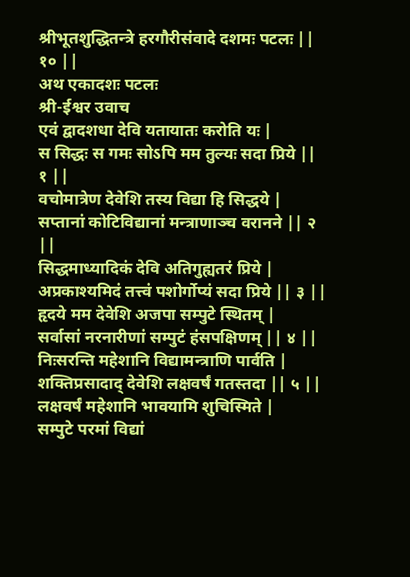श्रीभूतशुद्धितन्त्रे हरगौरीसंवादे दशमः पटलः || १० ||
अथ एकादशः पटलः
श्री-ईश्वर उवाच
एवं द्वादशधा देवि यतायातः करोति यः |
स सिद्धः स गमः सोऽपि मम तुल्यः सदा प्रिये || १ ||
वचोमात्रेण देवेशि तस्य विद्या हि सिद्धये |
सप्तानां कोटिविद्यानां मन्त्राणाञ्च वरानने || २ ||
सिद्धमाध्यादिकं देवि अतिगुह्यतरं प्रिये |
अप्रकाश्यमिदं तत्त्वं पशोर्गोप्यं सदा प्रिये || ३ ||
हृदये मम देवेशि अजपा सम्पुटे स्थितम् |
सर्वासां नरनारीणां सम्पुटं हंसपक्षिणम् || ४ ||
निःसरन्ति महेशानि विद्यामन्त्राणि पार्वति |
शक्तिप्रसादाद् देवेशि लक्षवर्षं गतस्तदा || ५ ||
लक्षवर्षं महेशानि भावयामि शुचिस्मिते |
सम्पुटे परमां विद्यां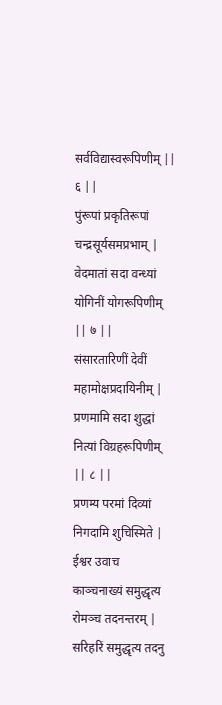सर्वविद्यास्वरूपिणीम् || ६ ||
पुंरूपां प्रकृतिरूपां चन्द्रसूर्यसमप्रभाम् |
वेदमातां सदा वन्ध्यां योगिनीं योगरूपिणीम् || ७ ||
संसारतारिणीं देवीं महामोक्षप्रदायिनीम् |
प्रणमामि सदा शुद्धां नित्यां विग्रहरूपिणीम् || ८ ||
प्रणम्य परमां दिव्यां निगदामि शुचिस्मिते |
ईश्वर उवाच
काञ्चनाख्यं समुद्धृत्य रोमञ्च तदनन्तरम् |
सरिहरिं समुद्धृत्य तदनु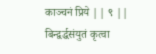काञ्चनं प्रिये || ९ ||
बिन्द्वर्द्धसंयुतं कृत्वा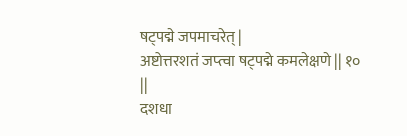षट्पद्मे जपमाचरेत् |
अष्टोत्तरशतं जप्त्वा षट्पद्मे कमलेक्षणे || १० ||
दशधा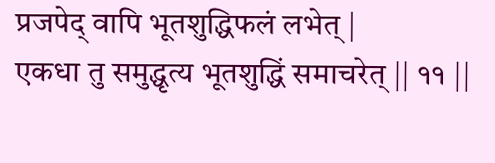प्रजपेद् वापि भूतशुद्धिफलं लभेत् |
एकधा तु समुद्धृत्य भूतशुद्धिं समाचरेत् || ११ ||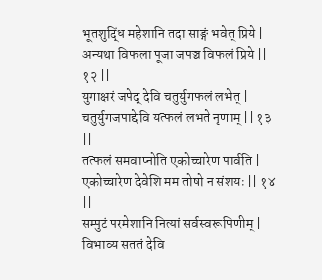भूतशुद्धिं महेशानि तदा साङ्गं भवेत् प्रिये |
अन्यथा विफला पूजा जपञ्च विफलं प्रिये || १२ ||
युगाक्षरं जपेद् देवि चतुर्युगफलं लभेत् |
चतुर्युगजपाद्देवि यत्फलं लभते नृणाम् || १३ ||
तत्फलं समवाप्नोति एकोच्चारेण पार्वति |
एकोच्चारेण देवेशि मम तोषो न संशयः || १४ ||
सम्पुटं परमेशानि नित्यां सर्वस्वरूपिणीम् |
विभाव्य सततं देवि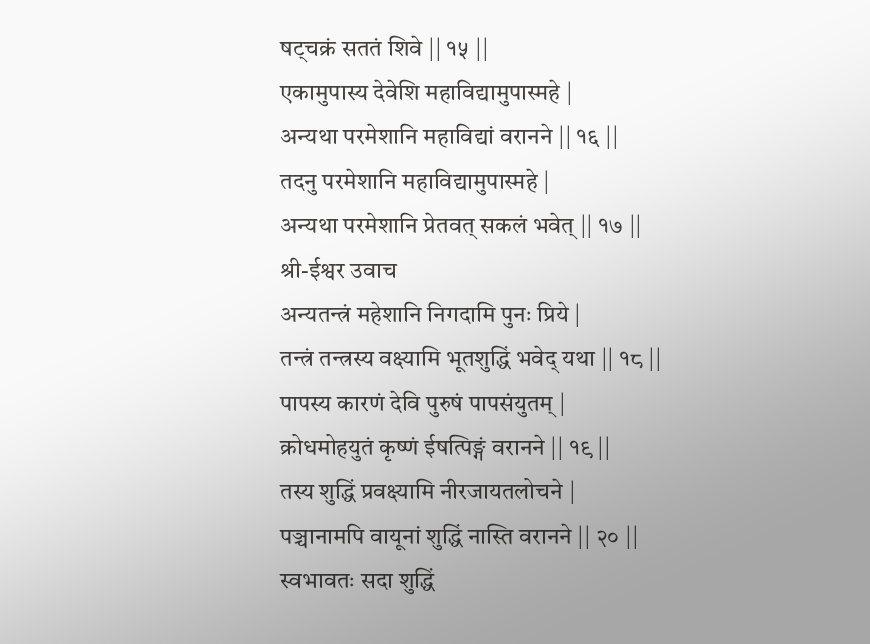षट्चक्रं सततं शिवे || १५ ||
एकामुपास्य देवेशि महाविद्यामुपास्महे |
अन्यथा परमेशानि महाविद्यां वरानने || १६ ||
तदनु परमेशानि महाविद्यामुपास्महे |
अन्यथा परमेशानि प्रेतवत् सकलं भवेत् || १७ ||
श्री-ईश्वर उवाच
अन्यतन्त्रं महेशानि निगदामि पुनः प्रिये |
तन्त्रं तन्त्रस्य वक्ष्यामि भूतशुद्धिं भवेद् यथा || १८ ||
पापस्य कारणं देवि पुरुषं पापसंयुतम् |
क्रोधमोहयुतं कृष्णं ईषत्पिङ्गं वरानने || १९ ||
तस्य शुद्धिं प्रवक्ष्यामि नीरजायतलोचने |
पञ्चानामपि वायूनां शुद्धिं नास्ति वरानने || २० ||
स्वभावतः सदा शुद्धिं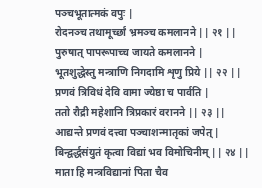पञ्चभूतात्मकं वपुः |
रोदनञ्च तथामूर्च्छां भ्रमञ्च कमलानने || २१ ||
पुरुषात् पापरूपाच्च जायते कमलानने |
भूतशुद्धेस्तु मन्त्राणि निगदामि शृणु प्रिये || २२ ||
प्रणवं त्रिविधं देवि वामा ज्येष्ठा च पार्वति |
ततो रौद्री महेशानि त्रिप्रकारं वरानने || २३ ||
आद्यन्ते प्रणवं दत्त्वा पञ्चाशन्मातृकां जपेत् |
बिन्द्वर्द्धसंयुतं कृत्वा विद्यां भव विमोचिनीम् || २४ ||
माता हि मन्त्रविद्यानां पिता चैव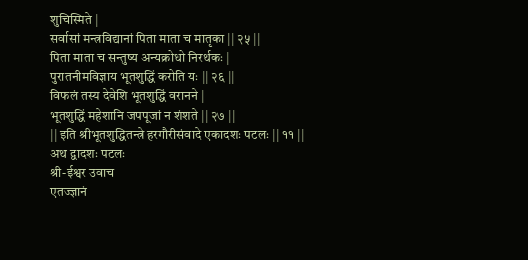शुचिस्मिते |
सर्वासां मन्त्रविद्यानां पिता माता च मातृका || २५ ||
पिता माता च सन्तुष्य अन्यक्रोधो निरर्थकः |
पुरातनीमविज्ञाय भूतशुद्धिं करोति यः || २६ ||
विफलं तस्य देवेशि भूतशुद्धिं वरानने |
भूतशुद्धिं महेशानि जपपूजां न शंशते || २७ ||
|| इति श्रीभूतशुद्धितन्त्रे हरगौरीसंवादे एकादशः पटलः || ११ ||
अथ द्वादशः पटलः
श्री-ईश्वर उवाच
एतज्ज्ञानं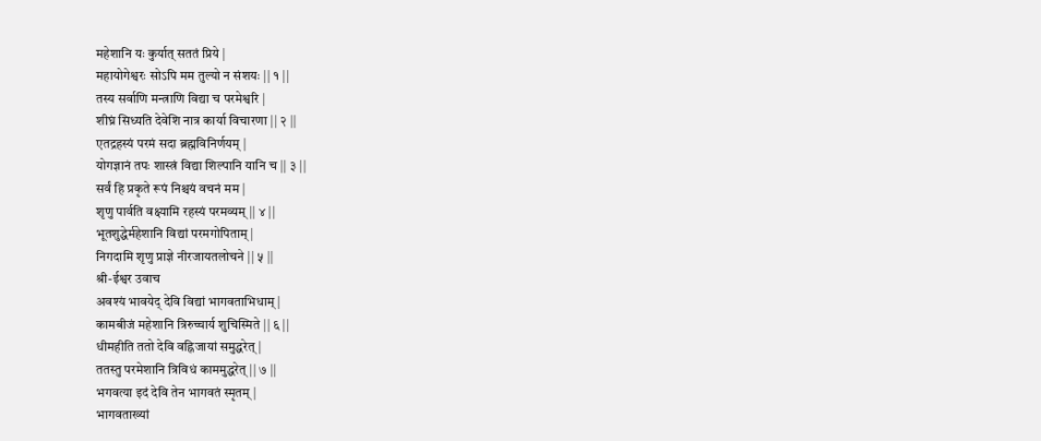महेशानि यः कुर्यात् सततं प्रिये |
महायोगेश्वरः सोऽपि मम तुल्यो न संशयः || १ ||
तस्य सर्वाणि मन्त्राणि विद्या च परमेश्वरि |
शीघ्रं सिध्यति देवेशि नात्र कार्या विचारणा || २ ||
एतद्रहस्यं परमं सदा ब्रह्मविनिर्णयम् |
योगज्ञानं तपः शास्त्रं विद्या शिल्पानि यानि च || ३ ||
सर्वं हि प्रकृते रूपं निश्चयं वचनं मम |
शृणु पार्वति वक्ष्यामि रहस्यं परमव्यम् || ४ ||
भूतशुद्धेर्महेशानि विद्यां परमगोपिताम् |
निगदामि शृणु प्राज्ञे नीरजायतलोचने || ५ ||
श्री-ईश्वर उवाच
अवश्यं भावयेद् देवि विद्यां भागवताभिधाम् |
कामबीजं महेशानि त्रिरुच्चार्य शुचिस्मिते || ६ ||
धीमहीति ततो देवि वह्निजायां समुद्धरेत् |
ततस्तु परमेशानि त्रिविधं काममुद्धरेत् || ७ ||
भगवत्या इदं देवि तेन भागवतं स्मृतम् |
भागवताख्यां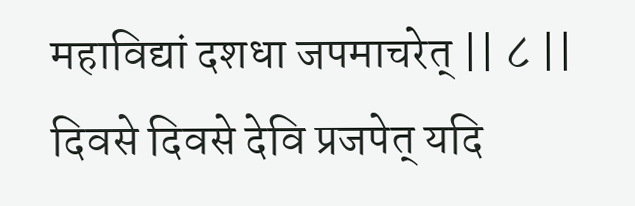महाविद्यां दशधा जपमाचरेत् || ८ ||
दिवसे दिवसे देवि प्रजपेत् यदि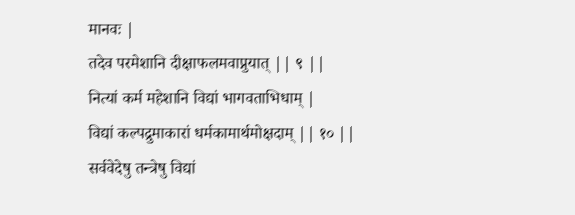मानवः |
तदेव परमेशानि दीक्षाफलमवाप्नुयात् || ९ ||
नित्यां कर्म महेशानि विद्यां भागवताभिधाम् |
विद्यां कल्पद्रुमाकारां धर्मकामार्थमोक्षदाम् || १० ||
सर्ववेदेषु तन्त्रेषु विद्यां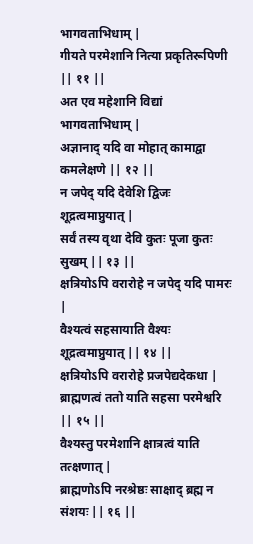भागवताभिधाम् |
गीयते परमेशानि नित्या प्रकृतिरूपिणी || ११ ||
अत एव महेशानि विद्यां भागवताभिधाम् |
अज्ञानाद् यदि वा मोहात् कामाद्वा कमलेक्षणे || १२ ||
न जपेद् यदि देवेशि द्विजः शूद्रत्वमाप्नुयात् |
सर्वं तस्य वृथा देवि कुतः पूजा कुतः सुखम् || १३ ||
क्षत्रियोऽपि वरारोहे न जपेद् यदि पामरः |
वैश्यत्वं सहसायाति वैश्यः शूद्रत्वमाप्नुयात् || १४ ||
क्षत्रियोऽपि वरारोहे प्रजपेद्यदेकधा |
ब्राह्मणत्वं ततो याति सहसा परमेश्वरि || १५ ||
वैश्यस्तु परमेशानि क्षात्रत्वं याति तत्क्षणात् |
ब्राह्मणोऽपि नरश्रेष्ठः साक्षाद् ब्रह्म न संशयः || १६ ||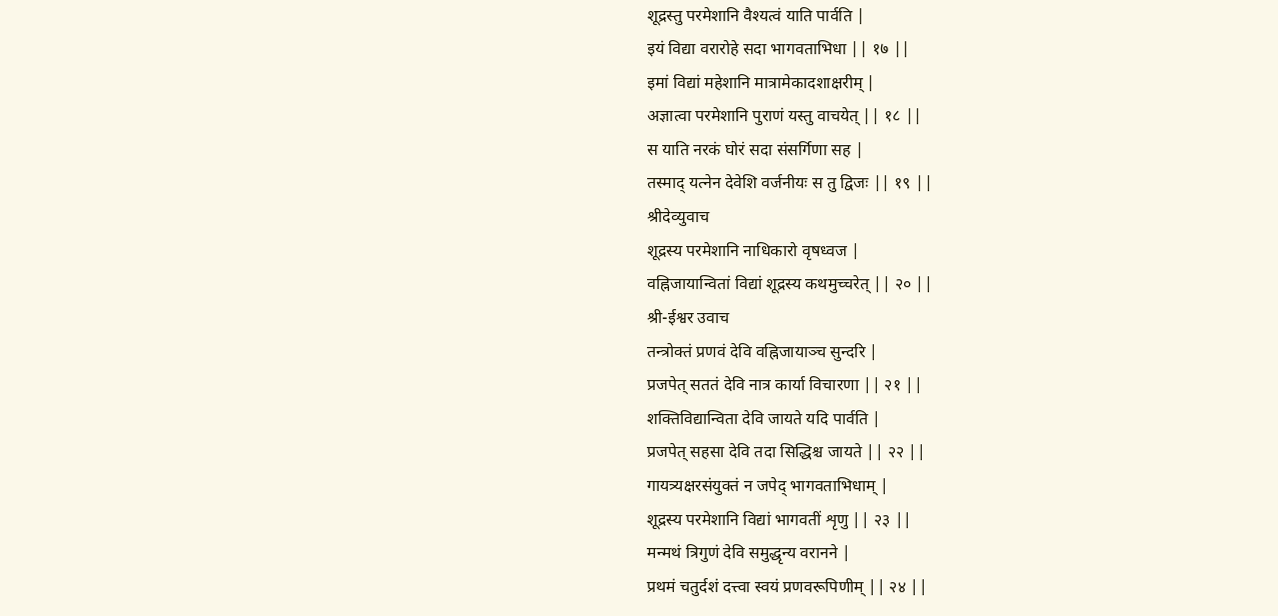शूद्रस्तु परमेशानि वैश्यत्वं याति पार्वति |
इयं विद्या वरारोहे सदा भागवताभिधा || १७ ||
इमां विद्यां महेशानि मात्रामेकादशाक्षरीम् |
अज्ञात्वा परमेशानि पुराणं यस्तु वाचयेत् || १८ ||
स याति नरकं घोरं सदा संसर्गिणा सह |
तस्माद् यत्नेन देवेशि वर्जनीयः स तु द्विजः || १९ ||
श्रीदेव्युवाच
शूद्रस्य परमेशानि नाधिकारो वृषध्वज |
वह्निजायान्वितां विद्यां शूद्रस्य कथमुच्चरेत् || २० ||
श्री-ईश्वर उवाच
तन्त्रोक्तं प्रणवं देवि वह्निजायाञ्च सुन्दरि |
प्रजपेत् सततं देवि नात्र कार्या विचारणा || २१ ||
शक्तिविद्यान्विता देवि जायते यदि पार्वति |
प्रजपेत् सहसा देवि तदा सिद्धिश्च जायते || २२ ||
गायत्र्यक्षरसंयुक्तं न जपेद् भागवताभिधाम् |
शूद्रस्य परमेशानि विद्यां भागवतीं शृणु || २३ ||
मन्मथं त्रिगुणं देवि समुद्धृन्य वरानने |
प्रथमं चतुर्दशं दत्त्वा स्वयं प्रणवरूपिणीम् || २४ ||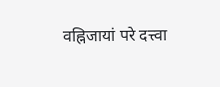वह्निजायां परे दत्त्वा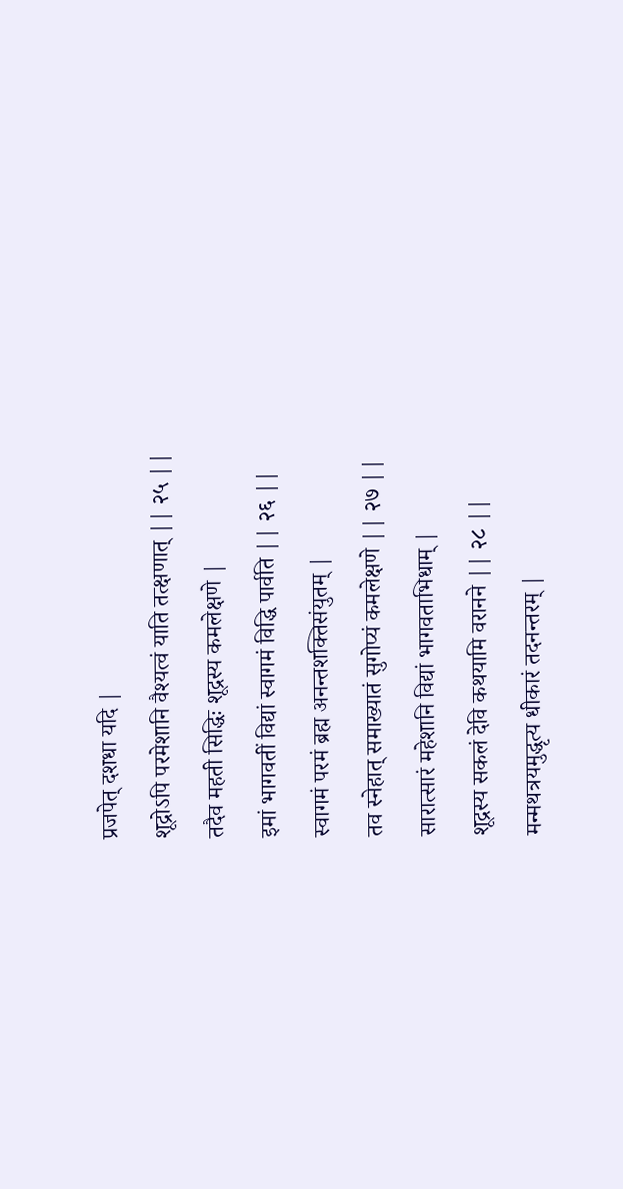प्रजपेत् दशधा यदि |
शूद्रोऽपि परमेशानि वैश्यत्वं याति तत्क्षणात् || २५ ||
तदैव महती सिद्धिः शूद्रस्य कमलेक्षणे |
इमां भागवतीं विद्यां स्वागमं विद्धि पार्वति || २६ ||
स्वागमं परमं ब्रह्म अनन्तशक्तिसंयुतम् |
तव स्नेहात् समाख्यातं सुगोप्यं कमलेक्षणे || २७ ||
सारात्सारं महेशानि विद्यां भागवताभिधाम् |
शूद्रस्य सकलं देवि कथयामि वरानने || २८ ||
मन्मथत्रयमुद्धृत्य धीकारं तदनन्तरम् |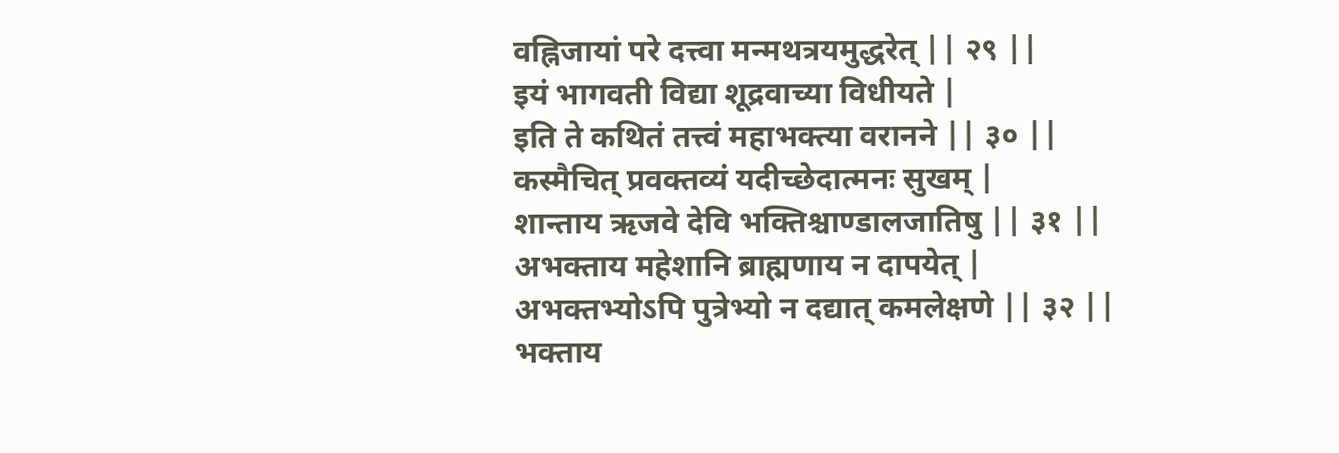वह्निजायां परे दत्त्वा मन्मथत्रयमुद्धरेत् || २९ ||
इयं भागवती विद्या शूद्रवाच्या विधीयते |
इति ते कथितं तत्त्वं महाभक्त्या वरानने || ३० ||
कस्मैचित् प्रवक्तव्यं यदीच्छेदात्मनः सुखम् |
शान्ताय ऋजवे देवि भक्तिश्चाण्डालजातिषु || ३१ ||
अभक्ताय महेशानि ब्राह्मणाय न दापयेत् |
अभक्तभ्योऽपि पुत्रेभ्यो न दद्यात् कमलेक्षणे || ३२ ||
भक्ताय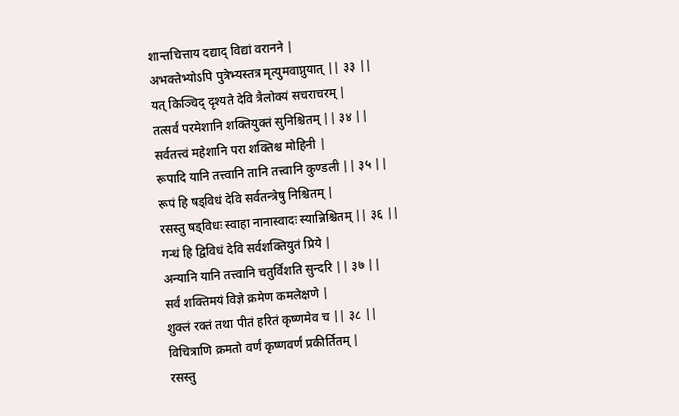शान्तचित्ताय दद्याद् विद्यां वरानने |
अभक्तेभ्योऽपि पुत्रेभ्यस्तत्र मृत्युमवाप्नुयात् || ३३ ||
यत् किञ्चिद् दृश्यते देवि त्रैलोक्यं सचराचरम् |
तत्सर्वं परमेशानि शक्तियुक्तं सुनिश्चितम् || ३४ ||
सर्वतत्त्वं महेशानि परा शक्तिश्च मोहिनी |
रूपादि यानि तत्त्वानि तानि तत्त्वानि कुण्डली || ३५ ||
रूपं हि षड्विधं देवि सर्वतन्त्रेषु निश्चितम् |
रसस्तु षड्विधः स्वाहा नानास्वादः स्यान्निश्चितम् || ३६ ||
गन्धं हि द्विविधं देवि सर्वशक्तियुतं प्रिये |
अन्यानि यानि तत्त्वानि चतुर्विंशति सुन्दरि || ३७ ||
सर्वं शक्तिमयं विज्ञे क्रमेण कमलेक्षणे |
शुक्लं रक्तं तथा पीतं हरितं कृष्णमेव च || ३८ ||
विचित्राणि क्रमतो वर्णं कृष्णवर्णं प्रकीर्तितम् |
रसस्तु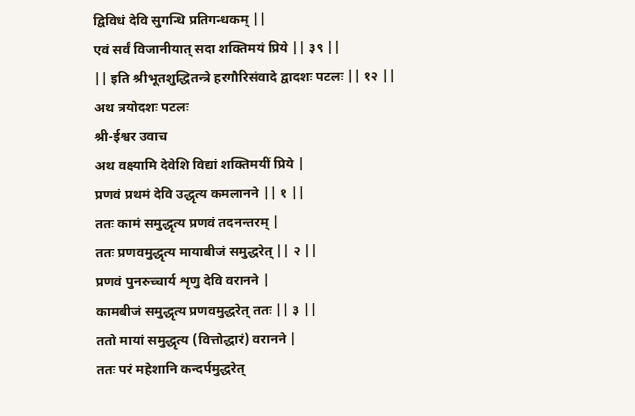द्विविधं देवि सुगन्धि प्रतिगन्धकम् ||
एवं सर्वं विजानीयात् सदा शक्तिमयं प्रिये || ३९ ||
|| इति श्रीभूतशुद्धितन्त्रे हरगौरिसंवादे द्वादशः पटलः || १२ ||
अथ त्रयोदशः पटलः
श्री-ईश्वर उवाच
अथ वक्ष्यामि देवेशि विद्यां शक्तिमयीं प्रिये |
प्रणवं प्रथमं देवि उद्धृत्य कमलानने || १ ||
ततः कामं समुद्धृत्य प्रणवं तदनन्तरम् |
ततः प्रणवमुद्धृत्य मायाबीजं समुद्धरेत् || २ ||
प्रणवं पुनरुच्चार्य शृणु देवि वरानने |
कामबीजं समुद्धृत्य प्रणवमुद्धरेत् ततः || ३ ||
ततो मायां समुद्धृत्य (वित्तोद्धारं) वरानने |
ततः परं महेशानि कन्दर्पमुद्धरेत्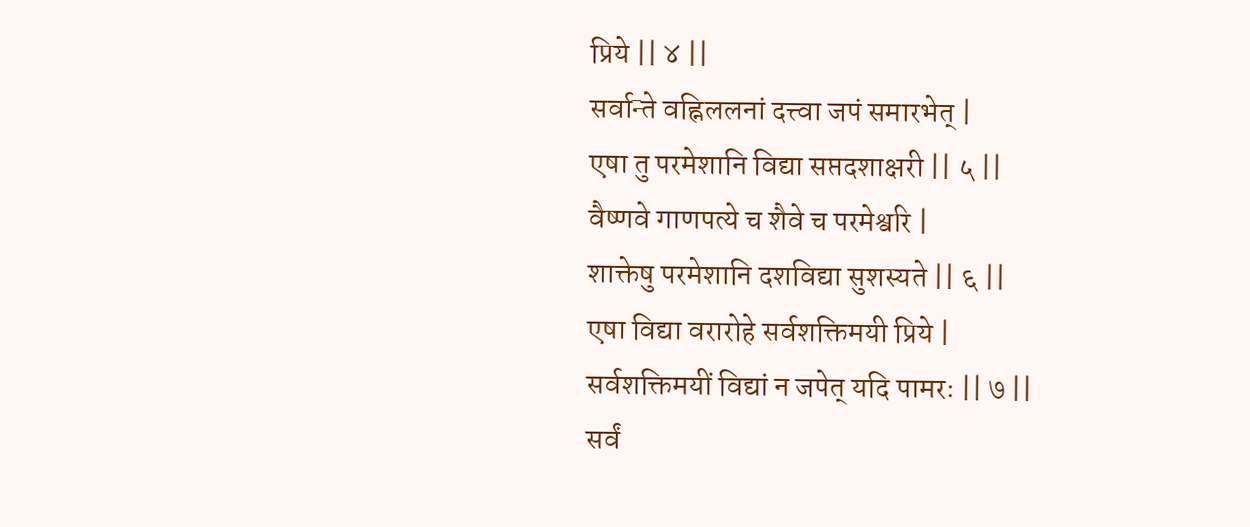प्रिये || ४ ||
सर्वान्ते वह्निललनां दत्त्वा जपं समारभेत् |
एषा तु परमेशानि विद्या सप्तदशाक्षरी || ५ ||
वैष्णवे गाणपत्ये च शैवे च परमेश्वरि |
शाक्तेषु परमेशानि दशविद्या सुशस्यते || ६ ||
एषा विद्या वरारोहे सर्वशक्तिमयी प्रिये |
सर्वशक्तिमयीं विद्यां न जपेत् यदि पामरः || ७ ||
सर्वं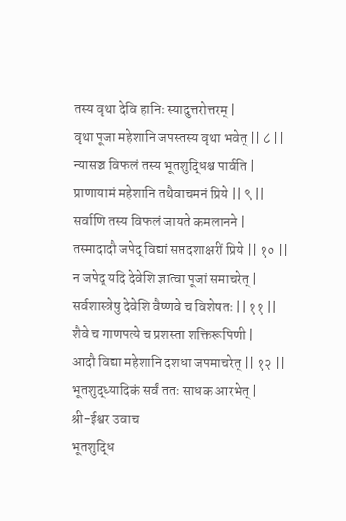तस्य वृथा देवि हानिः स्यादुत्तरोत्तरम् |
वृथा पूजा महेशानि जपस्तस्य वृथा भवेत् || ८ ||
न्यासञ्च विफलं तस्य भूतशुद्धिश्च पार्वति |
प्राणायामं महेशानि तथैवाचमनं प्रिये || ९ ||
सर्वाणि तस्य विफलं जायते कमलानने |
तस्मादादौ जपेद् विद्यां सप्तदशाक्षरीं प्रिये || १० ||
न जपेद् यदि देवेशि ज्ञात्वा पूजां समाचरेत् |
सर्वशास्त्रेषु देवेशि वैष्णवे च विशेषतः || ११ ||
शैवे च गाणपत्ये च प्रशस्ता शक्तिरूपिणी |
आदौ विद्या महेशानि दशधा जपमाचरेत् || १२ ||
भूतशुद्ध्यादिकं सर्वं ततः साधक आरभेत् |
श्री-ईश्वर उवाच
भूतशुद्धि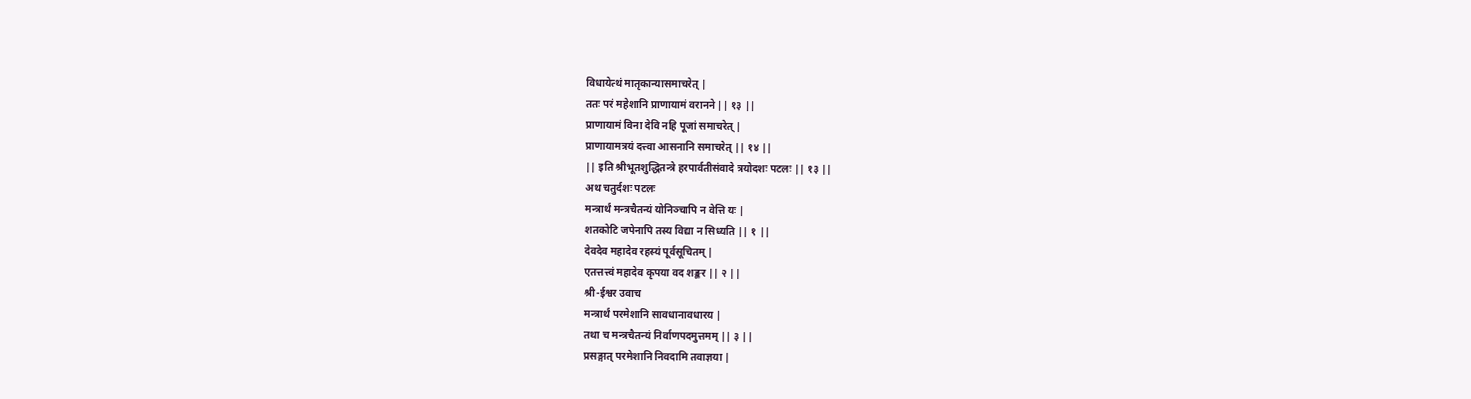विधायेत्थं मातृकान्यासमाचरेत् |
ततः परं महेशानि प्राणायामं वरानने || १३ ||
प्राणायामं विना देवि नहि पूजां समाचरेत् |
प्राणायामत्रयं दत्त्वा आसनानि समाचरेत् || १४ ||
|| इति श्रीभूतशुद्धितन्त्रे हरपार्वतीसंवादे त्रयोदशः पटलः || १३ ||
अथ चतुर्दशः पटलः
मन्त्रार्थं मन्त्रचैतन्यं योनिञ्चापि न वेत्ति यः |
शतकोटि जपेनापि तस्य विद्या न सिध्यति || १ ||
देवदेव महादेव रहस्यं पूर्वसूचितम् |
एतत्तत्त्वं महादेव कृपया वद शङ्कर || २ ||
श्री-ईश्वर उवाच
मन्त्रार्थं परमेशानि सावधानावधारय |
तथा च मन्त्रचैतन्यं निर्वाणपदमुत्तमम् || ३ ||
प्रसङ्गात् परमेशानि निवदामि तवाज्ञया |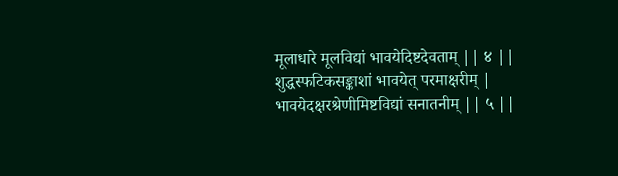मूलाधारे मूलविद्यां भावयेदिष्टदेवताम् || ४ ||
शुद्धस्फटिकसङ्काशां भावयेत् परमाक्षरीम् |
भावयेदक्षरश्रेणीमिष्टविद्यां सनातनीम् || ५ ||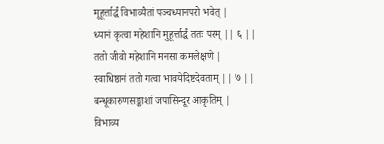मूहूर्त्तार्द्धं विभाव्यैतां पञ्चध्यानपरो भवेत् |
ध्यानं कृत्वा महेशानि मुहूर्त्तार्द्धं ततः परम् || ६ ||
ततो जीवो महेशानि मनसा कमलेक्षणे |
स्वाधिष्ठानं ततो गत्वा भावयेदिष्टदेवताम् || ७ ||
बन्धूकारुणसङ्काशां जपासिन्दूर आकृतिम् |
विभाव्य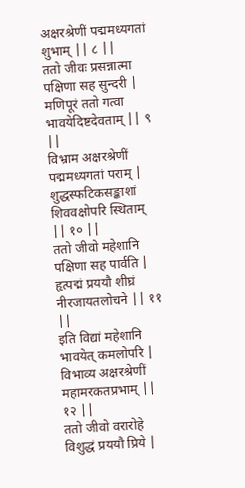अक्षरश्रेणीं पद्ममध्यगतां शुभाम् || ८ ||
ततो जीवः प्रसन्नात्मा पक्षिणा सह सुन्दरी |
मणिपूरं ततो गत्वा भावयेदिष्टदेवताम् || ९ ||
विभ्राम अक्षरश्रेणीं पद्ममध्यगतां पराम् |
शुद्धस्फटिकसङ्काशां शिववक्षोपरि स्थिताम् || १० ||
ततो जीवो महेशानि पक्षिणा सह पार्वति |
हृत्पद्मं प्रययौ शीघ्रं नीरजायतलोचने || ११ ||
इति विद्यां महेशानि भावयेत् कमलोपरि |
विभाव्य अक्षरश्रेणीं महामरकतप्रभाम् || १२ ||
ततो जीवो वरारोहे विशुद्धं प्रययौ प्रिये |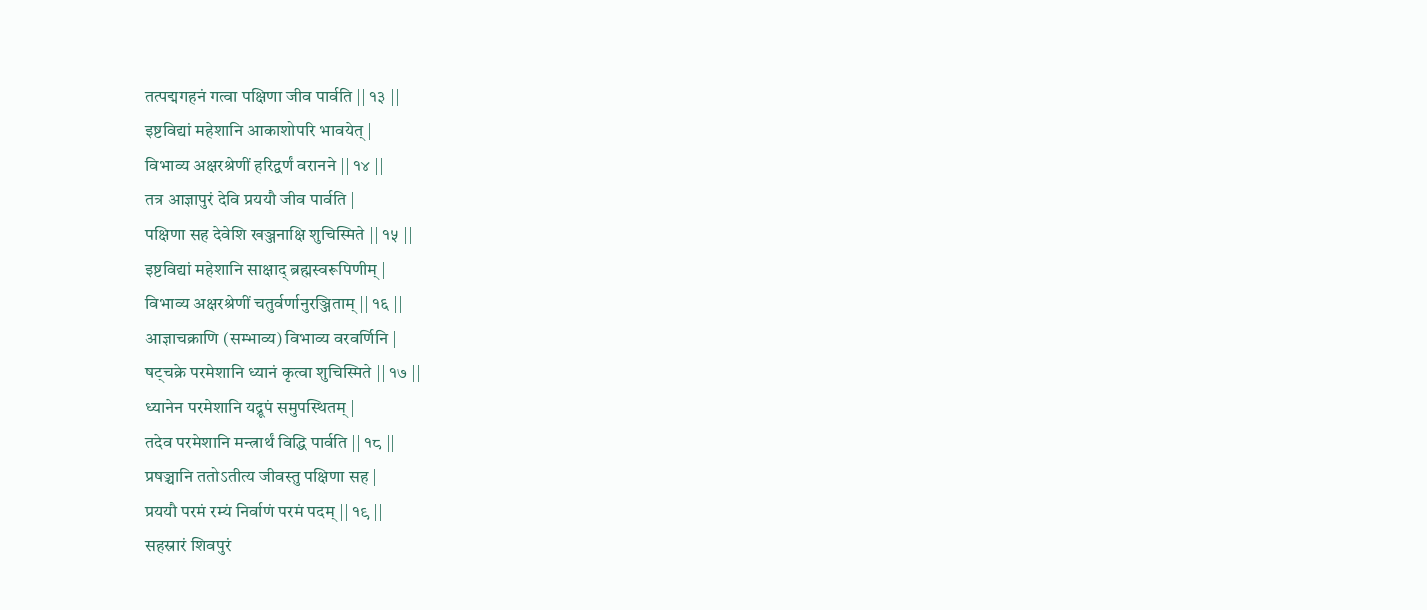तत्पद्मगहनं गत्वा पक्षिणा जीव पार्वति || १३ ||
इष्टविद्यां महेशानि आकाशोपरि भावयेत् |
विभाव्य अक्षरश्रेणीं हरिद्वर्णं वरानने || १४ ||
तत्र आज्ञापुरं देवि प्रययौ जीव पार्वति |
पक्षिणा सह देवेशि खञ्जनाक्षि शुचिस्मिते || १५ ||
इष्टविद्यां महेशानि साक्षाद् ब्रह्मस्वरूपिणीम् |
विभाव्य अक्षरश्रेणीं चतुर्वर्णानुरञ्जिताम् || १६ ||
आज्ञाचक्राणि (सम्भाव्य) विभाव्य वरवर्णिनि |
षट्चक्रे परमेशानि ध्यानं कृत्वा शुचिस्मिते || १७ ||
ध्यानेन परमेशानि यद्रूपं समुपस्थितम् |
तदेव परमेशानि मन्त्रार्थं विद्धि पार्वति || १८ ||
प्रषञ्चानि ततोऽतीत्य जीवस्तु पक्षिणा सह |
प्रययौ परमं रम्यं निर्वाणं परमं पदम् || १९ ||
सहस्रारं शिवपुरं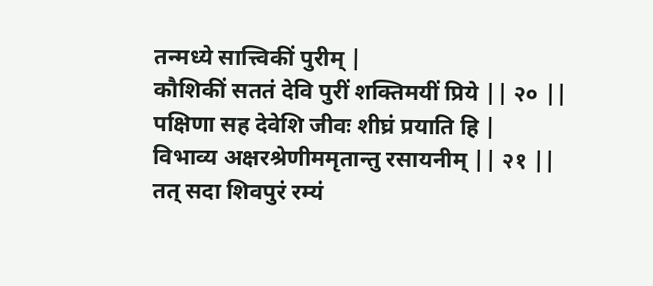तन्मध्ये सात्त्विकीं पुरीम् |
कौशिकीं सततं देवि पुरीं शक्तिमयीं प्रिये || २० ||
पक्षिणा सह देवेशि जीवः शीघ्रं प्रयाति हि |
विभाव्य अक्षरश्रेणीममृतान्तु रसायनीम् || २१ ||
तत् सदा शिवपुरं रम्यं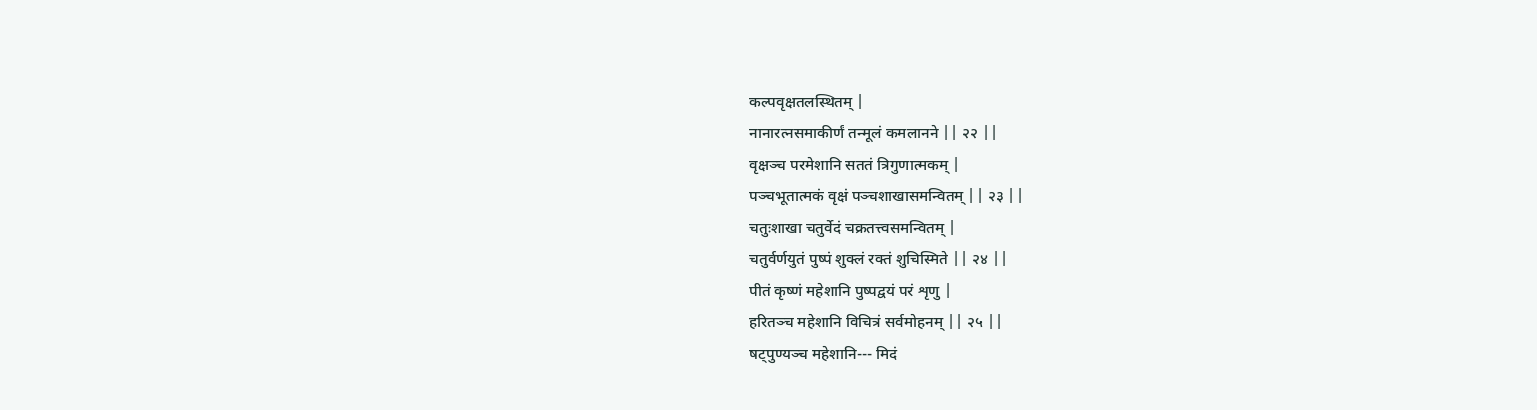कल्पवृक्षतलस्थितम् |
नानारत्नसमाकीर्णं तन्मूलं कमलानने || २२ ||
वृक्षञ्च परमेशानि सततं त्रिगुणात्मकम् |
पञ्चभूतात्मकं वृक्षं पञ्चशाखासमन्वितम् || २३ ||
चतुःशाखा चतुर्वेदं चक्रतत्त्वसमन्वितम् |
चतुर्वर्णयुतं पुष्पं शुक्लं रक्तं शुचिस्मिते || २४ ||
पीतं कृष्णं महेशानि पुष्पद्वयं परं शृणु |
हरितञ्च महेशानि विचित्रं सर्वमोहनम् || २५ ||
षट्पुण्यञ्च महेशानि--- मिदं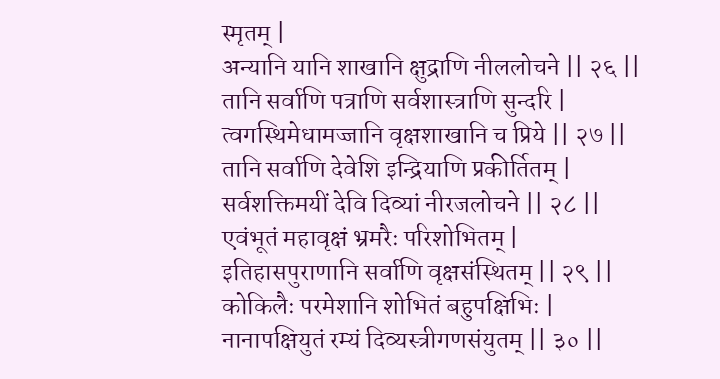स्मृतम् |
अन्यानि यानि शाखानि क्षुद्राणि नीललोचने || २६ ||
तानि सर्वाणि पत्राणि सर्वशास्त्राणि सुन्दरि |
त्वगस्थिमेधामज्जानि वृक्षशाखानि च प्रिये || २७ ||
तानि सर्वाणि देवेशि इन्द्रियाणि प्रकीर्तितम् |
सर्वशक्तिमयीं देवि दिव्यां नीरजलोचने || २८ ||
एवंभूतं महावृक्षं भ्रमरैः परिशोभितम् |
इतिहासपुराणानि सर्वाणि वृक्षसंस्थितम् || २९ ||
कोकिलैः परमेशानि शोभितं बहुपक्षिभिः |
नानापक्षियुतं रम्यं दिव्यस्त्रीगणसंयुतम् || ३० ||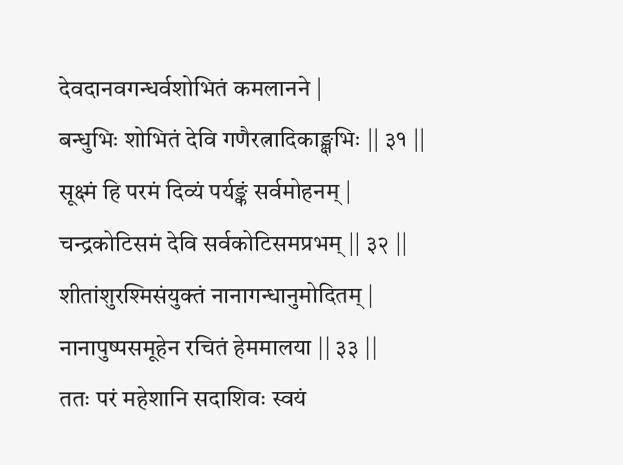देवदानवगन्धर्वशोभितं कमलानने |
बन्धुभिः शोभितं देवि गणैरत्नादिकाङ्क्षभिः || ३१ ||
सूक्ष्मं हि परमं दिव्यं पर्यङ्कं सर्वमोहनम् |
चन्द्रकोटिसमं देवि सर्वकोटिसमप्रभम् || ३२ ||
शीतांशुरश्मिसंयुक्तं नानागन्धानुमोदितम् |
नानापुष्पसमूहेन रचितं हेममालया || ३३ ||
ततः परं महेशानि सदाशिवः स्वयं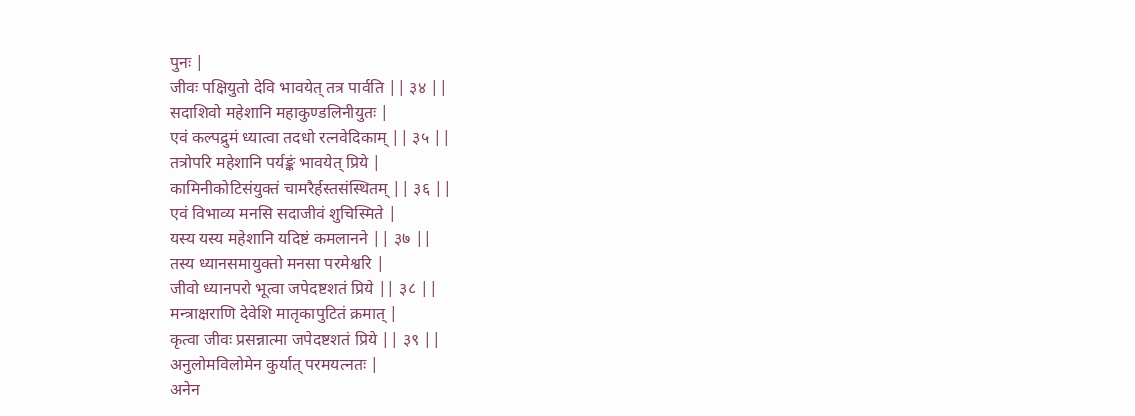पुनः |
जीवः पक्षियुतो देवि भावयेत् तत्र पार्वति || ३४ ||
सदाशिवो महेशानि महाकुण्डलिनीयुतः |
एवं कल्पद्रुमं ध्यात्वा तदधो रत्नवेदिकाम् || ३५ ||
तत्रोपरि महेशानि पर्यङ्कं भावयेत् प्रिये |
कामिनीकोटिसंयुक्तं चामरैर्हस्तसंस्थितम् || ३६ ||
एवं विभाव्य मनसि सदाजीवं शुचिस्मिते |
यस्य यस्य महेशानि यदिष्टं कमलानने || ३७ ||
तस्य ध्यानसमायुक्तो मनसा परमेश्वरि |
जीवो ध्यानपरो भूत्वा जपेदष्टशतं प्रिये || ३८ ||
मन्त्राक्षराणि देवेशि मातृकापुटितं क्रमात् |
कृत्वा जीवः प्रसन्नात्मा जपेदष्टशतं प्रिये || ३९ ||
अनुलोमविलोमेन कुर्यात् परमयत्नतः |
अनेन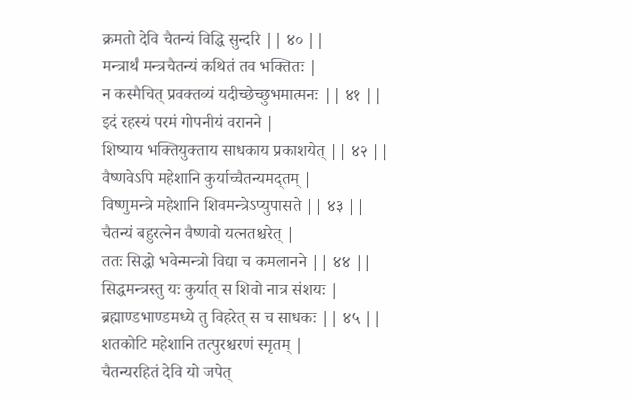क्रमतो देवि चैतन्यं विद्धि सुन्दरि || ४० ||
मन्त्रार्थं मन्त्रचैतन्यं कथितं तव भक्तितः |
न कस्मैचित् प्रवक्तव्यं यदीच्छेच्छुभमात्मनः || ४१ ||
इदं रहस्यं परमं गोपनीयं वरानने |
शिष्याय भक्तियुक्ताय साधकाय प्रकाशयेत् || ४२ ||
वैष्णवेऽपि महेशानि कुर्याच्चैतन्यमद्तम् |
विष्णुमन्त्रे महेशानि शिवमन्त्रेऽप्युपासते || ४३ ||
चैतन्यं बहुरत्नेन वैष्णवो यत्नतश्चरेत् |
ततः सिद्धो भवेन्मन्त्रो विद्या च कमलानने || ४४ ||
सिद्धमन्त्रस्तु यः कुर्यात् स शिवो नात्र संशयः |
ब्रह्माण्डभाण्डमध्ये तु विहरेत् स च साधकः || ४५ ||
शतकोटि महेशानि तत्पुरश्चरणं स्मृतम् |
चैतन्यरहितं देवि यो जपेत्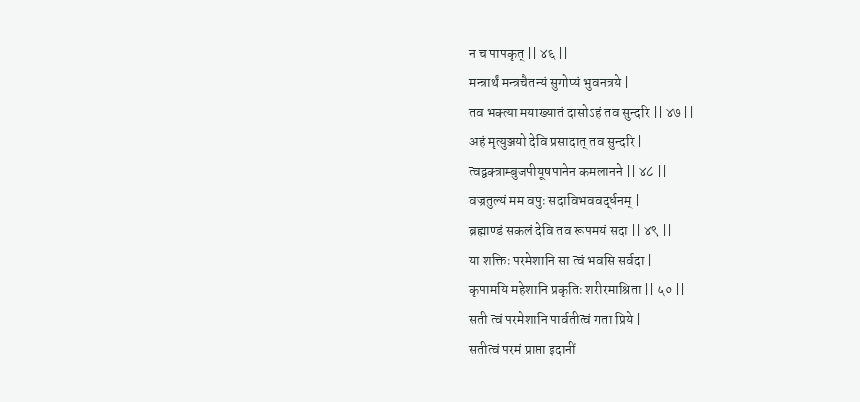न च पापकृत् || ४६ ||
मन्त्रार्थं मन्त्रचैतन्यं सुगोप्यं भुवनत्रये |
तव भक्त्या मयाख्यातं दासोऽहं तव सुन्दरि || ४७ ||
अहं मृत्युञ्जयो देवि प्रसादात् तव सुन्दरि |
त्वद्वक्त्राम्बुजपीयूषपानेन कमलानने || ४८ ||
वज्रतुल्यं मम वपुः सदाविभववर्द्धनम् |
ब्रह्माण्डं सकलं देवि तव रूपमयं सदा || ४९ ||
या शक्तिः परमेशानि सा त्वं भवसि सर्वदा |
कृपामयि महेशानि प्रकृतिः शरीरमाश्रिता || ५० ||
सती त्वं परमेशानि पार्वतीत्वं गता प्रिये |
सतीत्वं परमं प्राप्ता इदानीं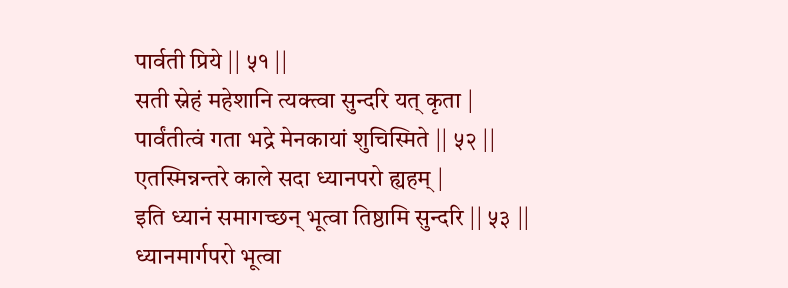पार्वती प्रिये || ५१ ||
सती स्नेहं महेशानि त्यक्त्वा सुन्दरि यत् कृता |
पार्वंतीत्वं गता भद्रे मेनकायां शुचिस्मिते || ५२ ||
एतस्मिन्नन्तरे काले सदा ध्यानपरो ह्यहम् |
इति ध्यानं समागच्छन् भूत्वा तिष्ठामि सुन्दरि || ५३ ||
ध्यानमार्गपरो भूत्वा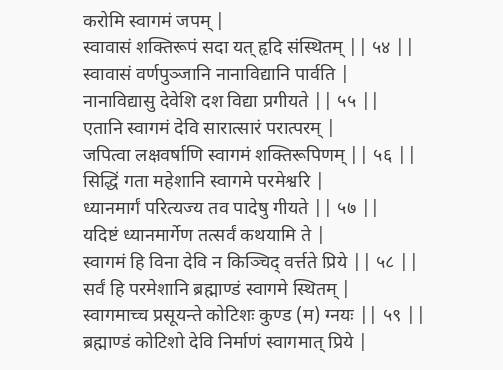करोमि स्वागमं जपम् |
स्वावासं शक्तिरूपं सदा यत् हृदि संस्थितम् || ५४ ||
स्वावासं वर्णपुञ्जानि नानाविद्यानि पार्वति |
नानाविद्यासु देवेशि दश विद्या प्रगीयते || ५५ ||
एतानि स्वागमं देवि सारात्सारं परात्परम् |
जपित्वा लक्षवर्षाणि स्वागमं शक्तिरूपिणम् || ५६ ||
सिद्धिं गता महेशानि स्वागमे परमेश्वरि |
ध्यानमार्गं परित्यज्य तव पादेषु गीयते || ५७ ||
यदिष्टं ध्यानमार्गेण तत्सर्वं कथयामि ते |
स्वागमं हि विना देवि न किञ्चिद् वर्त्तते प्रिये || ५८ ||
सर्वं हि परमेशानि ब्रह्माण्डं स्वागमे स्थितम् |
स्वागमाच्च प्रसूयन्ते कोटिशः कुण्ड (म) ग्नयः || ५९ ||
ब्रह्माण्डं कोटिशो देवि निर्माणं स्वागमात् प्रिये |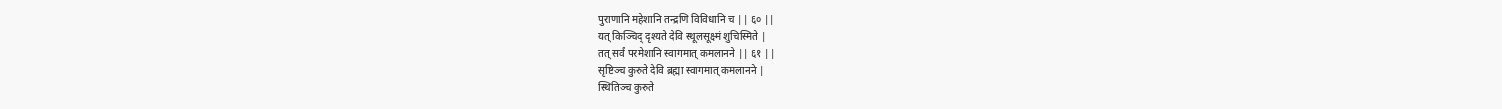पुराणानि महेशानि तन्द्रणि विविधानि च || ६० ||
यत् किञ्चिद् दृश्यते देवि स्थूलसूक्ष्मं शुचिस्मिते |
तत् सर्वं परमेशानि स्वागमात् कमलानने || ६१ ||
सृष्टिञ्च कुरुते देवि ब्रह्मा स्वागमात् कमलानने |
स्थितिञ्च कुरुते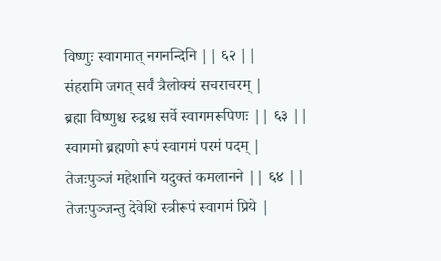विष्णुः स्वागमात् नगनन्दिनि || ६२ ||
संहरामि जगत् सर्वं त्रैलोक्यं सचराचरम् |
ब्रह्मा विष्णुश्च रुद्रश्च सर्वे स्वागमरूपिणः || ६३ ||
स्वागमो ब्रह्मणो रूपं स्वागमं परमं पदम् |
तेजःपुञ्जं महेशानि यदुक्तं कमलानने || ६४ ||
तेजःपुञ्जन्तु देवेशि स्त्रीरूपं स्वागमं प्रिये |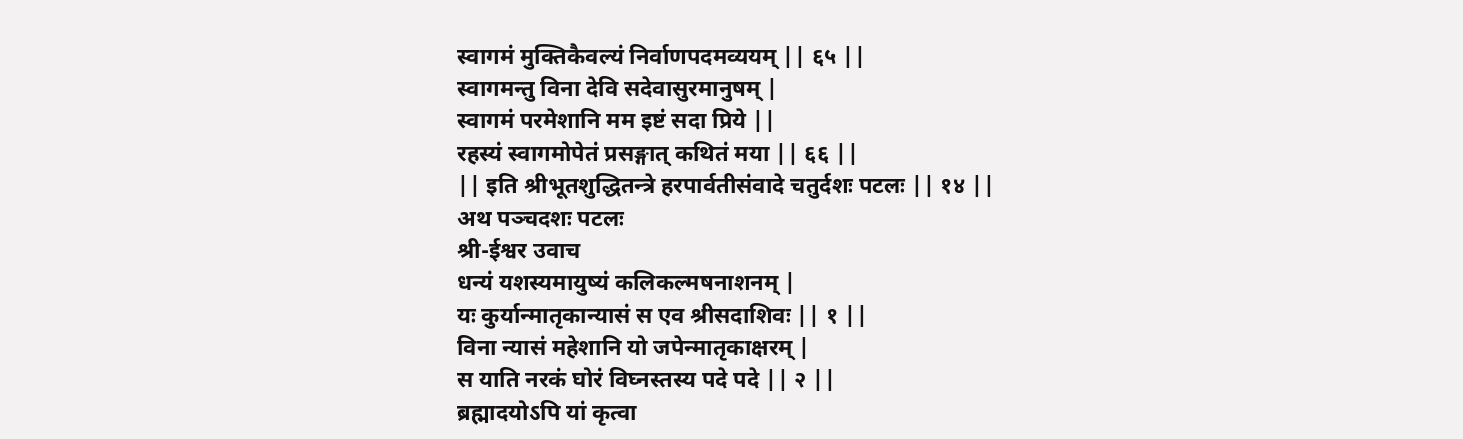स्वागमं मुक्तिकैवल्यं निर्वाणपदमव्ययम् || ६५ ||
स्वागमन्तु विना देवि सदेवासुरमानुषम् |
स्वागमं परमेशानि मम इष्टं सदा प्रिये ||
रहस्यं स्वागमोपेतं प्रसङ्गात् कथितं मया || ६६ ||
|| इति श्रीभूतशुद्धितन्त्रे हरपार्वतीसंवादे चतुर्दशः पटलः || १४ ||
अथ पञ्चदशः पटलः
श्री-ईश्वर उवाच
धन्यं यशस्यमायुष्यं कलिकल्मषनाशनम् |
यः कुर्यान्मातृकान्यासं स एव श्रीसदाशिवः || १ ||
विना न्यासं महेशानि यो जपेन्मातृकाक्षरम् |
स याति नरकं घोरं विघ्नस्तस्य पदे पदे || २ ||
ब्रह्मादयोऽपि यां कृत्वा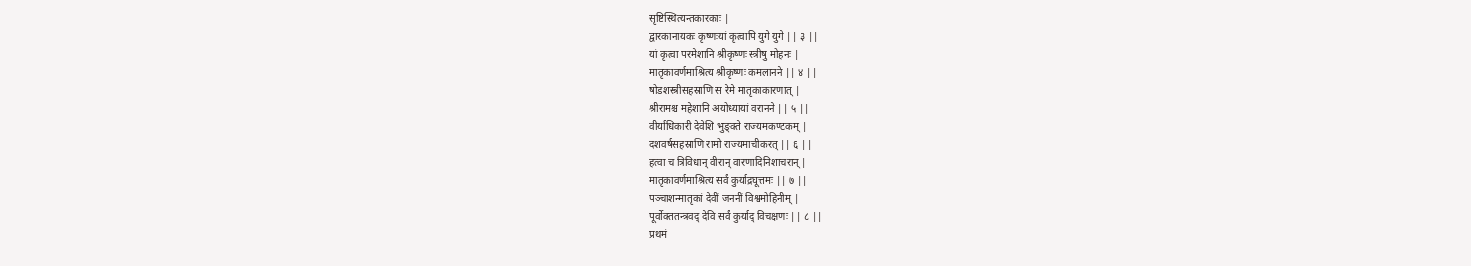सृष्टिस्थित्यन्तकारकाः |
द्वारकानायकः कृष्णःयां कृत्वापि युगे युगे || ३ ||
यां कृत्वा परमेशानि श्रीकृष्णः स्त्रीषु मोहनः |
मातृकावर्णमाश्रित्य श्रीकृष्णः कमलानने || ४ ||
षोडशस्त्रीसहस्राणि स रेमे मातृकाकारणात् |
श्रीरामश्च महेशानि अयोध्यायां वरानने || ५ ||
वीर्याधिकारी देवेशि भुङ्क्ते राज्यमकण्टकम् |
दशवर्षसहस्राणि रामो राज्यमाचीकरत् || ६ ||
हत्वा च त्रिविधान् वीरान् वारणादिनिशाचरान् |
मातृकावर्णमाश्रित्य सर्वं कुर्याद्रघूत्तमः || ७ ||
पञ्चाशन्मातृकां देवीं जननीं विश्वमोहिनीम् |
पूर्वोक्ततन्त्रवद् देवि सर्वं कुर्याद् विचक्षणः || ८ ||
प्रथमं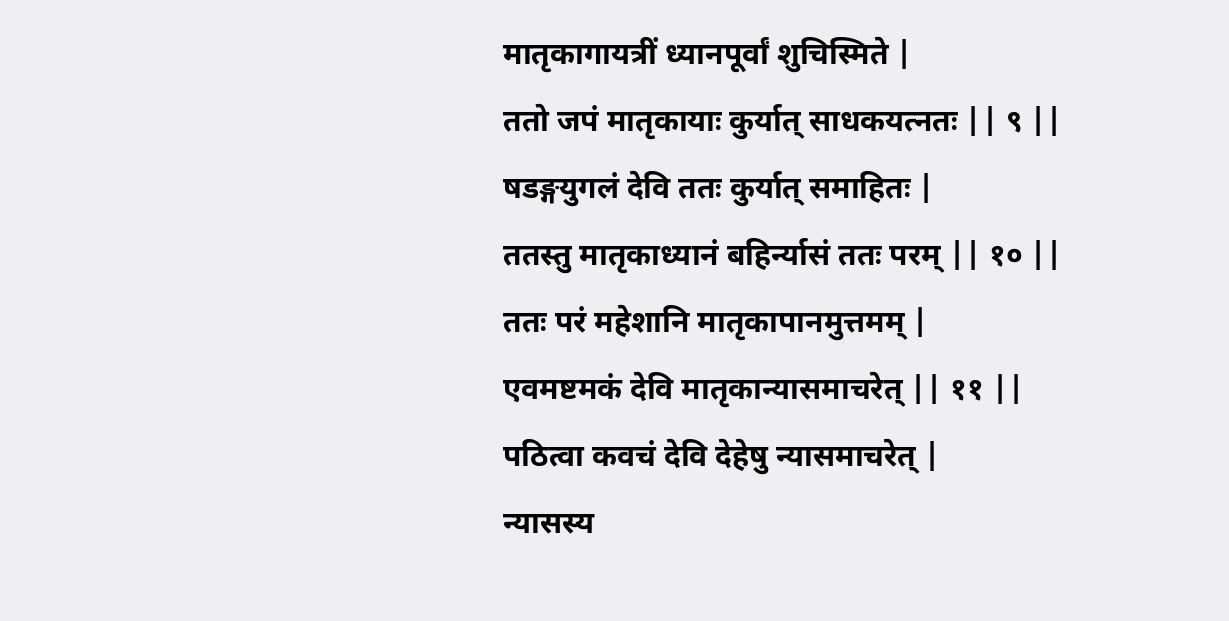मातृकागायत्रीं ध्यानपूर्वां शुचिस्मिते |
ततो जपं मातृकायाः कुर्यात् साधकयत्नतः || ९ ||
षडङ्गयुगलं देवि ततः कुर्यात् समाहितः |
ततस्तु मातृकाध्यानं बहिर्न्यासं ततः परम् || १० ||
ततः परं महेशानि मातृकापानमुत्तमम् |
एवमष्टमकं देवि मातृकान्यासमाचरेत् || ११ ||
पठित्वा कवचं देवि देहेषु न्यासमाचरेत् |
न्यासस्य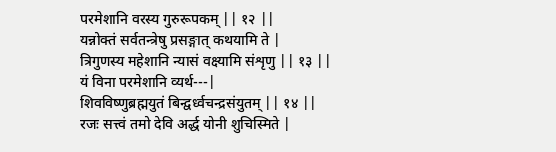परमेशानि वरस्य गुरुरूपकम् || १२ ||
यन्नोक्तं सर्वतन्त्रेषु प्रसङ्गात् कथयामि ते |
त्रिगुणस्य महेशानि न्यासं वक्ष्यामि संशृणु || १३ ||
यं विना परमेशानि व्यर्थ---|
शिवविष्णुब्रह्मयुतं बिन्द्वर्ध्वचन्द्रसंयुतम् || १४ ||
रजः सत्त्वं तमो देवि अर्द्ध योनी शुचिस्मिते |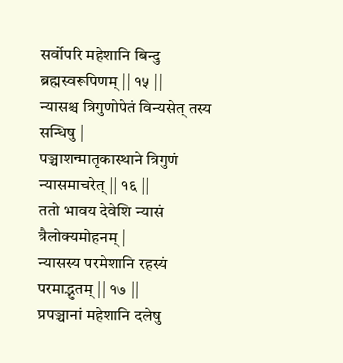सर्वोपरि महेशानि बिन्दु ब्रह्मस्वरूपिणम् || १५ ||
न्यासश्च त्रिगुणोपेतं विन्यसेत् तस्य सन्धिषु |
पञ्चाशन्मातृकास्थाने त्रिगुणं न्यासमाचरेत् || १६ ||
ततो भावय देवेशि न्यासं त्रैलोक्यमोहनम् |
न्यासस्य परमेशानि रहस्यं परमाद्भुतम् || १७ ||
प्रपञ्चानां महेशानि दलेषु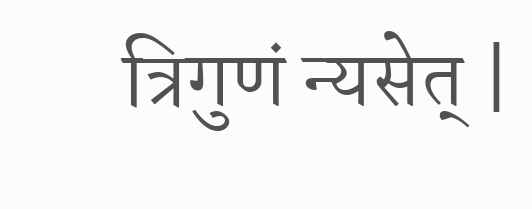त्रिगुणं न्यसेत् |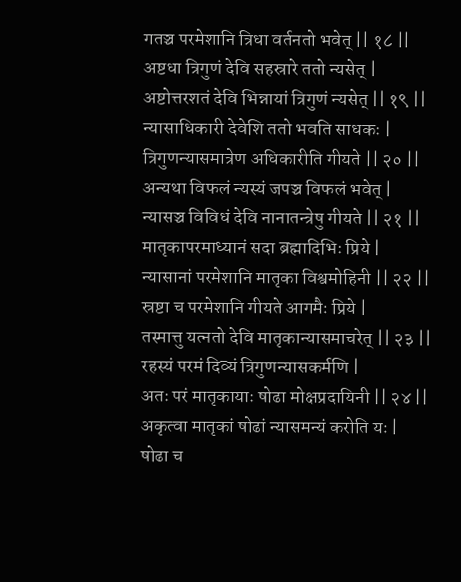गतञ्च परमेशानि त्रिधा वर्तनतो भवेत् || १८ ||
अष्टधा त्रिगुणं देवि सहस्रारे ततो न्यसेत् |
अष्टोत्तरशतं देवि भिन्नायां त्रिगुणं न्यसेत् || १९ ||
न्यासाधिकारी देवेशि ततो भवति साधकः |
त्रिगुणन्यासमात्रेण अधिकारीति गीयते || २० ||
अन्यथा विफलं न्यस्यं जपञ्च विफलं भवेत् |
न्यासञ्च विविधं देवि नानातन्त्रेषु गीयते || २१ ||
मातृकापरमाध्यानं सदा ब्रह्मादिभिः प्रिये |
न्यासानां परमेशानि मातृका विश्वमोहिनी || २२ ||
स्रष्टा च परमेशानि गीयते आगमैः प्रिये |
तस्मात्तु यत्नतो देवि मातृकान्यासमाचरेत् || २३ ||
रहस्यं परमं दिव्यं त्रिगुणन्यासकर्मणि |
अतः परं मातृकायाः षोढा मोक्षप्रदायिनी || २४ ||
अकृत्वा मातृकां षोढां न्यासमन्यं करोति यः |
षोढा च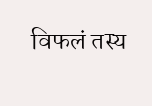विफलं तस्य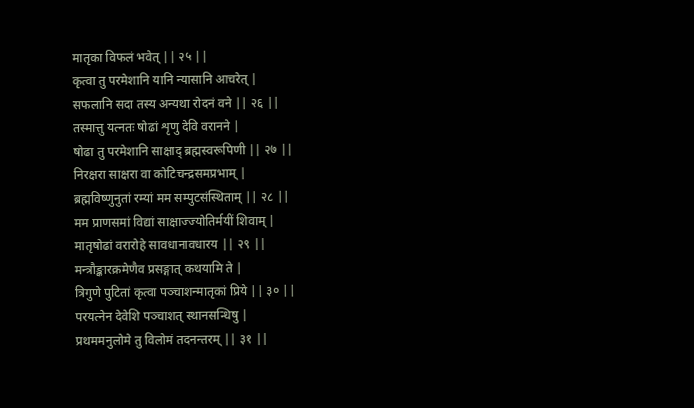मातृका विफलं भवेत् || २५ ||
कृत्वा तु परमेशानि यानि न्यासानि आचरेत् |
सफलानि सदा तस्य अन्यथा रोदनं वने || २६ ||
तस्मात्तु यत्नतः षोढां शृणु देवि वरानने |
षोढा तु परमेशानि साक्षाद् ब्रह्मस्वरूपिणी || २७ ||
निरक्षरा साक्षरा वा कोटिचन्द्रसमप्रभाम् |
ब्रह्मविष्णुनुतां रम्यां मम सम्पुटसंस्थिताम् || २८ ||
मम प्राणसमां विद्यां साक्षाज्ज्योतिर्मयीं शिवाम् |
मातृषोढां वरारोहे सावधानावधारय || २९ ||
मन्त्रौङ्कारक्रमेणैव प्रसङ्गात् कथयामि ते |
त्रिगुणे पुटितां कृत्वा पञ्चाशन्मातृकां प्रिये || ३० ||
परयत्नेन देवेशि पञ्चाशत् स्थानसन्धिषु |
प्रथममनुलोमे तु विलोमं तदनन्तरम् || ३१ ||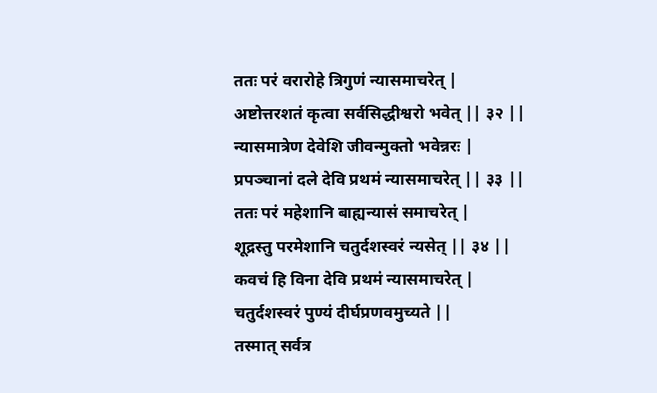ततः परं वरारोहे त्रिगुणं न्यासमाचरेत् |
अष्टोत्तरशतं कृत्वा सर्वसिद्धीश्वरो भवेत् || ३२ ||
न्यासमात्रेण देवेशि जीवन्मुक्तो भवेन्नरः |
प्रपञ्चानां दले देवि प्रथमं न्यासमाचरेत् || ३३ ||
ततः परं महेशानि बाह्यन्यासं समाचरेत् |
शूद्रस्तु परमेशानि चतुर्दशस्वरं न्यसेत् || ३४ ||
कवचं हि विना देवि प्रथमं न्यासमाचरेत् |
चतुर्दशस्वरं पुण्यं दीर्घप्रणवमुच्यते ||
तस्मात् सर्वत्र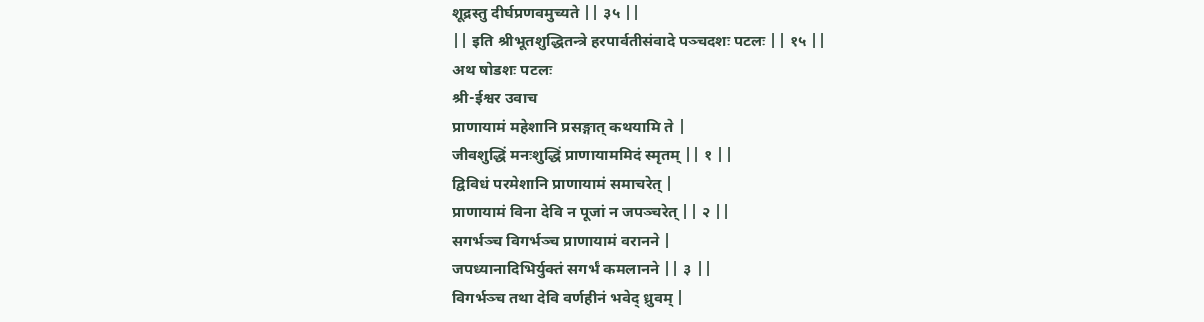शूद्रस्तु दीर्घप्रणवमुच्यते || ३५ ||
|| इति श्रीभूतशुद्धितन्त्रे हरपार्वतीसंवादे पञ्चदशः पटलः || १५ ||
अथ षोडशः पटलः
श्री-ईश्वर उवाच
प्राणायामं महेशानि प्रसङ्गात् कथयामि ते |
जीवशुद्धिं मनःशुद्धिं प्राणायाममिदं स्मृतम् || १ ||
द्विविधं परमेशानि प्राणायामं समाचरेत् |
प्राणायामं विना देवि न पूजां न जपञ्चरेत् || २ ||
सगर्भञ्च विगर्भञ्च प्राणायामं वरानने |
जपध्यानादिभिर्युक्तं सगर्भं कमलानने || ३ ||
विगर्भञ्च तथा देवि वर्णहीनं भवेद् ध्रुवम् |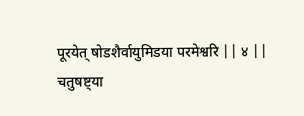पूरयेत् षोडशैर्वायुमिडया परमेश्वरि || ४ ||
चतुषष्ट्या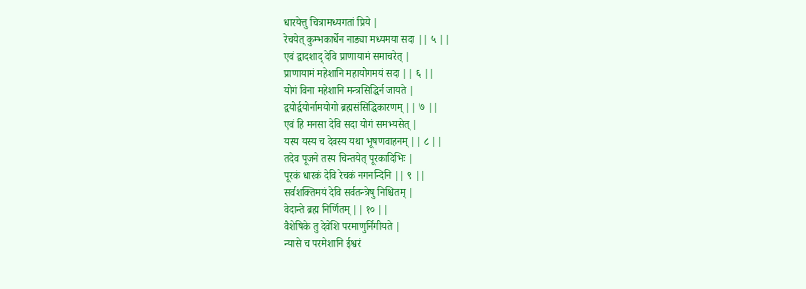धारयेत्तु चित्रामध्यगतां प्रिये |
रेचयेत् कुम्भकार्धेन नाड्या मध्यमया सदा || ५ ||
एवं द्वादशाद् देवि प्राणायामं समाचरेत् |
प्राणायामं महेशानि महायोगमयं सदा || ६ ||
योगं विना महेशानि मन्त्रसिद्धिर्न जायते |
द्वयोर्द्वयोर्नामयोगो ब्रह्मसंसिद्धिकारणम् || ७ ||
एवं हि मनसा देवि सदा योगं समभ्यसेत् |
यस्य यस्य च देवस्य यथा भूषणवाहनम् || ८ ||
तदेव पूजने तस्य चिन्तयेत् पूरकादिभिः |
पूरकं धारकं देवि रेचकं नगनन्दिनि || ९ ||
सर्वशक्तिमयं देवि सर्वतन्त्रेषु निश्चितम् |
वेदान्ते ब्रह्म निर्णितम् || १० ||
वैशेषिके तु देवेशि परमाणुर्निगीयते |
न्यासे च परमेशानि ईश्वरं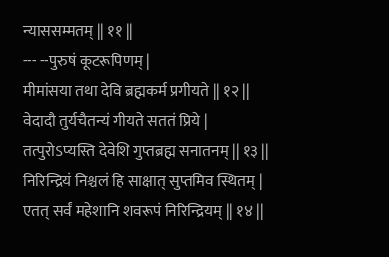न्याससम्मतम् || ११ ||
--- --पुरुषं कूटरूपिणम् |
मीमांसया तथा देवि ब्रह्मकर्म प्रगीयते || १२ ||
वेदादौ तुर्यचैतन्यं गीयते सततं प्रिये |
तत्पुरोऽप्यस्ति देवेशि गुप्तब्रह्म सनातनम् || १३ ||
निरिन्द्रियं निश्चलं हि साक्षात् सुप्तमिव स्थितम् |
एतत् सर्वं महेशानि शवरूपं निरिन्द्रियम् || १४ ||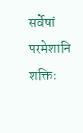सर्वेषां परमेशानि शक्तिः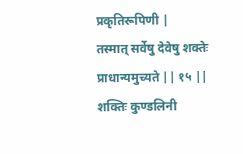प्रकृतिरूपिणी |
तस्मात् सर्वेषु देवेषु शक्तेः प्राधान्यमुच्यते || १५ ||
शक्तिः कुण्डलिनी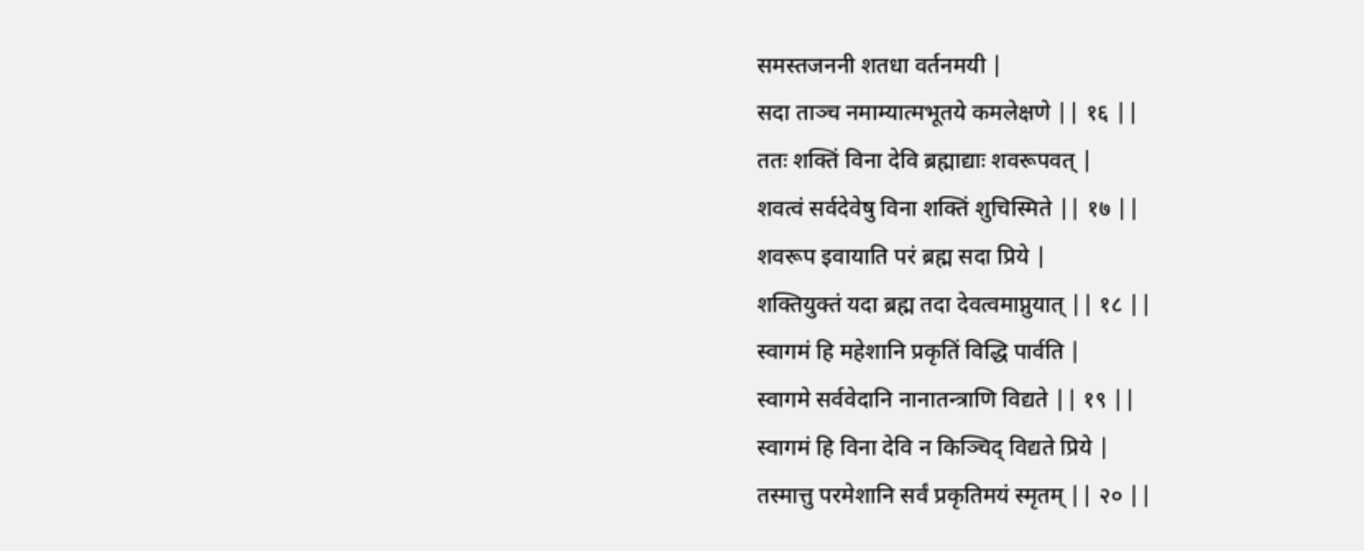समस्तजननी शतधा वर्तनमयी |
सदा ताञ्च नमाम्यात्मभूतये कमलेक्षणे || १६ ||
ततः शक्तिं विना देवि ब्रह्माद्याः शवरूपवत् |
शवत्वं सर्वदेवेषु विना शक्तिं शुचिस्मिते || १७ ||
शवरूप इवायाति परं ब्रह्म सदा प्रिये |
शक्तियुक्तं यदा ब्रह्म तदा देवत्वमाप्नुयात् || १८ ||
स्वागमं हि महेशानि प्रकृतिं विद्धि पार्वति |
स्वागमे सर्ववेदानि नानातन्त्राणि विद्यते || १९ ||
स्वागमं हि विना देवि न किञ्चिद् विद्यते प्रिये |
तस्मात्तु परमेशानि सर्वं प्रकृतिमयं स्मृतम् || २० ||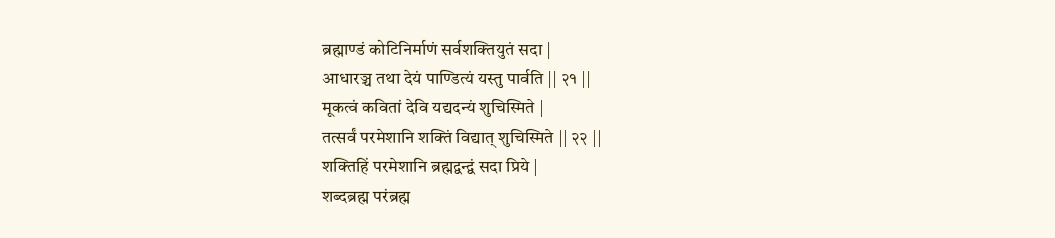ब्रह्माण्डं कोटिनिर्माणं सर्वशक्तियुतं सदा |
आधारञ्च तथा देयं पाण्डित्यं यस्तु पार्वति || २१ ||
मूकत्वं कवितां देवि यद्यदन्यं शुचिस्मिते |
तत्सर्वं परमेशानि शक्तिं विद्यात् शुचिस्मिते || २२ ||
शक्तिहिं परमेशानि ब्रह्मद्वन्द्वं सदा प्रिये |
शब्दब्रह्म परंब्रह्म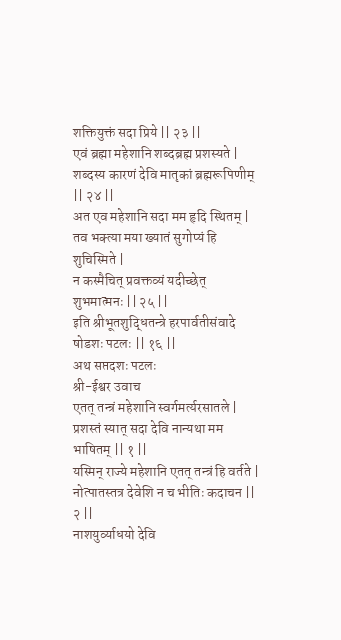शक्तियुक्तं सदा प्रिये || २३ ||
एवं ब्रह्मा महेशानि शब्दब्रह्म प्रशस्यते |
शब्दस्य कारणं देवि मातृकां ब्रह्मरूपिणीम् || २४ ||
अत एव महेशानि सदा मम हृदि स्थितम् |
तव भक्त्या मया ख्यातं सुगोप्यं हि शुचिस्मिते |
न कस्मैचित् प्रवक्तव्यं यदीच्छेत् शुभमात्मनः || २५ ||
इति श्रीभूतशुद्धितन्त्रे हरपार्वतीसंवादे षोडशः पटलः || १६ ||
अथ सप्तदशः पटलः
श्री-ईश्वर उवाच
एतत् तन्त्रं महेशानि स्वर्गमर्त्यरसातले |
प्रशस्तं स्यात् सदा देवि नान्यथा मम भाषितम् || १ ||
यस्मिन् राज्ये महेशानि एतत् तन्त्रं हि वर्तते |
नोत्पातस्तत्र देवेशि न च भीतिः कदाचन || २ ||
नाशयुर्व्याधयो देवि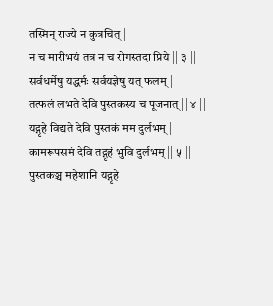तस्मिन् राज्ये न कुत्रचित् |
न च मारीभयं तत्र न च रोगस्तदा प्रिये || ३ ||
सर्वधर्मेषु यद्धर्मः सर्वयज्ञेषु यत् फलम् |
तत्फलं लभते देवि पुस्तकस्य च पूजनात् || ४ ||
यद्गृहे विद्यते देवि पुस्तकं मम दुर्लभम् |
कामरूपसमं देवि तद्गृहं भुवि दुर्लभम् || ५ ||
पुस्तकञ्च महेशानि यद्गृहे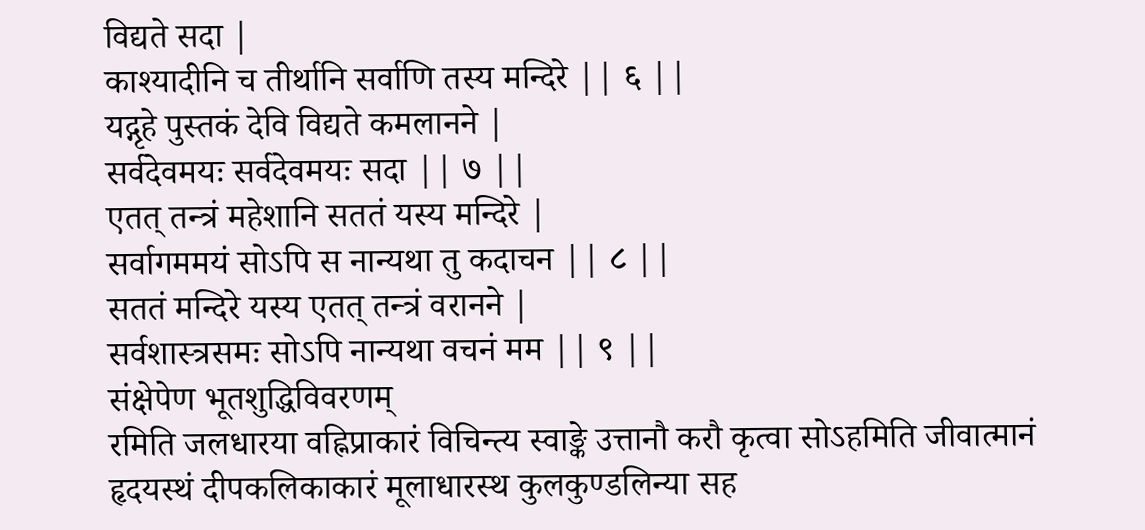विद्यते सदा |
काश्यादीनि च तीर्थानि सर्वाणि तस्य मन्दिरे || ६ ||
यद्गृहे पुस्तकं देवि विद्यते कमलानने |
सर्वदेवमयः सर्वदेवमयः सदा || ७ ||
एतत् तन्त्रं महेशानि सततं यस्य मन्दिरे |
सर्वागममयं सोऽपि स नान्यथा तु कदाचन || ८ ||
सततं मन्दिरे यस्य एतत् तन्त्रं वरानने |
सर्वशास्त्रसमः सोऽपि नान्यथा वचनं मम || ९ ||
संक्षेपेण भूतशुद्धिविवरणम्
रमिति जलधारया वह्निप्राकारं विचिन्त्य स्वाङ्के उत्तानौ करौ कृत्वा सोऽहमिति जीवात्मानं हृदयस्थं दीपकलिकाकारं मूलाधारस्थ कुलकुण्डलिन्या सह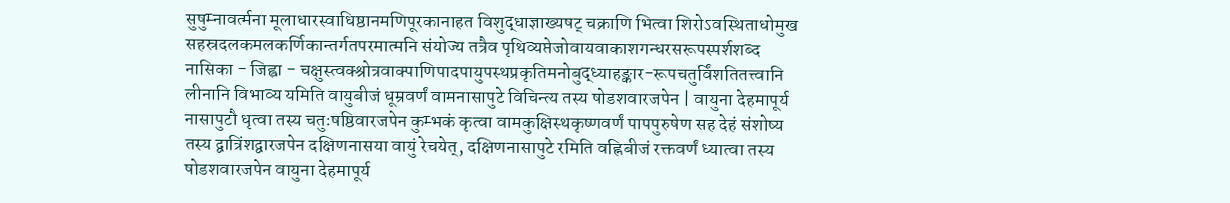सुषुम्नावर्त्मना मूलाधारस्वाधिष्ठानमणिपूरकानाहत विशुद्धाज्ञाख्यषट् चक्राणि भित्वा शिरोऽवस्थिताधोमुख सहस्रदलकमलकर्णिकान्तर्गतपरमात्मनि संयोज्य तत्रैव पृथिव्यप्तेजोवायवाकाशगन्धरसरूपस्पर्शशब्द नासिका - जिह्वा - चक्षुस्त्वक्श्रोत्रवाक्पाणिपादपायुपस्थप्रकृतिमनोबुद्ध्याहङ्कार-रूपचतुर्विंशतितत्त्वानि लीनानि विभाव्य यमिति वायुबीजं धूम्रवर्णं वामनासापुटे विचिन्त्य तस्य षोडशवारजपेन | वायुना देहमापूर्य नासापुटौ धृत्वा तस्य चतुःषष्ठिवारजपेन कुम्भकं कृत्वा वामकुक्षिस्थकृष्णवर्णं पापपुरुषेण सह देहं संशोष्य तस्य द्वात्रिंशद्वारजपेन दक्षिणनासया वायुं रेचयेत्, दक्षिणनासापुटे रमिति वह्निबीजं रक्तवर्णं ध्यात्वा तस्य षोडशवारजपेन वायुना देहमापूर्य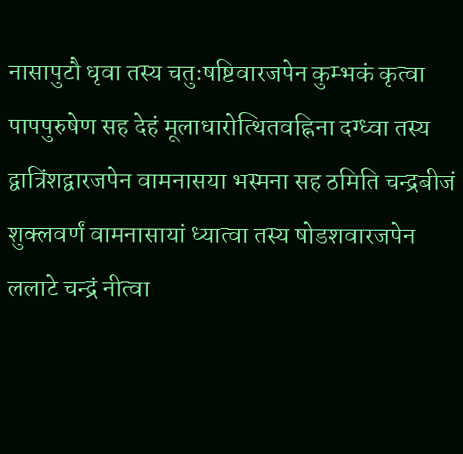नासापुटौ धृवा तस्य चतुःषष्टिवारजपेन कुम्भकं कृत्वा पापपुरुषेण सह देहं मूलाधारोत्थितवह्निना दग्ध्वा तस्य द्वात्रिंशद्वारजपेन वामनासया भस्मना सह ठमिति चन्द्रबीजं शुक्लवर्णं वामनासायां ध्यात्वा तस्य षोडशवारजपेन ललाटे चन्द्रं नीत्वा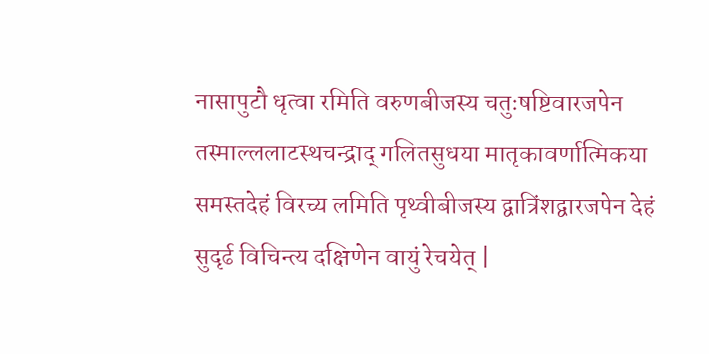नासापुटौ धृत्वा रमिति वरुणबीजस्य चतुःषष्टिवारजपेन तस्माल्ललाटस्थचन्द्राद् गलितसुधया मातृकावर्णात्मिकया समस्तदेहं विरच्य लमिति पृथ्वीबीजस्य द्वात्रिंशद्वारजपेन देहं सुदृर्ढ विचिन्त्य दक्षिणेन वायुं रेचयेत् |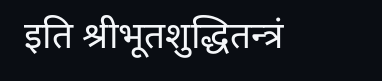इति श्रीभूतशुद्धितन्त्रं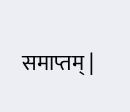समाप्तम् |